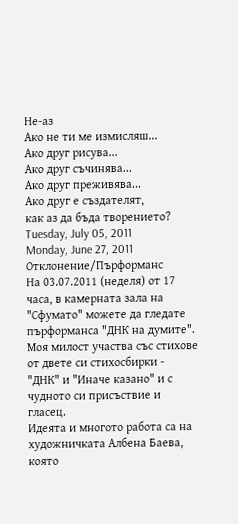Не-аз
Ако не ти ме измисляш...
Ако друг рисува...
Ако друг съчинява...
Ако друг преживява...
Ако друг е създателят,
как аз да бъда творението?
Tuesday, July 05, 2011
Monday, June 27, 2011
Отклонение/Пърформанс
На 03.07.2011 (неделя) от 17 часа, в камерната зала на "Сфумато" можете да гледате пърформанса "ДНК на думите".
Моя милост участва със стихове от двете си стихосбирки - "ДНК" и "Иначе казано" и с чудното си присъствие и гласец.
Идеята и многото работа са на художничката Албена Баева, която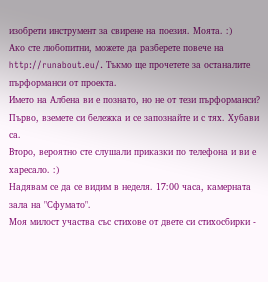изобрети инструмент за свирене на поезия. Моята. :)
Ако сте любопитни, можете да разберете повече на http://runabout.eu/. Тъкмо ще прочетете за останалите пърформанси от проекта.
Името на Албена ви е познато, но не от тези пърформанси?
Първо, вземете си бележка и се запознайте и с тях. Хубави са.
Второ, вероятно сте слушали приказки по телефона и ви е харесало. :)
Надявам се да се видим в неделя. 17:00 часа, камерната зала на "Сфумато".
Моя милост участва със стихове от двете си стихосбирки -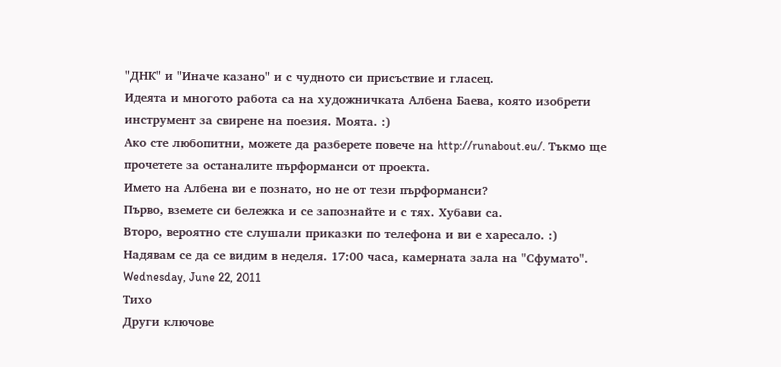"ДНК" и "Иначе казано" и с чудното си присъствие и гласец.
Идеята и многото работа са на художничката Албена Баева, която изобрети инструмент за свирене на поезия. Моята. :)
Ако сте любопитни, можете да разберете повече на http://runabout.eu/. Тъкмо ще прочетете за останалите пърформанси от проекта.
Името на Албена ви е познато, но не от тези пърформанси?
Първо, вземете си бележка и се запознайте и с тях. Хубави са.
Второ, вероятно сте слушали приказки по телефона и ви е харесало. :)
Надявам се да се видим в неделя. 17:00 часа, камерната зала на "Сфумато".
Wednesday, June 22, 2011
Тихо
Други ключове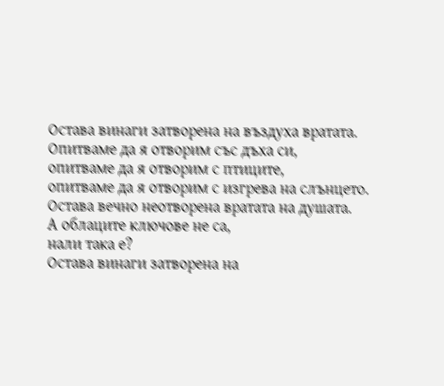Остава винаги затворена на въздуха вратата.
Опитваме да я отворим със дъха си,
опитваме да я отворим с птиците,
опитваме да я отворим с изгрева на слънцето.
Остава вечно неотворена вратата на душата.
А облаците ключове не са,
нали така е?
Остава винаги затворена на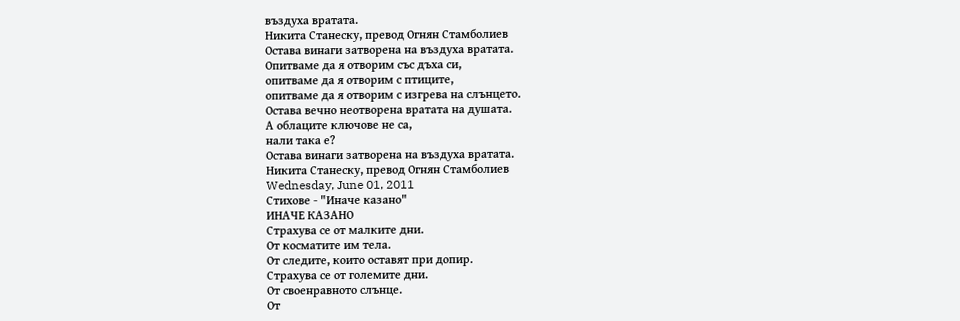въздуха вратата.
Никита Станеску, превод Огнян Стамболиев
Остава винаги затворена на въздуха вратата.
Опитваме да я отворим със дъха си,
опитваме да я отворим с птиците,
опитваме да я отворим с изгрева на слънцето.
Остава вечно неотворена вратата на душата.
А облаците ключове не са,
нали така е?
Остава винаги затворена на въздуха вратата.
Никита Станеску, превод Огнян Стамболиев
Wednesday, June 01, 2011
Стихове - "Иначе казано"
ИНАЧЕ КАЗАНО
Страхува се от малките дни.
От косматите им тела.
От следите, които оставят при допир.
Страхува се от големите дни.
От своенравното слънце.
От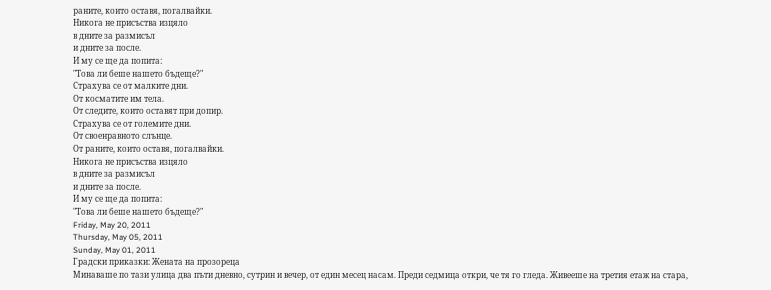раните, които оставя, погалвайки.
Никога не присъства изцяло
в дните за размисъл
и дните за после.
И му се ще да попита:
"Това ли беше нашето бъдеще?"
Страхува се от малките дни.
От косматите им тела.
От следите, които оставят при допир.
Страхува се от големите дни.
От своенравното слънце.
От раните, които оставя, погалвайки.
Никога не присъства изцяло
в дните за размисъл
и дните за после.
И му се ще да попита:
"Това ли беше нашето бъдеще?"
Friday, May 20, 2011
Thursday, May 05, 2011
Sunday, May 01, 2011
Градски приказки: Жената на прозореца
Минаваше по тази улица два пъти дневно, сутрин и вечер, от един месец насам. Преди седмица откри, че тя го гледа. Живееше на третия етаж на стара,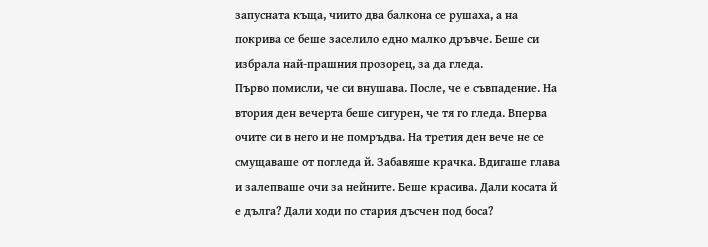запусната къща, чиито два балкона се рушаха, а на покрива се беше заселило едно малко дръвче. Беше си избрала най-прашния прозорец, за да гледа.
Първо помисли, че си внушава. После, че е съвпадение. На втория ден вечерта беше сигурен, че тя го гледа. Вперва очите си в него и не помръдва. На третия ден вече не се смущаваше от погледа й. Забавяше крачка. Вдигаше глава и залепваше очи за нейните. Беше красива. Дали косата й е дълга? Дали ходи по стария дъсчен под боса?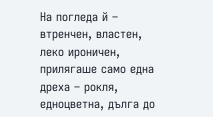На погледа й – втренчен, властен, леко ироничен, прилягаше само една дреха – рокля, едноцветна, дълга до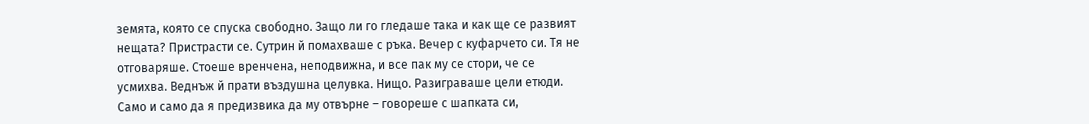земята, която се спуска свободно. Защо ли го гледаше така и как ще се развият нещата? Пристрасти се. Сутрин й помахваше с ръка. Вечер с куфарчето си. Тя не отговаряше. Стоеше вренчена, неподвижна, и все пак му се стори, че се усмихва. Веднъж й прати въздушна целувка. Нищо. Разиграваше цели етюди. Само и само да я предизвика да му отвърне – говореше с шапката си,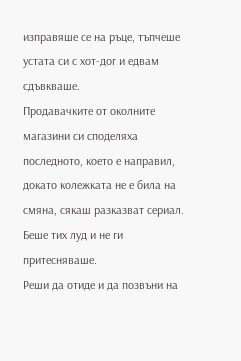изправяше се на ръце, тъпчеше устата си с хот-дог и едвам сдъвкваше.
Продавачките от околните магазини си споделяха последното, което е направил, докато колежката не е била на смяна, сякаш разказват сериал. Беше тих луд и не ги притесняваше.
Реши да отиде и да позвъни на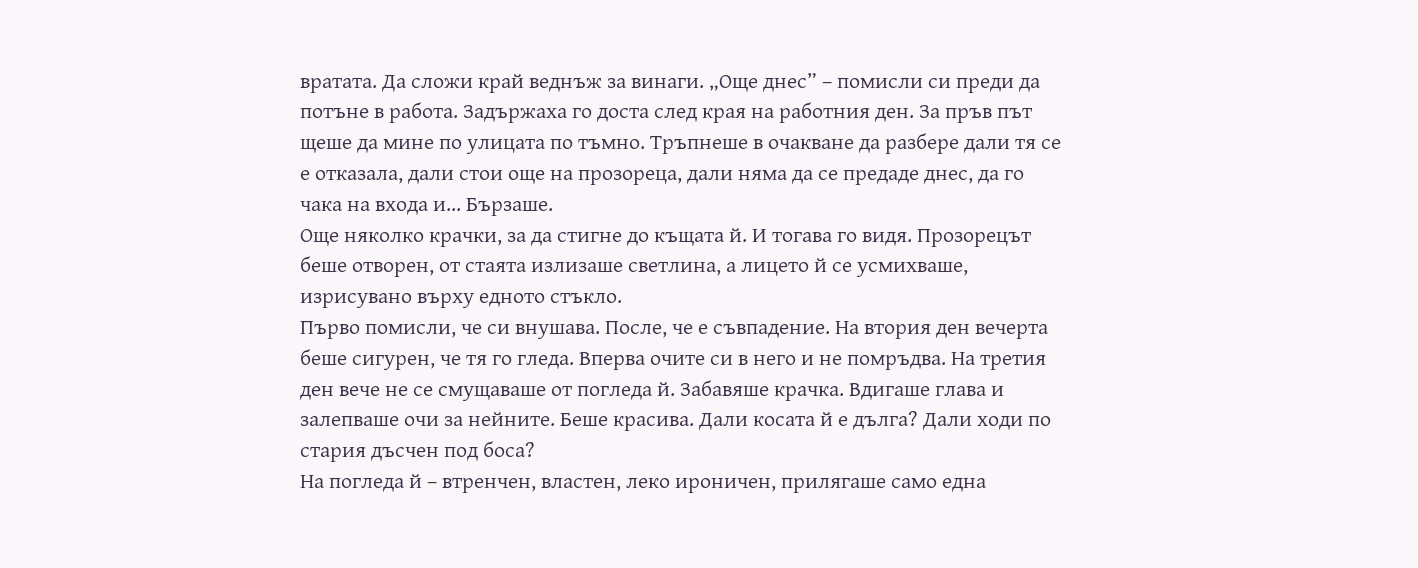вратата. Да сложи край веднъж за винаги. „Още днес” – помисли си преди да потъне в работа. Задържаха го доста след края на работния ден. За пръв път щеше да мине по улицата по тъмно. Тръпнеше в очакване да разбере дали тя се е отказала, дали стои още на прозореца, дали няма да се предаде днес, да го чака на входа и... Бързаше.
Още няколко крачки, за да стигне до къщата й. И тогава го видя. Прозорецът беше отворен, от стаята излизаше светлина, а лицето й се усмихваше, изрисувано върху едното стъкло.
Първо помисли, че си внушава. После, че е съвпадение. На втория ден вечерта беше сигурен, че тя го гледа. Вперва очите си в него и не помръдва. На третия ден вече не се смущаваше от погледа й. Забавяше крачка. Вдигаше глава и залепваше очи за нейните. Беше красива. Дали косата й е дълга? Дали ходи по стария дъсчен под боса?
На погледа й – втренчен, властен, леко ироничен, прилягаше само една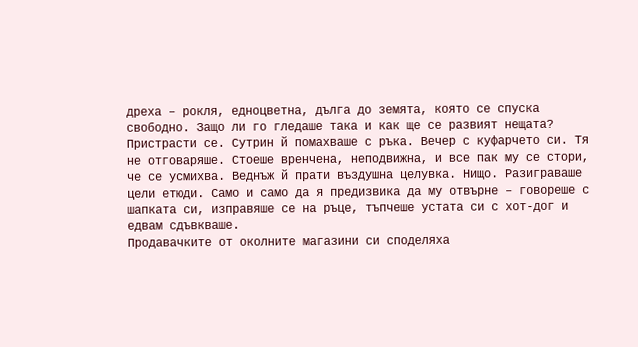дреха – рокля, едноцветна, дълга до земята, която се спуска свободно. Защо ли го гледаше така и как ще се развият нещата? Пристрасти се. Сутрин й помахваше с ръка. Вечер с куфарчето си. Тя не отговаряше. Стоеше вренчена, неподвижна, и все пак му се стори, че се усмихва. Веднъж й прати въздушна целувка. Нищо. Разиграваше цели етюди. Само и само да я предизвика да му отвърне – говореше с шапката си, изправяше се на ръце, тъпчеше устата си с хот-дог и едвам сдъвкваше.
Продавачките от околните магазини си споделяха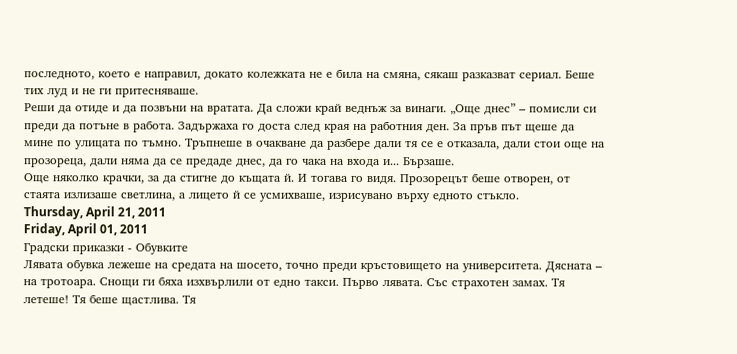последното, което е направил, докато колежката не е била на смяна, сякаш разказват сериал. Беше тих луд и не ги притесняваше.
Реши да отиде и да позвъни на вратата. Да сложи край веднъж за винаги. „Още днес” – помисли си преди да потъне в работа. Задържаха го доста след края на работния ден. За пръв път щеше да мине по улицата по тъмно. Тръпнеше в очакване да разбере дали тя се е отказала, дали стои още на прозореца, дали няма да се предаде днес, да го чака на входа и... Бързаше.
Още няколко крачки, за да стигне до къщата й. И тогава го видя. Прозорецът беше отворен, от стаята излизаше светлина, а лицето й се усмихваше, изрисувано върху едното стъкло.
Thursday, April 21, 2011
Friday, April 01, 2011
Градски приказки - Обувките
Лявата обувка лежеше на средата на шосето, точно преди кръстовището на университета. Дясната – на тротоара. Снощи ги бяха изхвърлили от едно такси. Първо лявата. Със страхотен замах. Тя летеше! Тя беше щастлива. Тя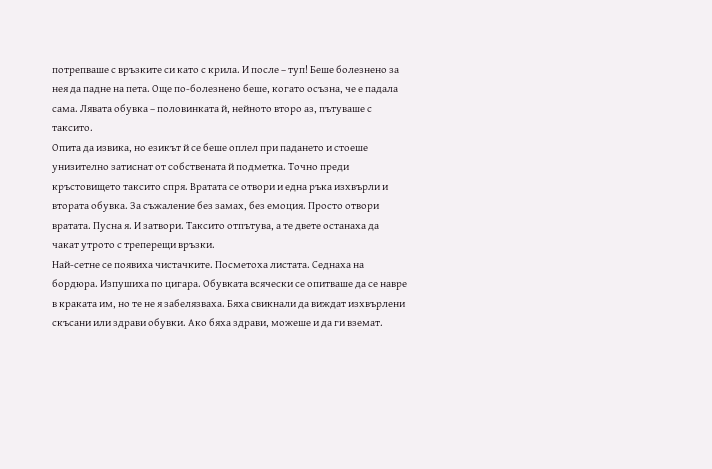потрепваше с връзките си като с крила. И после – туп! Беше болезнено за нея да падне на пета. Още по-болезнено беше, когато осъзна, че е падала сама. Лявата обувка – половинката й, нейното второ аз, пътуваше с таксито.
Опита да извика, но езикът й се беше оплел при падането и стоеше унизително затиснат от собствената й подметка. Точно преди кръстовището таксито спря. Вратата се отвори и една ръка изхвърли и втората обувка. За съжаление без замах, без емоция. Просто отвори вратата. Пусна я. И затвори. Таксито отпътува, а те двете останаха да чакат утрото с треперещи връзки.
Най-сетне се появиха чистачките. Посметоха листата. Седнаха на бордюра. Изпушиха по цигара. Обувката всячески се опитваше да се навре в краката им, но те не я забелязваха. Бяха свикнали да виждат изхвърлени скъсани или здрави обувки. Ако бяха здрави, можеше и да ги вземат.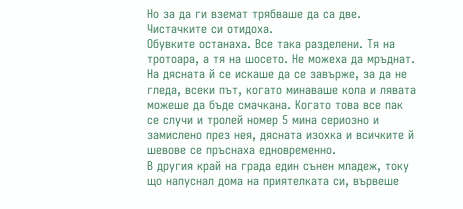Но за да ги вземат трябваше да са две. Чистачките си отидоха.
Обувките останаха. Все така разделени. Тя на тротоара, а тя на шосето. Не можеха да мръднат. На дясната й се искаше да се завърже, за да не гледа, всеки път, когато минаваше кола и лявата можеше да бъде смачкана. Когато това все пак се случи и тролей номер 5 мина сериозно и замислено през нея, дясната изохка и всичките й шевове се пръснаха едновременно.
В другия край на града един сънен младеж, току що напуснал дома на приятелката си, вървеше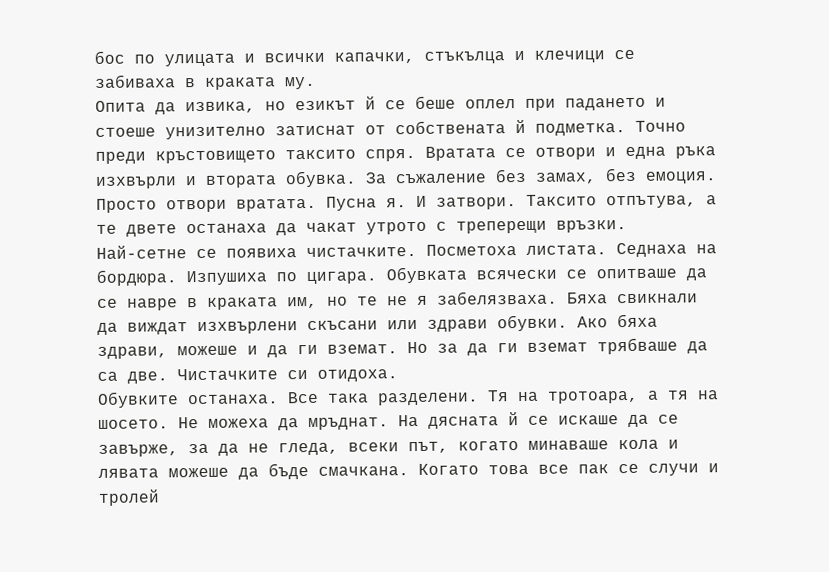бос по улицата и всички капачки, стъкълца и клечици се забиваха в краката му.
Опита да извика, но езикът й се беше оплел при падането и стоеше унизително затиснат от собствената й подметка. Точно преди кръстовището таксито спря. Вратата се отвори и една ръка изхвърли и втората обувка. За съжаление без замах, без емоция. Просто отвори вратата. Пусна я. И затвори. Таксито отпътува, а те двете останаха да чакат утрото с треперещи връзки.
Най-сетне се появиха чистачките. Посметоха листата. Седнаха на бордюра. Изпушиха по цигара. Обувката всячески се опитваше да се навре в краката им, но те не я забелязваха. Бяха свикнали да виждат изхвърлени скъсани или здрави обувки. Ако бяха здрави, можеше и да ги вземат. Но за да ги вземат трябваше да са две. Чистачките си отидоха.
Обувките останаха. Все така разделени. Тя на тротоара, а тя на шосето. Не можеха да мръднат. На дясната й се искаше да се завърже, за да не гледа, всеки път, когато минаваше кола и лявата можеше да бъде смачкана. Когато това все пак се случи и тролей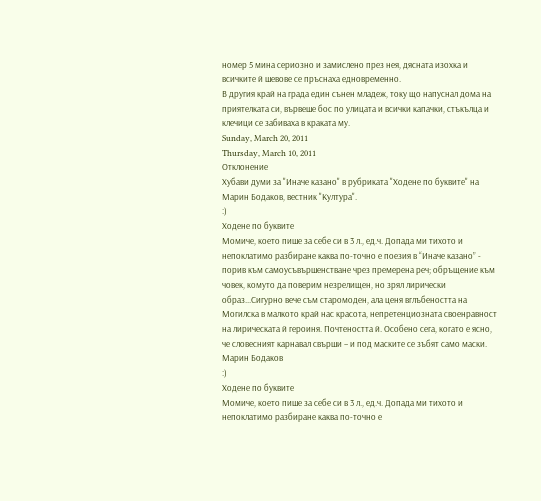номер 5 мина сериозно и замислено през нея, дясната изохка и всичките й шевове се пръснаха едновременно.
В другия край на града един сънен младеж, току що напуснал дома на приятелката си, вървеше бос по улицата и всички капачки, стъкълца и клечици се забиваха в краката му.
Sunday, March 20, 2011
Thursday, March 10, 2011
Отклонение
Хубави думи за "Иначе казано" в рубриката "Ходене по буквите" на Марин Бодаков, вестник "Култура".
:)
Ходене по буквите
Момиче, което пише за себе си в 3 л., ед.ч. Допада ми тихото и непоклатимо разбиране каква по-точно е поезия в “Иначе казано” - порив към самоусъвършенстване чрез премерена реч; обръщениe към човек, комуто да поверим незрелищен, но зрял лирически образ...Сигурно вече съм старомоден, ала ценя вглъбеността на Могилска в малкото край нас красота, непретенциозната своенравност на лирическата й героиня. Почтеността й. Особено сега, когато е ясно, че словесният карнавал свърши – и под маските се зъбят само маски.
Марин Бодаков
:)
Ходене по буквите
Момиче, което пише за себе си в 3 л., ед.ч. Допада ми тихото и непоклатимо разбиране каква по-точно е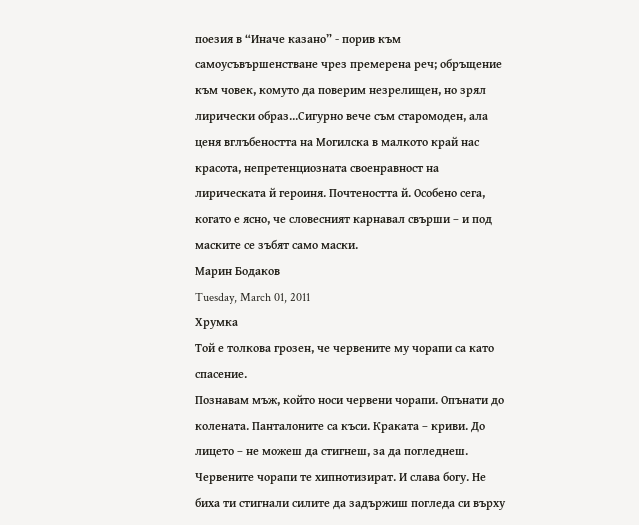поезия в “Иначе казано” - порив към самоусъвършенстване чрез премерена реч; обръщениe към човек, комуто да поверим незрелищен, но зрял лирически образ...Сигурно вече съм старомоден, ала ценя вглъбеността на Могилска в малкото край нас красота, непретенциозната своенравност на лирическата й героиня. Почтеността й. Особено сега, когато е ясно, че словесният карнавал свърши – и под маските се зъбят само маски.
Марин Бодаков
Tuesday, March 01, 2011
Хрумка
Той е толкова грозен, че червените му чорапи са като спасение.
Познавам мъж, който носи червени чорапи. Опънати до колената. Панталоните са къси. Краката – криви. До лицето – не можеш да стигнеш, за да погледнеш. Червените чорапи те хипнотизират. И слава богу. Не биха ти стигнали силите да задържиш погледа си върху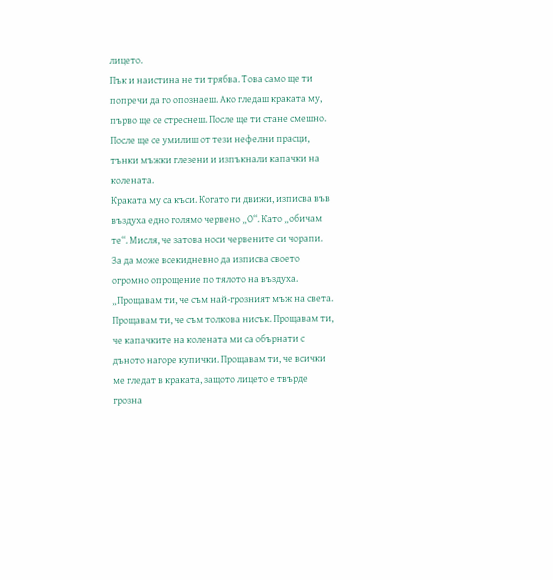лицето.
Пък и наистина не ти трябва. Това само ще ти попречи да го опознаеш. Ако гледаш краката му, първо ще се стреснеш. После ще ти стане смешно. После ще се умилиш от тези нефелни прасци, тънки мъжки глезени и изпъкнали капачки на колената.
Краката му са къси. Когато ги движи, изписва във въздуха едно голямо червено „О“. Като „обичам те“. Мисля, че затова носи червените си чорапи. За да може всекидневно да изписва своето огромно опрощение по тялото на въздуха. „Прощавам ти, че съм най-грозният мъж на света. Прощавам ти, че съм толкова нисък. Прощавам ти, че капачките на колената ми са обърнати с дъното нагоре купички. Прощавам ти, че всички ме гледат в краката, защото лицето е твърде грозна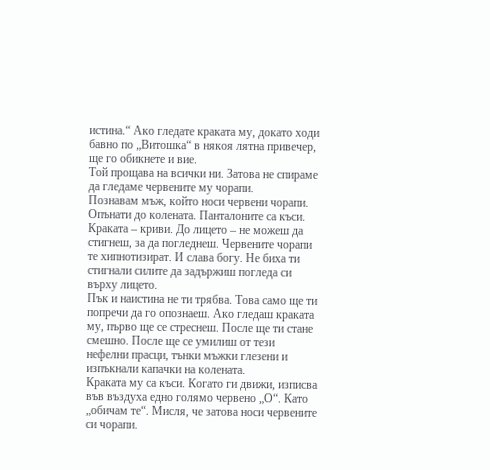истина.“ Ако гледате краката му, докато ходи бавно по „Витошка“ в някоя лятна привечер, ще го обикнете и вие.
Той прощава на всички ни. Затова не спираме да гледаме червените му чорапи.
Познавам мъж, който носи червени чорапи. Опънати до колената. Панталоните са къси. Краката – криви. До лицето – не можеш да стигнеш, за да погледнеш. Червените чорапи те хипнотизират. И слава богу. Не биха ти стигнали силите да задържиш погледа си върху лицето.
Пък и наистина не ти трябва. Това само ще ти попречи да го опознаеш. Ако гледаш краката му, първо ще се стреснеш. После ще ти стане смешно. После ще се умилиш от тези нефелни прасци, тънки мъжки глезени и изпъкнали капачки на колената.
Краката му са къси. Когато ги движи, изписва във въздуха едно голямо червено „О“. Като „обичам те“. Мисля, че затова носи червените си чорапи.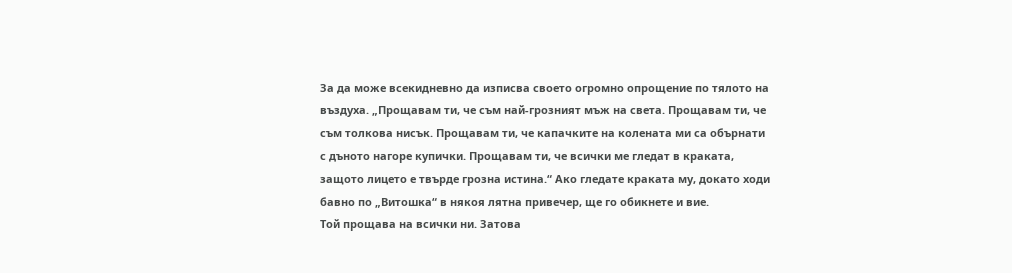За да може всекидневно да изписва своето огромно опрощение по тялото на въздуха. „Прощавам ти, че съм най-грозният мъж на света. Прощавам ти, че съм толкова нисък. Прощавам ти, че капачките на колената ми са обърнати с дъното нагоре купички. Прощавам ти, че всички ме гледат в краката, защото лицето е твърде грозна истина.“ Ако гледате краката му, докато ходи бавно по „Витошка“ в някоя лятна привечер, ще го обикнете и вие.
Той прощава на всички ни. Затова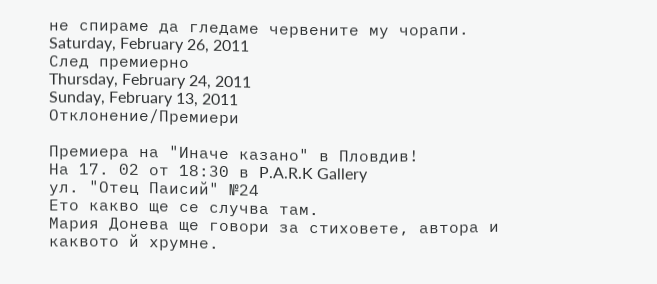не спираме да гледаме червените му чорапи.
Saturday, February 26, 2011
След премиерно
Thursday, February 24, 2011
Sunday, February 13, 2011
Отклонение/Премиери

Премиера на "Иначе казано" в Пловдив!
На 17. 02 от 18:30 в P.A.R.K Gallery
ул. "Отец Паисий" №24
Ето какво ще се случва там.
Мария Донева ще говори за стиховете, автора и каквото й хрумне.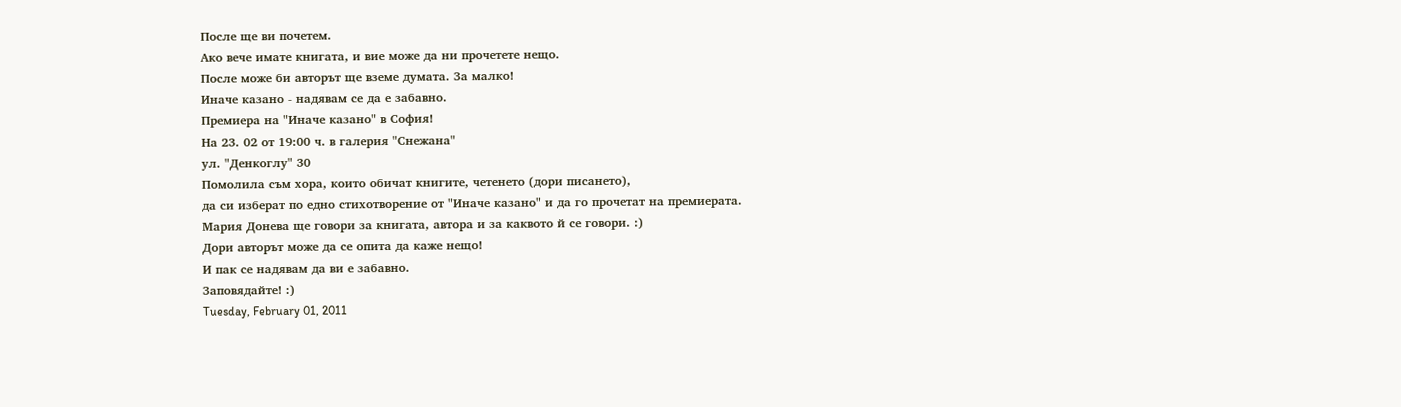После ще ви почетем.
Ако вече имате книгата, и вие може да ни прочетете нещо.
После може би авторът ще вземе думата. За малко!
Иначе казано - надявам се да е забавно.
Премиера на "Иначе казано" в София!
На 23. 02 от 19:00 ч. в галерия "Снежана"
ул. "Денкоглу" 30
Помолила съм хора, които обичат книгите, четенето (дори писането),
да си изберат по едно стихотворение от "Иначе казано" и да го прочетат на премиерата.
Мария Донева ще говори за книгата, автора и за каквото й се говори. :)
Дори авторът може да се опита да каже нещо!
И пак се надявам да ви е забавно.
Заповядайте! :)
Tuesday, February 01, 2011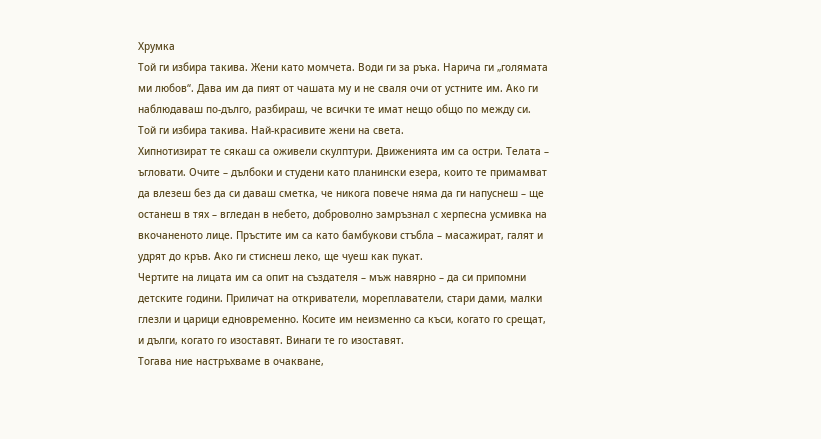Хрумка
Той ги избира такива. Жени като момчета. Води ги за ръка. Нарича ги „голямата ми любов“. Дава им да пият от чашата му и не сваля очи от устните им. Ако ги наблюдаваш по-дълго, разбираш, че всички те имат нещо общо по между си.
Той ги избира такива. Най-красивите жени на света.
Хипнотизират те сякаш са оживели скулптури. Движенията им са остри. Телата – ъгловати. Очите – дълбоки и студени като планински езера, които те примамват да влезеш без да си даваш сметка, че никога повече няма да ги напуснеш – ще останеш в тях – вгледан в небето, доброволно замръзнал с херпесна усмивка на вкочаненото лице. Пръстите им са като бамбукови стъбла – масажират, галят и удрят до кръв. Ако ги стиснеш леко, ще чуеш как пукат.
Чертите на лицата им са опит на създателя – мъж навярно – да си припомни детските години. Приличат на откриватели, мореплаватели, стари дами, малки глезли и царици едновременно. Косите им неизменно са къси, когато го срещат, и дълги, когато го изоставят. Винаги те го изоставят.
Тогава ние настръхваме в очакване,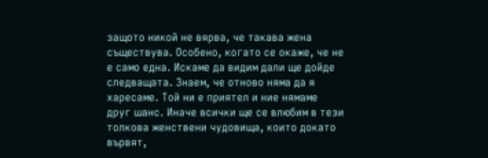защото никой не вярва, че такава жена съществува. Особено, когато се окаже, че не е само една. Искаме да видим дали ще дойде следващата. Знаем, че отново няма да я харесаме. Той ни е приятел и ние нямаме друг шанс. Иначе всички ще се влюбим в тези толкова женствени чудовища, които докато вървят,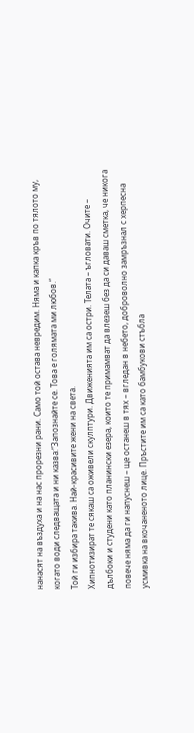нанасят на въздуха и на нас прорезни рани. Само той остава невредим. Няма и капка кръв по тялото му, когато води следващата и ни казва:“Запознайте се. Това е голямата ми любов.“
Той ги избира такива. Най-красивите жени на света.
Хипнотизират те сякаш са оживели скулптури. Движенията им са остри. Телата – ъгловати. Очите – дълбоки и студени като планински езера, които те примамват да влезеш без да си даваш сметка, че никога повече няма да ги напуснеш – ще останеш в тях – вгледан в небето, доброволно замръзнал с херпесна усмивка на вкочаненото лице. Пръстите им са като бамбукови стъбла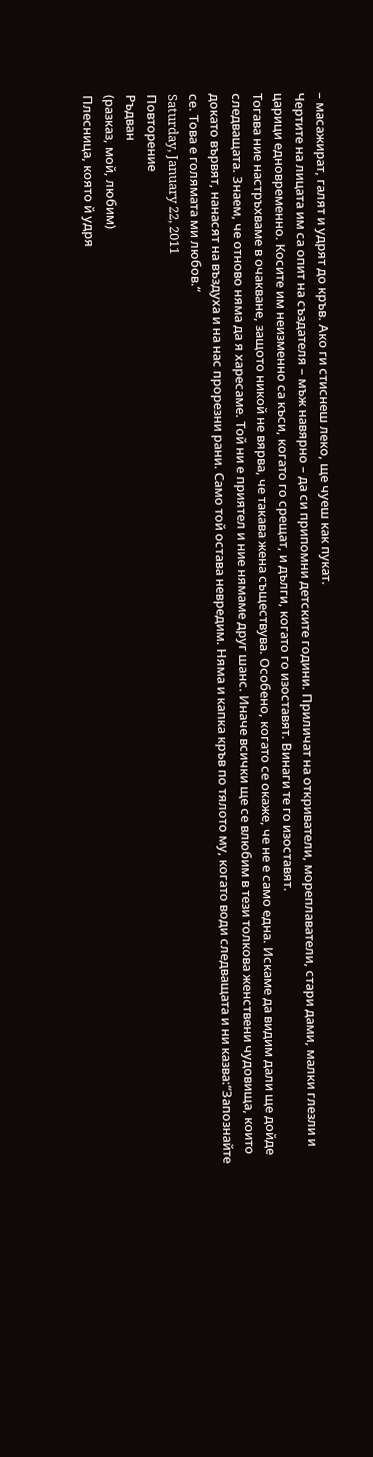– масажират, галят и удрят до кръв. Ако ги стиснеш леко, ще чуеш как пукат.
Чертите на лицата им са опит на създателя – мъж навярно – да си припомни детските години. Приличат на откриватели, мореплаватели, стари дами, малки глезли и царици едновременно. Косите им неизменно са къси, когато го срещат, и дълги, когато го изоставят. Винаги те го изоставят.
Тогава ние настръхваме в очакване, защото никой не вярва, че такава жена съществува. Особено, когато се окаже, че не е само една. Искаме да видим дали ще дойде следващата. Знаем, че отново няма да я харесаме. Той ни е приятел и ние нямаме друг шанс. Иначе всички ще се влюбим в тези толкова женствени чудовища, които докато вървят, нанасят на въздуха и на нас прорезни рани. Само той остава невредим. Няма и капка кръв по тялото му, когато води следващата и ни казва:“Запознайте се. Това е голямата ми любов.“
Saturday, January 22, 2011
Повторение
Ръдван
(разказ, мой, любим)
Плесница, която й удря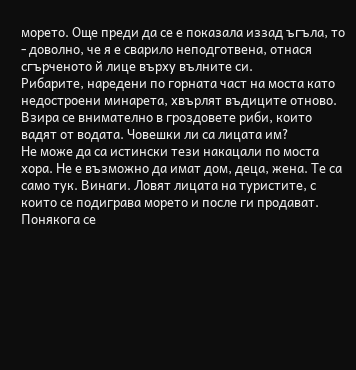морето. Още преди да се е показала иззад ъгъла, то - доволно, че я е сварило неподготвена, отнася сгърченото й лице върху вълните си.
Рибарите, наредени по горната част на моста като недостроени минарета, хвърлят въдиците отново.
Взира се внимателно в гроздовете риби, които вадят от водата. Човешки ли са лицата им?
Не може да са истински тези накацали по моста хора. Не е възможно да имат дом, деца, жена. Те са само тук. Винаги. Ловят лицата на туристите, с които се подиграва морето и после ги продават. Понякога се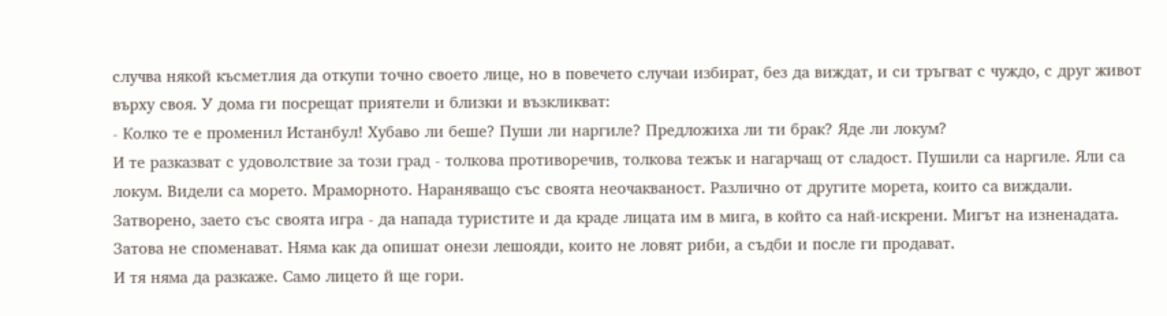случва някой късметлия да откупи точно своето лице, но в повечето случаи избират, без да виждат, и си тръгват с чуждо, с друг живот върху своя. У дома ги посрещат приятели и близки и възкликват:
- Колко те е променил Истанбул! Хубаво ли беше? Пуши ли наргиле? Предложиха ли ти брак? Яде ли локум?
И те разказват с удоволствие за този град - толкова противоречив, толкова тежък и нагарчащ от сладост. Пушили са наргиле. Яли са локум. Видели са морето. Мраморното. Нараняващо със своята неочакваност. Различно от другите морета, които са виждали. Затворено, заето със своята игра - да напада туристите и да краде лицата им в мига, в който са най-искрени. Мигът на изненадата. Затова не споменават. Няма как да опишат онези лешояди, които не ловят риби, а съдби и после ги продават.
И тя няма да разкаже. Само лицето й ще гори.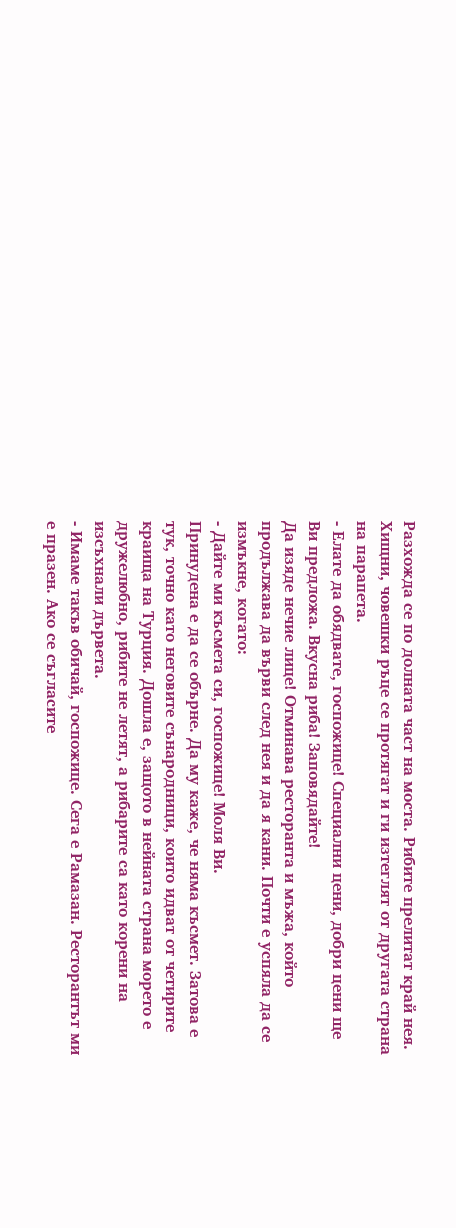Разхожда се по долната част на моста. Рибите прелитат край нея. Хищни, човешки ръце се протягат и ги изтеглят от другата страна на парапета.
- Елате да обядвате, госпожице! Специални цени, добри цени ще Ви предложа. Вкусна риба! Заповядайте!
Да изяде нечие лице! Отминава ресторанта и мъжа, който продължава да върви след нея и да я кани. Почти е успяла да се измъкне, когато:
- Дайте ми късмета си, госпожице! Моля Ви.
Принудена е да се обърне. Да му каже, че няма късмет. Затова е тук, точно като неговите сънародници, които идват от четирите краища на Турция. Дошла е, защото в нейната страна морето е дружелюбно, рибите не летят, а рибарите са като корени на изсъхнали дървета.
- Имаме такъв обичай, госпожице. Сега е Рамазан. Ресторантът ми е празен. Ако се съгласите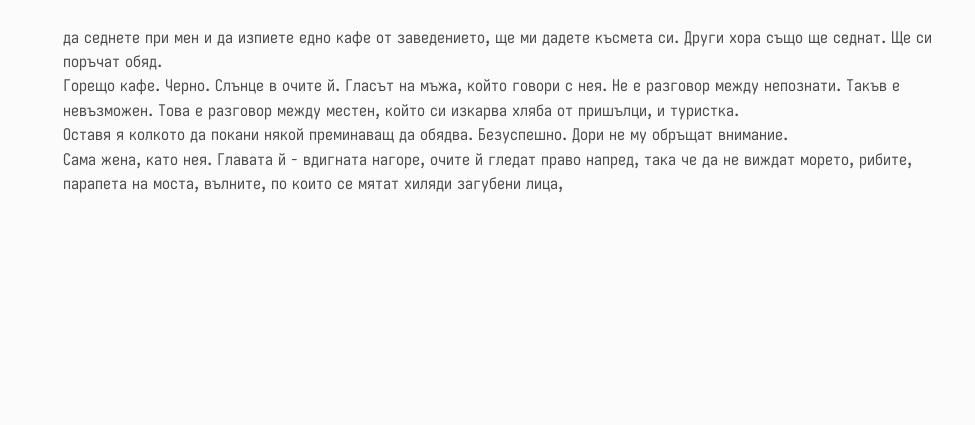да седнете при мен и да изпиете едно кафе от заведението, ще ми дадете късмета си. Други хора също ще седнат. Ще си поръчат обяд.
Горещо кафе. Черно. Слънце в очите й. Гласът на мъжа, който говори с нея. Не е разговор между непознати. Такъв е невъзможен. Това е разговор между местен, който си изкарва хляба от пришълци, и туристка.
Оставя я колкото да покани някой преминаващ да обядва. Безуспешно. Дори не му обръщат внимание.
Сама жена, като нея. Главата й - вдигната нагоре, очите й гледат право напред, така че да не виждат морето, рибите, парапета на моста, вълните, по които се мятат хиляди загубени лица,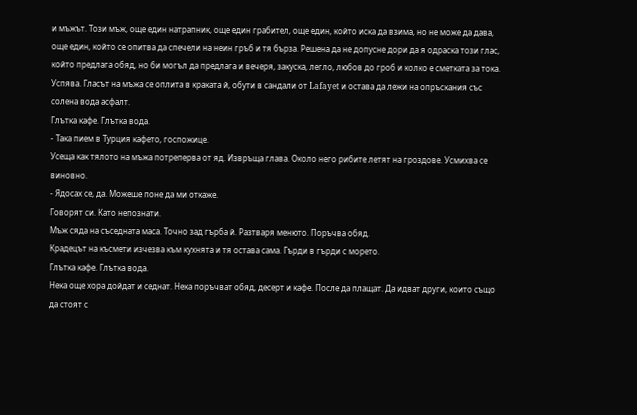и мъжът. Този мъж, още един натрапник, още един грабител, още един, който иска да взима, но не може да дава, още един, който се опитва да спечели на неин гръб и тя бърза. Решена да не допусне дори да я одраска този глас, който предлага обяд, но би могъл да предлага и вечеря, закуска, легло, любов до гроб и колко е сметката за тока. Успява. Гласът на мъжа се оплита в краката й, обути в сандали от Lafayet и остава да лежи на опръскания със солена вода асфалт.
Глътка кафе. Глътка вода.
- Така пием в Турция кафето, госпожице.
Усеща как тялото на мъжа потреперва от яд. Извръща глава. Около него рибите летят на гроздове. Усмихва се виновно.
- Ядосах се, да. Можеше поне да ми откаже.
Говорят си. Като непознати.
Мъж сяда на съседната маса. Точно зад гърба й. Разтваря менюто. Поръчва обяд.
Крадецът на късмети изчезва към кухнята и тя остава сама. Гърди в гърди с морето.
Глътка кафе. Глътка вода.
Нека още хора дойдат и седнат. Нека поръчват обяд, десерт и кафе. После да плащат. Да идват други, които също да стоят с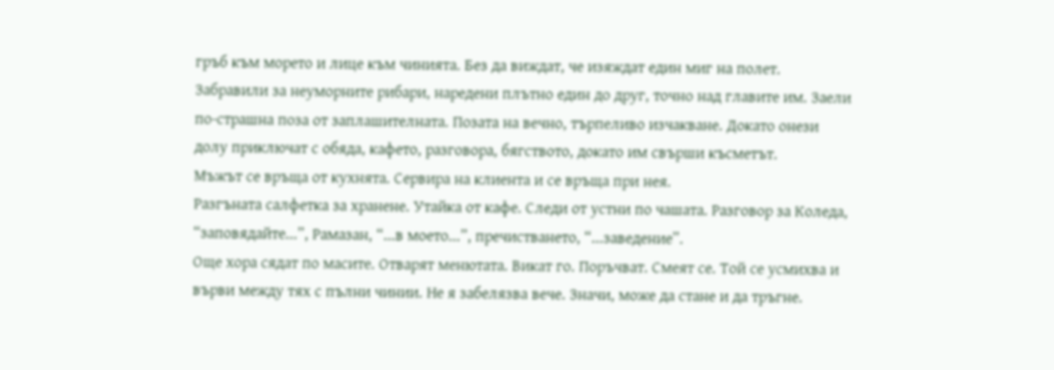гръб към морето и лице към чинията. Без да виждат, че изяждат един миг на полет. Забравили за неуморните рибари, наредени плътно един до друг, точно над главите им. Заели по-страшна поза от заплашителната. Позата на вечно, търпеливо изчакване. Докато онези долу приключат с обяда, кафето, разговора, бягството, докато им свърши късметът.
Мъжът се връща от кухнята. Сервира на клиента и се връща при нея.
Разгъната салфетка за хранене. Утайка от кафе. Следи от устни по чашата. Разговор за Коледа, “заповядайте...”, Рамазан, “...в моето...”, пречистването, “...заведение”.
Още хора сядат по масите. Отварят менютата. Викат го. Поръчват. Смеят се. Той се усмихва и върви между тях с пълни чинии. Не я забелязва вече. Значи, може да стане и да тръгне.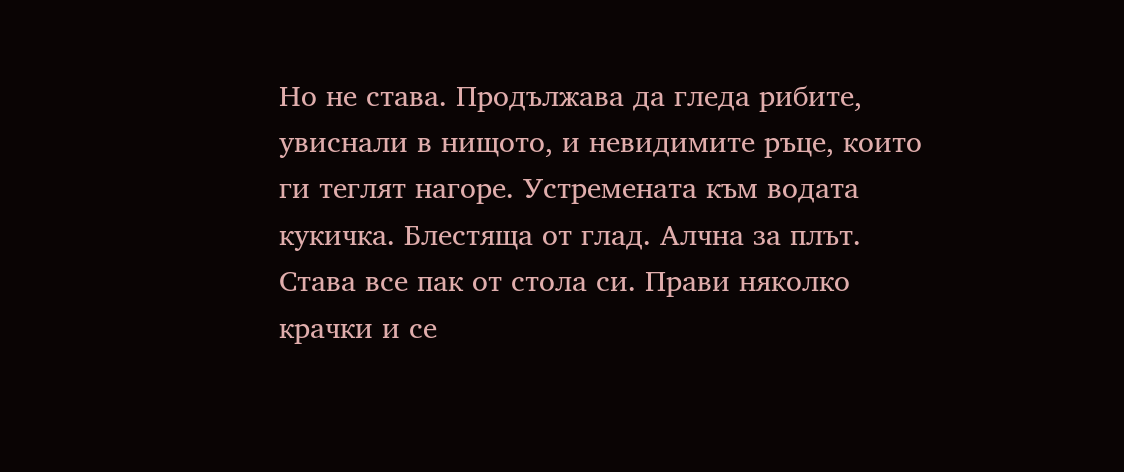Но не става. Продължава да гледа рибите, увиснали в нищото, и невидимите ръце, които ги теглят нагоре. Устремената към водата кукичка. Блестяща от глад. Алчна за плът.
Става все пак от стола си. Прави няколко крачки и се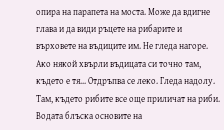опира на парапета на моста. Може да вдигне глава и да види ръцете на рибарите и върховете на въдиците им. Не гледа нагоре. Ако някой хвърли въдицата си точно там, където е тя... Отдръпва се леко. Гледа надолу. Там, където рибите все още приличат на риби. Водата блъска основите на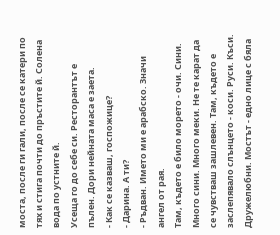моста, после ги гали, после се катери по тях и стига почти до пръстите й. Солена вода по устните й.
Усеща го до себе си. Ресторантът е пълен. Дори нейната маса е заета.
- Как се казваш, госпожице?
- Дарина. А ти?
- Ръдван. Името ми е арабско. Значи ангел от рая.
Там, където е било морето - очи. Сини. Много сини. Много меки. Не те карат да се чувстваш зашлевен. Там, където е заслепявало слънцето - коси. Руси. Къси. Дружелюбни. Мостът - едно лице с бяла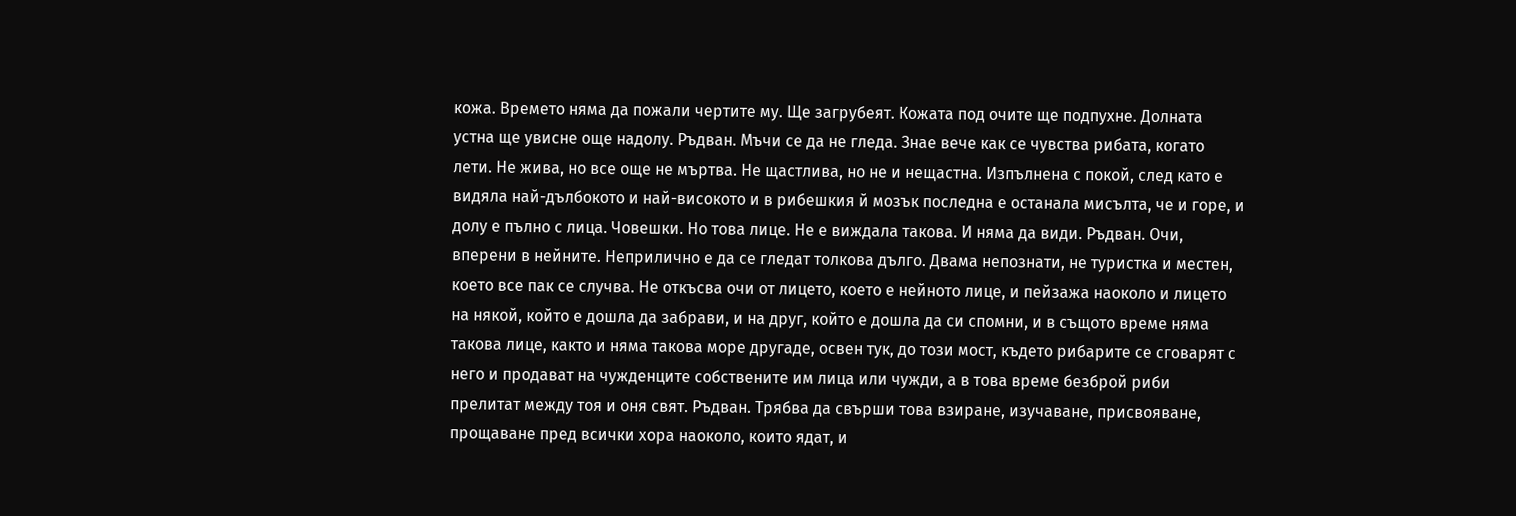кожа. Времето няма да пожали чертите му. Ще загрубеят. Кожата под очите ще подпухне. Долната устна ще увисне още надолу. Ръдван. Мъчи се да не гледа. Знае вече как се чувства рибата, когато лети. Не жива, но все още не мъртва. Не щастлива, но не и нещастна. Изпълнена с покой, след като е видяла най-дълбокото и най-високото и в рибешкия й мозък последна е останала мисълта, че и горе, и долу е пълно с лица. Човешки. Но това лице. Не е виждала такова. И няма да види. Ръдван. Очи, вперени в нейните. Неприлично е да се гледат толкова дълго. Двама непознати, не туристка и местен, което все пак се случва. Не откъсва очи от лицето, което е нейното лице, и пейзажа наоколо и лицето на някой, който е дошла да забрави, и на друг, който е дошла да си спомни, и в същото време няма такова лице, както и няма такова море другаде, освен тук, до този мост, където рибарите се сговарят с него и продават на чужденците собствените им лица или чужди, а в това време безброй риби прелитат между тоя и оня свят. Ръдван. Трябва да свърши това взиране, изучаване, присвояване, прощаване пред всички хора наоколо, които ядат, и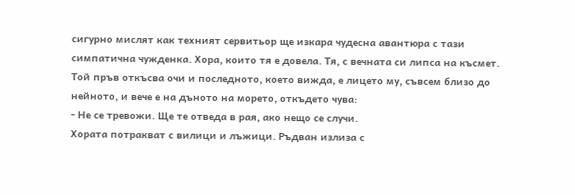сигурно мислят как техният сервитьор ще изкара чудесна авантюра с тази симпатична чужденка. Хора, които тя е довела. Тя, с вечната си липса на късмет.
Той пръв откъсва очи и последното, което вижда, е лицето му, съвсем близо до нейното, и вече е на дъното на морето, откъдето чува:
- Не се тревожи. Ще те отведа в рая, ако нещо се случи.
Хората потракват с вилици и лъжици. Ръдван излиза с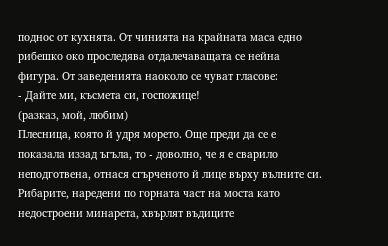поднос от кухнята. От чинията на крайната маса едно рибешко око проследява отдалечаващата се нейна фигура. От заведенията наоколо се чуват гласове:
- Дайте ми, късмета си, госпожице!
(разказ, мой, любим)
Плесница, която й удря морето. Още преди да се е показала иззад ъгъла, то - доволно, че я е сварило неподготвена, отнася сгърченото й лице върху вълните си.
Рибарите, наредени по горната част на моста като недостроени минарета, хвърлят въдиците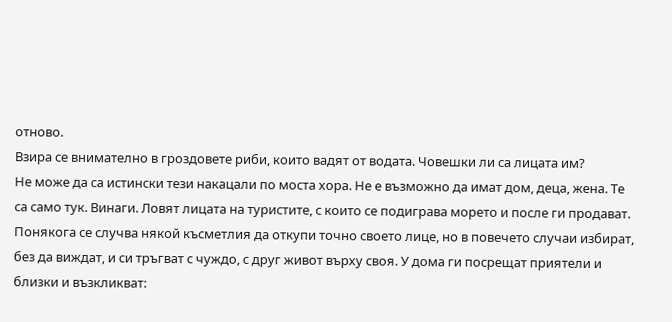отново.
Взира се внимателно в гроздовете риби, които вадят от водата. Човешки ли са лицата им?
Не може да са истински тези накацали по моста хора. Не е възможно да имат дом, деца, жена. Те са само тук. Винаги. Ловят лицата на туристите, с които се подиграва морето и после ги продават. Понякога се случва някой късметлия да откупи точно своето лице, но в повечето случаи избират, без да виждат, и си тръгват с чуждо, с друг живот върху своя. У дома ги посрещат приятели и близки и възкликват: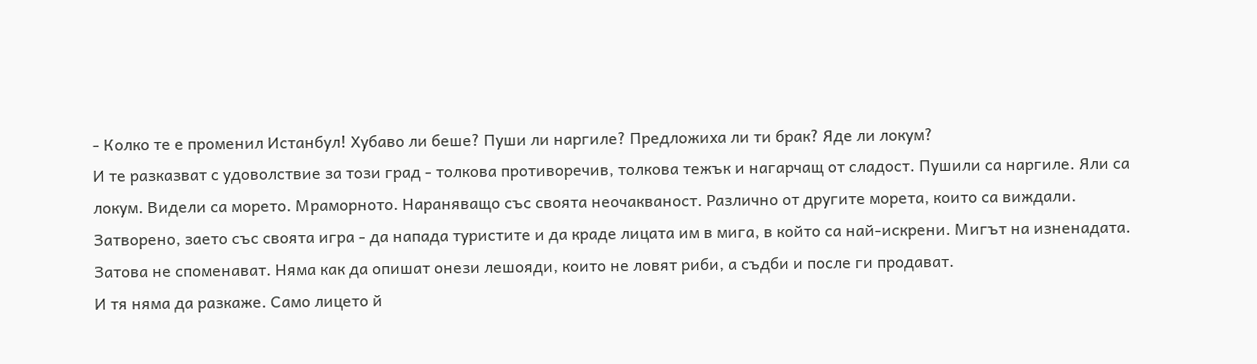- Колко те е променил Истанбул! Хубаво ли беше? Пуши ли наргиле? Предложиха ли ти брак? Яде ли локум?
И те разказват с удоволствие за този град - толкова противоречив, толкова тежък и нагарчащ от сладост. Пушили са наргиле. Яли са локум. Видели са морето. Мраморното. Нараняващо със своята неочакваност. Различно от другите морета, които са виждали. Затворено, заето със своята игра - да напада туристите и да краде лицата им в мига, в който са най-искрени. Мигът на изненадата. Затова не споменават. Няма как да опишат онези лешояди, които не ловят риби, а съдби и после ги продават.
И тя няма да разкаже. Само лицето й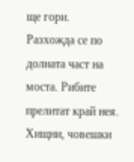ще гори.
Разхожда се по долната част на моста. Рибите прелитат край нея. Хищни, човешки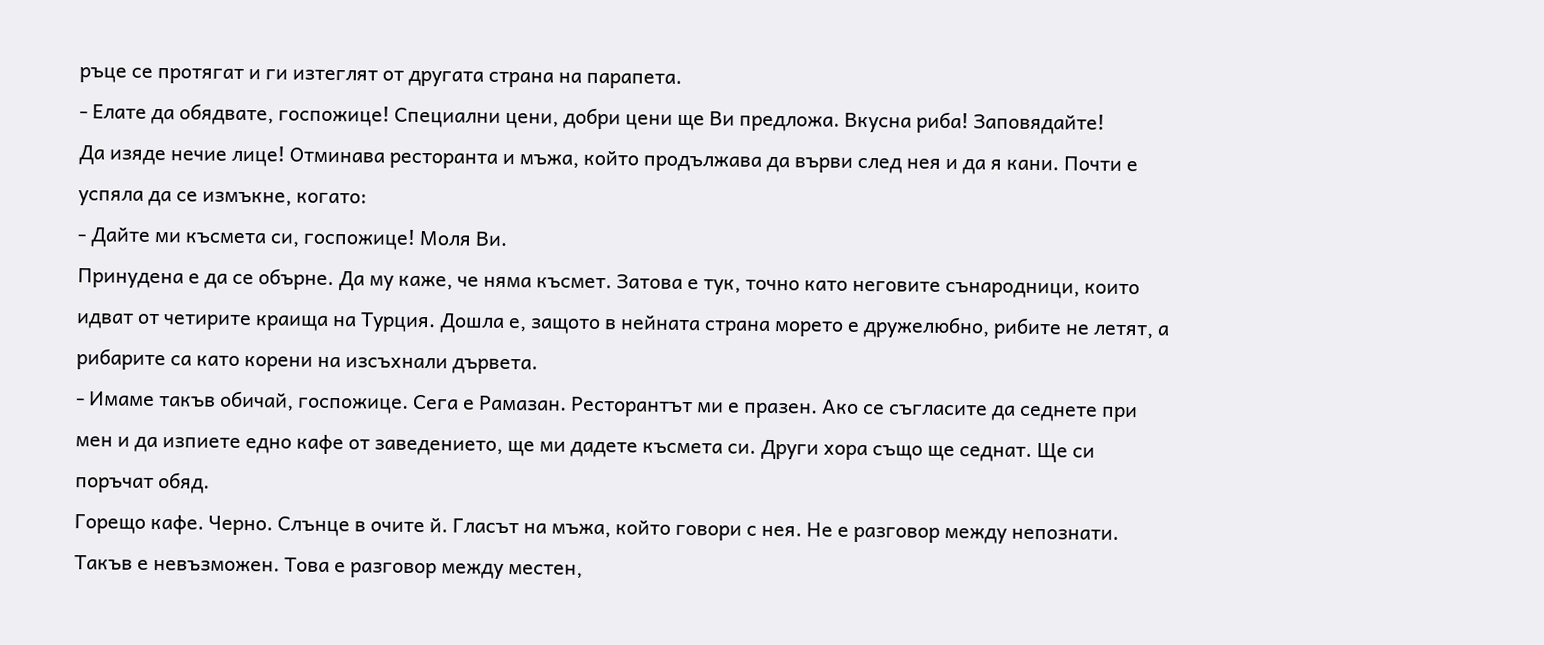ръце се протягат и ги изтеглят от другата страна на парапета.
- Елате да обядвате, госпожице! Специални цени, добри цени ще Ви предложа. Вкусна риба! Заповядайте!
Да изяде нечие лице! Отминава ресторанта и мъжа, който продължава да върви след нея и да я кани. Почти е успяла да се измъкне, когато:
- Дайте ми късмета си, госпожице! Моля Ви.
Принудена е да се обърне. Да му каже, че няма късмет. Затова е тук, точно като неговите сънародници, които идват от четирите краища на Турция. Дошла е, защото в нейната страна морето е дружелюбно, рибите не летят, а рибарите са като корени на изсъхнали дървета.
- Имаме такъв обичай, госпожице. Сега е Рамазан. Ресторантът ми е празен. Ако се съгласите да седнете при мен и да изпиете едно кафе от заведението, ще ми дадете късмета си. Други хора също ще седнат. Ще си поръчат обяд.
Горещо кафе. Черно. Слънце в очите й. Гласът на мъжа, който говори с нея. Не е разговор между непознати. Такъв е невъзможен. Това е разговор между местен,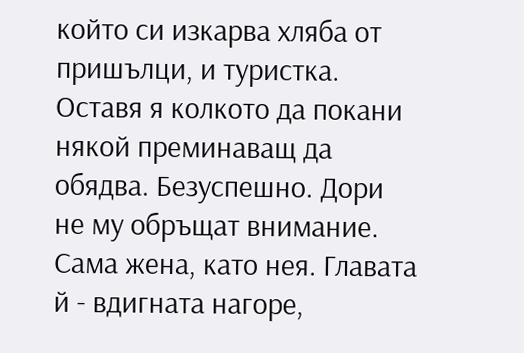който си изкарва хляба от пришълци, и туристка.
Оставя я колкото да покани някой преминаващ да обядва. Безуспешно. Дори не му обръщат внимание.
Сама жена, като нея. Главата й - вдигната нагоре,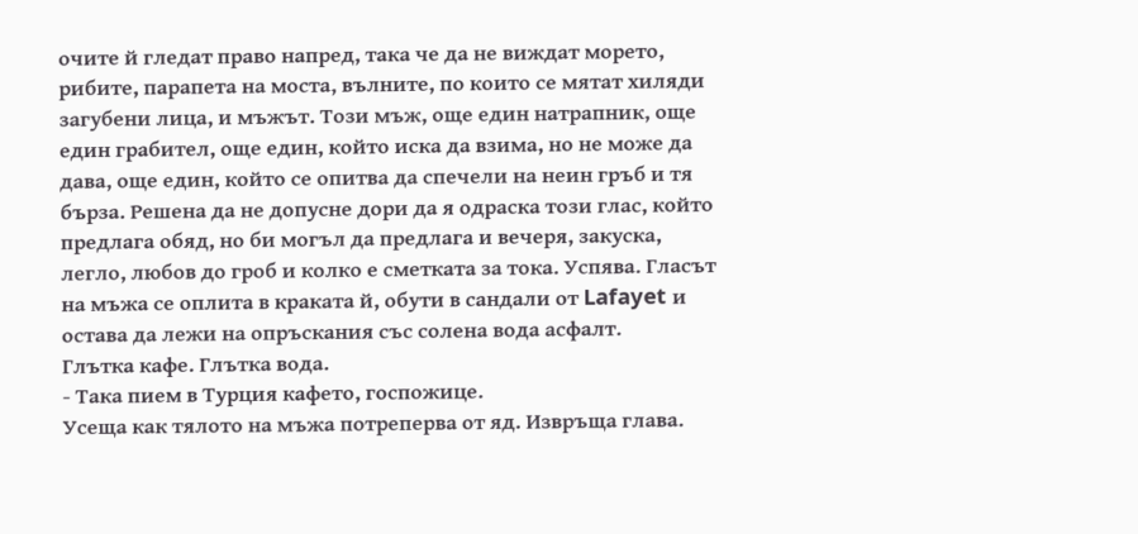очите й гледат право напред, така че да не виждат морето, рибите, парапета на моста, вълните, по които се мятат хиляди загубени лица, и мъжът. Този мъж, още един натрапник, още един грабител, още един, който иска да взима, но не може да дава, още един, който се опитва да спечели на неин гръб и тя бърза. Решена да не допусне дори да я одраска този глас, който предлага обяд, но би могъл да предлага и вечеря, закуска, легло, любов до гроб и колко е сметката за тока. Успява. Гласът на мъжа се оплита в краката й, обути в сандали от Lafayet и остава да лежи на опръскания със солена вода асфалт.
Глътка кафе. Глътка вода.
- Така пием в Турция кафето, госпожице.
Усеща как тялото на мъжа потреперва от яд. Извръща глава.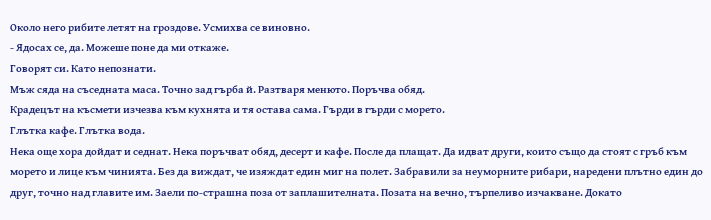Около него рибите летят на гроздове. Усмихва се виновно.
- Ядосах се, да. Можеше поне да ми откаже.
Говорят си. Като непознати.
Мъж сяда на съседната маса. Точно зад гърба й. Разтваря менюто. Поръчва обяд.
Крадецът на късмети изчезва към кухнята и тя остава сама. Гърди в гърди с морето.
Глътка кафе. Глътка вода.
Нека още хора дойдат и седнат. Нека поръчват обяд, десерт и кафе. После да плащат. Да идват други, които също да стоят с гръб към морето и лице към чинията. Без да виждат, че изяждат един миг на полет. Забравили за неуморните рибари, наредени плътно един до друг, точно над главите им. Заели по-страшна поза от заплашителната. Позата на вечно, търпеливо изчакване. Докато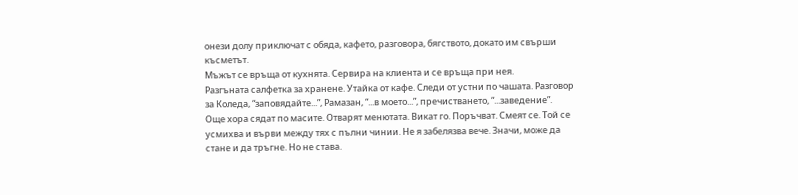онези долу приключат с обяда, кафето, разговора, бягството, докато им свърши късметът.
Мъжът се връща от кухнята. Сервира на клиента и се връща при нея.
Разгъната салфетка за хранене. Утайка от кафе. Следи от устни по чашата. Разговор за Коледа, “заповядайте...”, Рамазан, “...в моето...”, пречистването, “...заведение”.
Още хора сядат по масите. Отварят менютата. Викат го. Поръчват. Смеят се. Той се усмихва и върви между тях с пълни чинии. Не я забелязва вече. Значи, може да стане и да тръгне. Но не става.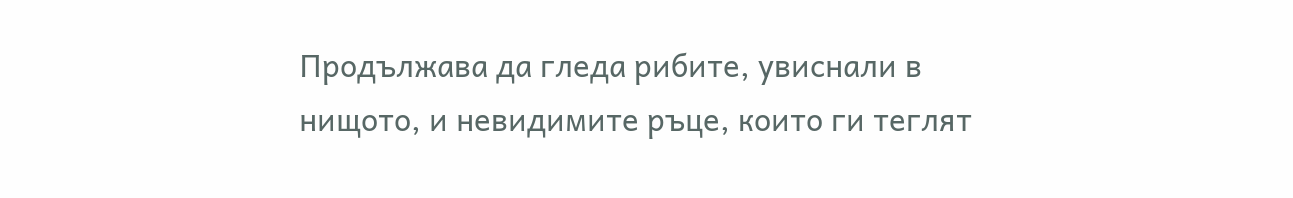Продължава да гледа рибите, увиснали в нищото, и невидимите ръце, които ги теглят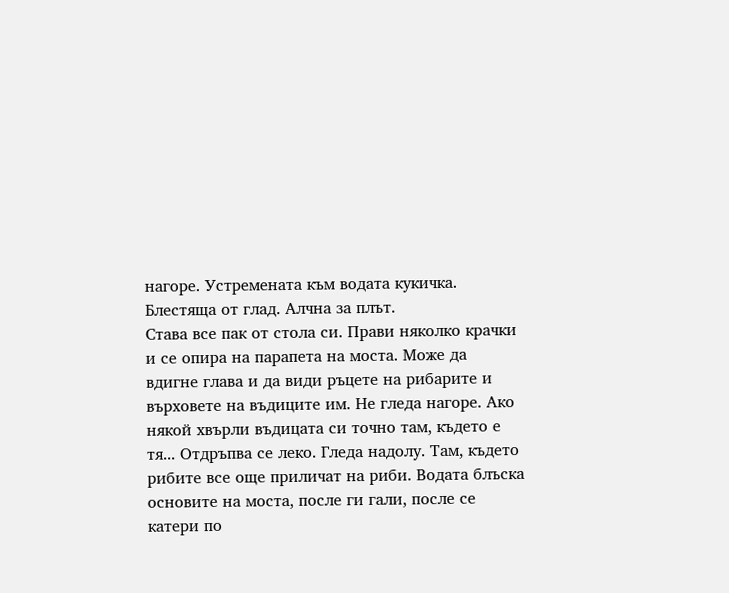нагоре. Устремената към водата кукичка. Блестяща от глад. Алчна за плът.
Става все пак от стола си. Прави няколко крачки и се опира на парапета на моста. Може да вдигне глава и да види ръцете на рибарите и върховете на въдиците им. Не гледа нагоре. Ако някой хвърли въдицата си точно там, където е тя... Отдръпва се леко. Гледа надолу. Там, където рибите все още приличат на риби. Водата блъска основите на моста, после ги гали, после се катери по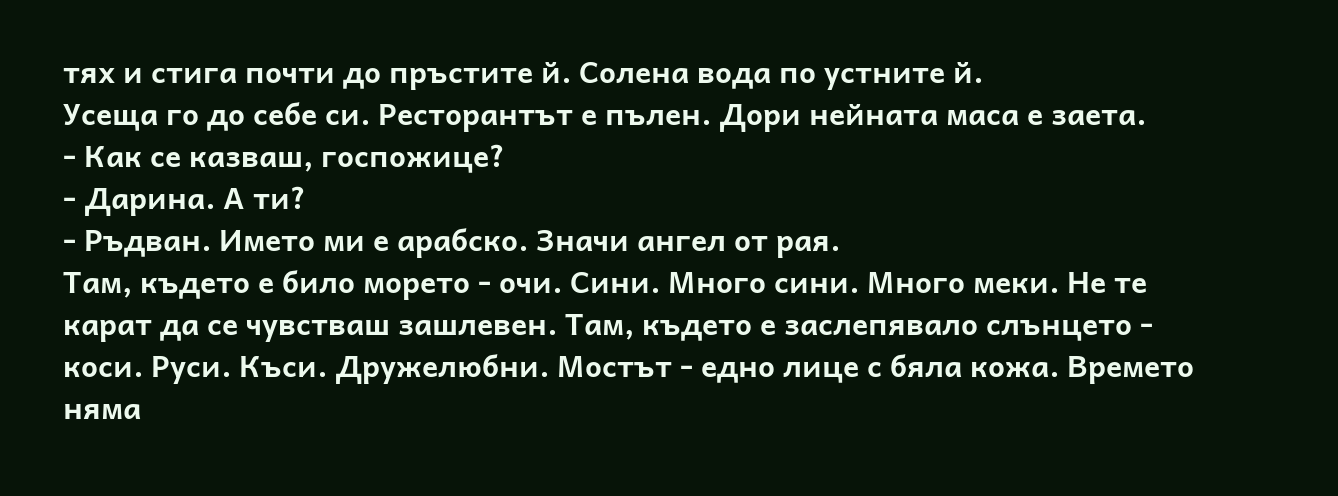тях и стига почти до пръстите й. Солена вода по устните й.
Усеща го до себе си. Ресторантът е пълен. Дори нейната маса е заета.
- Как се казваш, госпожице?
- Дарина. А ти?
- Ръдван. Името ми е арабско. Значи ангел от рая.
Там, където е било морето - очи. Сини. Много сини. Много меки. Не те карат да се чувстваш зашлевен. Там, където е заслепявало слънцето - коси. Руси. Къси. Дружелюбни. Мостът - едно лице с бяла кожа. Времето няма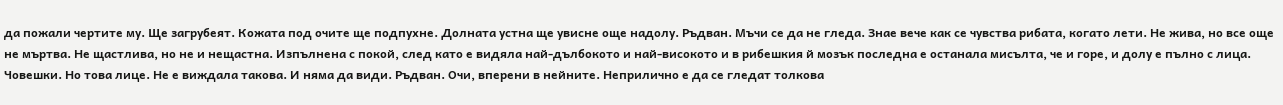да пожали чертите му. Ще загрубеят. Кожата под очите ще подпухне. Долната устна ще увисне още надолу. Ръдван. Мъчи се да не гледа. Знае вече как се чувства рибата, когато лети. Не жива, но все още не мъртва. Не щастлива, но не и нещастна. Изпълнена с покой, след като е видяла най-дълбокото и най-високото и в рибешкия й мозък последна е останала мисълта, че и горе, и долу е пълно с лица. Човешки. Но това лице. Не е виждала такова. И няма да види. Ръдван. Очи, вперени в нейните. Неприлично е да се гледат толкова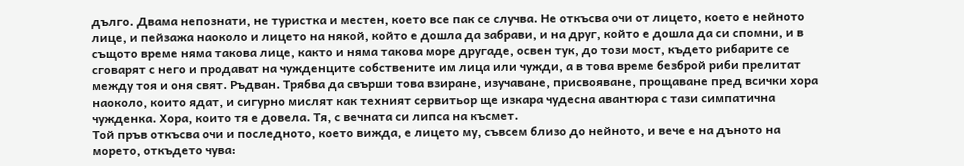дълго. Двама непознати, не туристка и местен, което все пак се случва. Не откъсва очи от лицето, което е нейното лице, и пейзажа наоколо и лицето на някой, който е дошла да забрави, и на друг, който е дошла да си спомни, и в същото време няма такова лице, както и няма такова море другаде, освен тук, до този мост, където рибарите се сговарят с него и продават на чужденците собствените им лица или чужди, а в това време безброй риби прелитат между тоя и оня свят. Ръдван. Трябва да свърши това взиране, изучаване, присвояване, прощаване пред всички хора наоколо, които ядат, и сигурно мислят как техният сервитьор ще изкара чудесна авантюра с тази симпатична чужденка. Хора, които тя е довела. Тя, с вечната си липса на късмет.
Той пръв откъсва очи и последното, което вижда, е лицето му, съвсем близо до нейното, и вече е на дъното на морето, откъдето чува: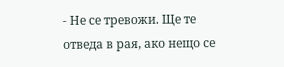- Не се тревожи. Ще те отведа в рая, ако нещо се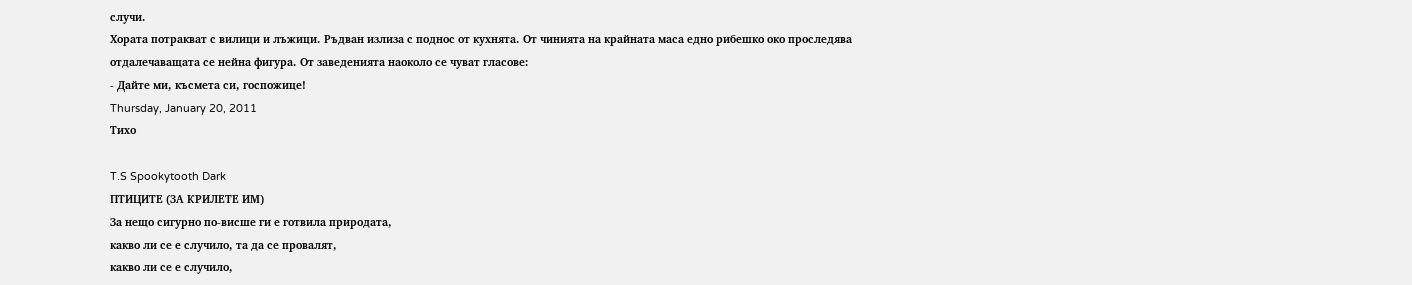случи.
Хората потракват с вилици и лъжици. Ръдван излиза с поднос от кухнята. От чинията на крайната маса едно рибешко око проследява отдалечаващата се нейна фигура. От заведенията наоколо се чуват гласове:
- Дайте ми, късмета си, госпожице!
Thursday, January 20, 2011
Тихо

T.S Spookytooth Dark
ПТИЦИТЕ (ЗА КРИЛЕТЕ ИМ)
За нещо сигурно по-висше ги е готвила природата,
какво ли се е случило, та да се провалят,
какво ли се е случило,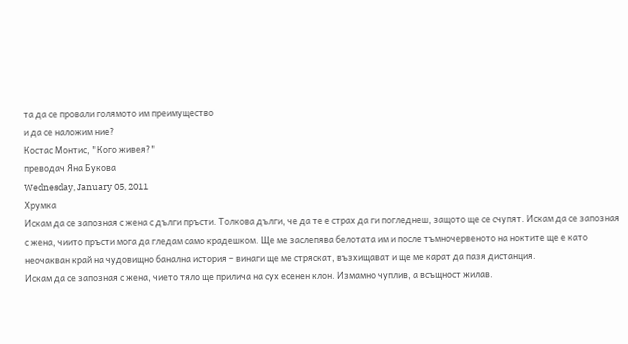та да се провали голямото им преимущество
и да се наложим ние?
Костас Монтис, "Кого живея?"
преводач Яна Букова
Wednesday, January 05, 2011
Хрумка
Искам да се запозная с жена с дълги пръсти. Толкова дълги, че да те е страх да ги погледнеш, защото ще се счупят. Искам да се запозная с жена, чиито пръсти мога да гледам само крадешком. Ще ме заслепява белотата им и после тъмночервеното на ноктите ще е като неочакван край на чудовищно банална история – винаги ще ме стряскат, възхищават и ще ме карат да пазя дистанция.
Искам да се запозная с жена, чието тяло ще прилича на сух есенен клон. Измамно чуплив, а всъщност жилав.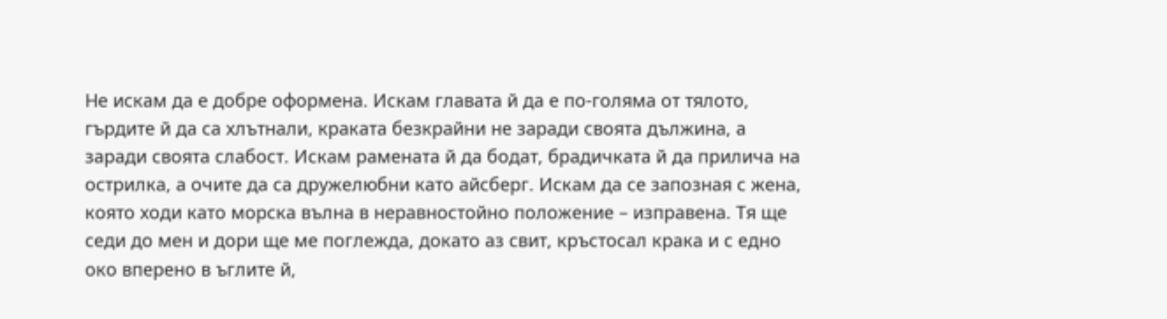Не искам да е добре оформена. Искам главата й да е по-голяма от тялото, гърдите й да са хлътнали, краката безкрайни не заради своята дължина, а заради своята слабост. Искам рамената й да бодат, брадичката й да прилича на острилка, а очите да са дружелюбни като айсберг. Искам да се запозная с жена, която ходи като морска вълна в неравностойно положение – изправена. Тя ще седи до мен и дори ще ме поглежда, докато аз свит, кръстосал крака и с едно око вперено в ъглите й,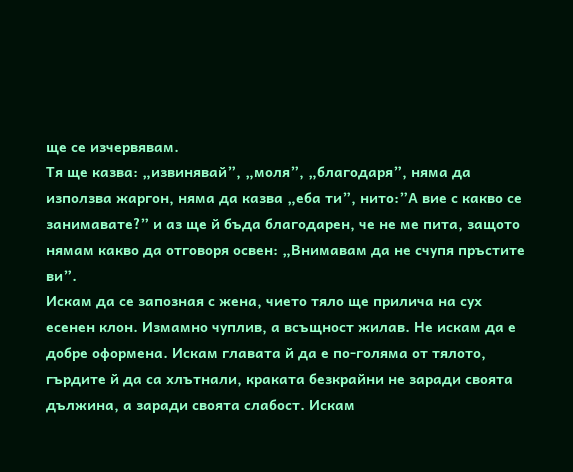ще се изчервявам.
Тя ще казва: „извинявай”, „моля”, „благодаря”, няма да използва жаргон, няма да казва „еба ти”, нито:”А вие с какво се занимавате?” и аз ще й бъда благодарен, че не ме пита, защото нямам какво да отговоря освен: „Внимавам да не счупя пръстите ви”.
Искам да се запозная с жена, чието тяло ще прилича на сух есенен клон. Измамно чуплив, а всъщност жилав. Не искам да е добре оформена. Искам главата й да е по-голяма от тялото, гърдите й да са хлътнали, краката безкрайни не заради своята дължина, а заради своята слабост. Искам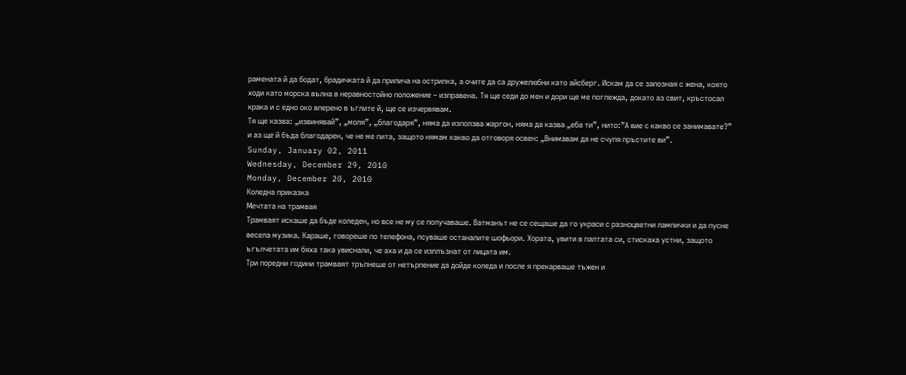рамената й да бодат, брадичката й да прилича на острилка, а очите да са дружелюбни като айсберг. Искам да се запозная с жена, която ходи като морска вълна в неравностойно положение – изправена. Тя ще седи до мен и дори ще ме поглежда, докато аз свит, кръстосал крака и с едно око вперено в ъглите й, ще се изчервявам.
Тя ще казва: „извинявай”, „моля”, „благодаря”, няма да използва жаргон, няма да казва „еба ти”, нито:”А вие с какво се занимавате?” и аз ще й бъда благодарен, че не ме пита, защото нямам какво да отговоря освен: „Внимавам да не счупя пръстите ви”.
Sunday, January 02, 2011
Wednesday, December 29, 2010
Monday, December 20, 2010
Коледна приказка
Мечтата на трамвая
Трамваят искаше да бъде коледен, но все не му се получаваше. Ватманът не се сещаше да го украси с разноцветни лампички и да пусне весела музика. Караше, говореше по телефона, псуваше останалите шофьори. Хората, увити в палтата си, стискаха устни, защото ъгълчетата им бяха така увиснали, че аха и да се изплъзнат от лицата им.
Три поредни години трамваят тръпнеше от нетърпение да дойде коледа и после я прекарваше тъжен и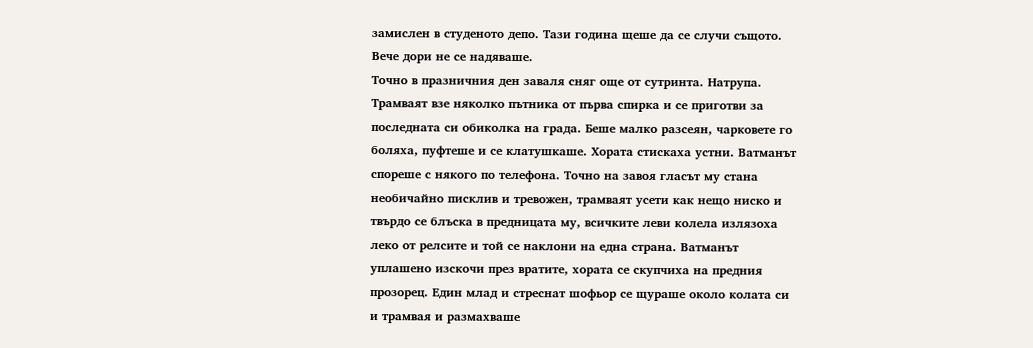замислен в студеното депо. Тази година щеше да се случи същото. Вече дори не се надяваше.
Точно в празничния ден заваля сняг още от сутринта. Натрупа. Трамваят взе няколко пътника от първа спирка и се приготви за последната си обиколка на града. Беше малко разсеян, чарковете го боляха, пуфтеше и се клатушкаше. Хората стискаха устни. Ватманът спореше с някого по телефона. Точно на завоя гласът му стана необичайно писклив и тревожен, трамваят усети как нещо ниско и твърдо се блъска в предницата му, всичките леви колела излязоха леко от релсите и той се наклони на една страна. Ватманът уплашено изскочи през вратите, хората се скупчиха на предния прозорец. Един млад и стреснат шофьор се щураше около колата си и трамвая и размахваше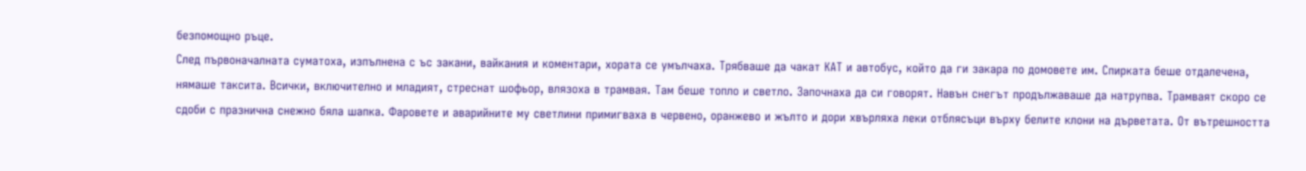безпомощно ръце.
След първоначалната суматоха, изпълнена с ъс закани, вайкания и коментари, хората се умълчаха. Трябваше да чакат КАТ и автобус, който да ги закара по домовете им. Спирката беше отдалечена, нямаше таксита. Всички, включително и младият, стреснат шофьор, влязоха в трамвая. Там беше топло и светло. Започнаха да си говорят. Навън снегът продължаваше да натрупва. Трамваят скоро се сдоби с празнична снежно бяла шапка. Фаровете и аварийните му светлини примигваха в червено, оранжево и жълто и дори хвърляха леки отблясъци върху белите клони на дърветата. От вътрешността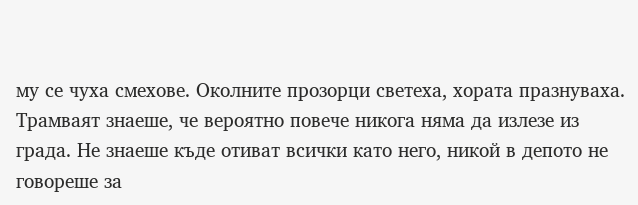му се чуха смехове. Околните прозорци светеха, хората празнуваха. Трамваят знаеше, че вероятно повече никога няма да излезе из града. Не знаеше къде отиват всички като него, никой в депото не говореше за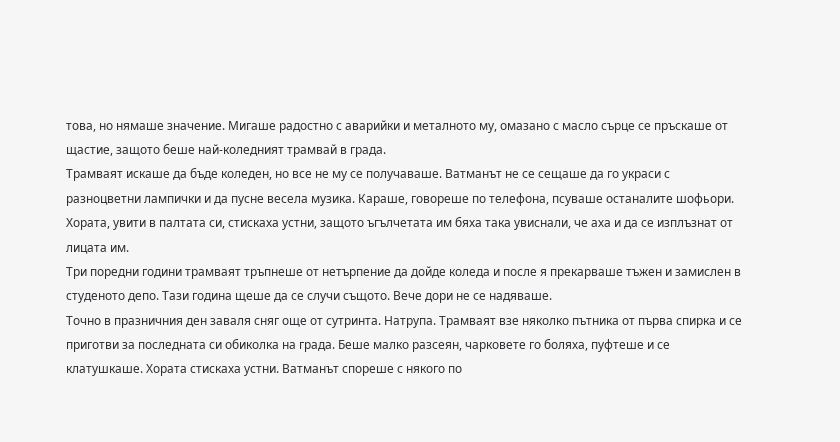това, но нямаше значение. Мигаше радостно с аварийки и металното му, омазано с масло сърце се пръскаше от щастие, защото беше най-коледният трамвай в града.
Трамваят искаше да бъде коледен, но все не му се получаваше. Ватманът не се сещаше да го украси с разноцветни лампички и да пусне весела музика. Караше, говореше по телефона, псуваше останалите шофьори. Хората, увити в палтата си, стискаха устни, защото ъгълчетата им бяха така увиснали, че аха и да се изплъзнат от лицата им.
Три поредни години трамваят тръпнеше от нетърпение да дойде коледа и после я прекарваше тъжен и замислен в студеното депо. Тази година щеше да се случи същото. Вече дори не се надяваше.
Точно в празничния ден заваля сняг още от сутринта. Натрупа. Трамваят взе няколко пътника от първа спирка и се приготви за последната си обиколка на града. Беше малко разсеян, чарковете го боляха, пуфтеше и се клатушкаше. Хората стискаха устни. Ватманът спореше с някого по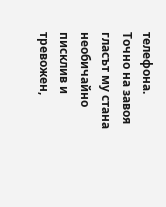телефона. Точно на завоя гласът му стана необичайно писклив и тревожен,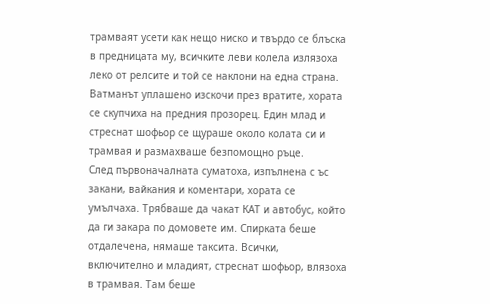трамваят усети как нещо ниско и твърдо се блъска в предницата му, всичките леви колела излязоха леко от релсите и той се наклони на една страна. Ватманът уплашено изскочи през вратите, хората се скупчиха на предния прозорец. Един млад и стреснат шофьор се щураше около колата си и трамвая и размахваше безпомощно ръце.
След първоначалната суматоха, изпълнена с ъс закани, вайкания и коментари, хората се умълчаха. Трябваше да чакат КАТ и автобус, който да ги закара по домовете им. Спирката беше отдалечена, нямаше таксита. Всички, включително и младият, стреснат шофьор, влязоха в трамвая. Там беше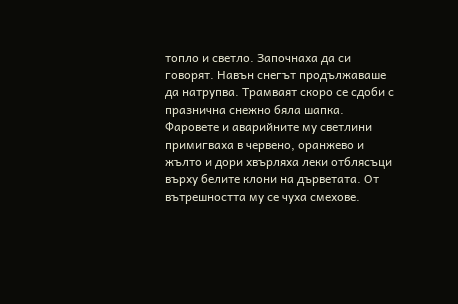топло и светло. Започнаха да си говорят. Навън снегът продължаваше да натрупва. Трамваят скоро се сдоби с празнична снежно бяла шапка. Фаровете и аварийните му светлини примигваха в червено, оранжево и жълто и дори хвърляха леки отблясъци върху белите клони на дърветата. От вътрешността му се чуха смехове.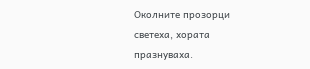Околните прозорци светеха, хората празнуваха.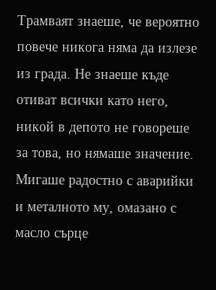Трамваят знаеше, че вероятно повече никога няма да излезе из града. Не знаеше къде отиват всички като него, никой в депото не говореше за това, но нямаше значение. Мигаше радостно с аварийки и металното му, омазано с масло сърце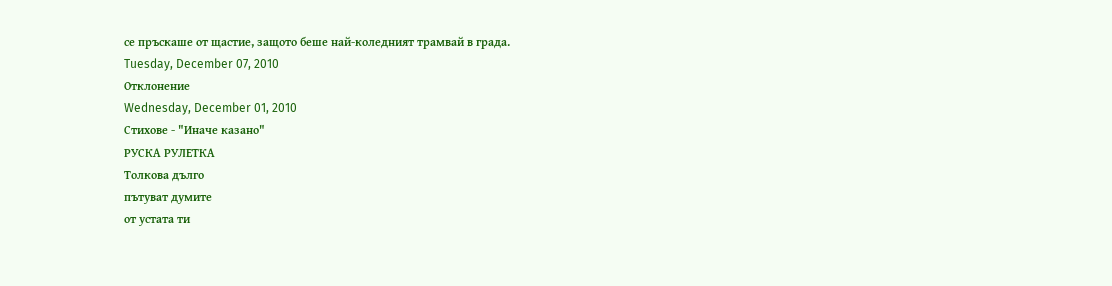се пръскаше от щастие, защото беше най-коледният трамвай в града.
Tuesday, December 07, 2010
Отклонение
Wednesday, December 01, 2010
Стихове - "Иначе казано"
РУСКА РУЛЕТКА
Толкова дълго
пътуват думите
от устата ти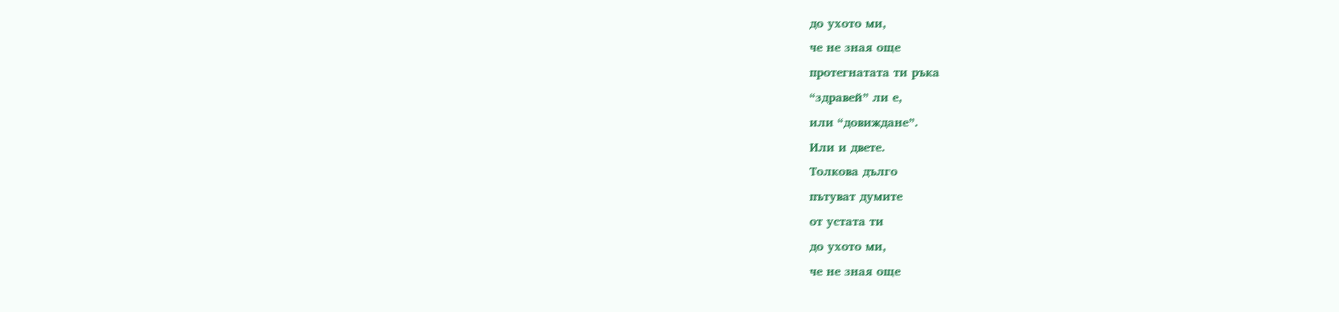до ухото ми,
че не зная още
протегнатата ти ръка
“здравей” ли е,
или “довиждане”.
Или и двете.
Толкова дълго
пътуват думите
от устата ти
до ухото ми,
че не зная още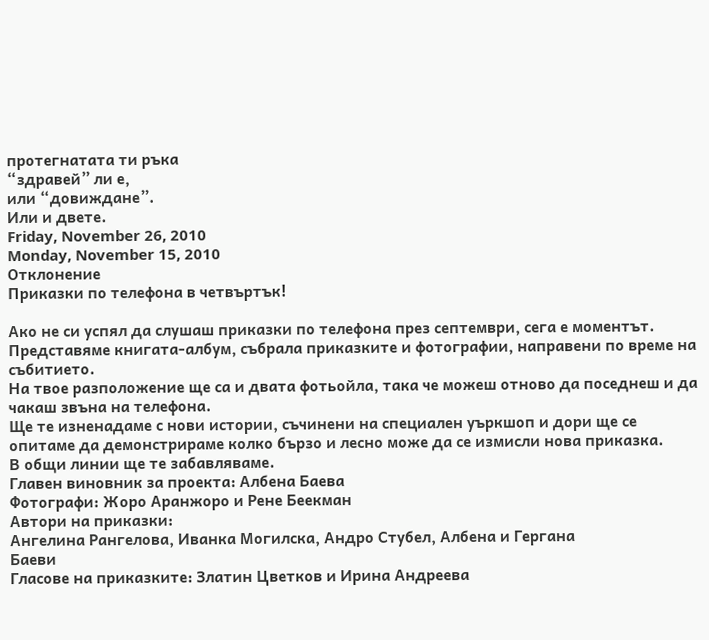протегнатата ти ръка
“здравей” ли е,
или “довиждане”.
Или и двете.
Friday, November 26, 2010
Monday, November 15, 2010
Отклонение
Приказки по телефона в четвъртък!

Ако не си успял да слушаш приказки по телефона през септември, сега е моментът.
Представяме книгата-албум, събрала приказките и фотографии, направени по време на събитието.
На твое разположение ще са и двата фотьойла, така че можеш отново да поседнеш и да чакаш звъна на телефона.
Ще те изненадаме с нови истории, съчинени на специален уъркшоп и дори ще се опитаме да демонстрираме колко бързо и лесно може да се измисли нова приказка.
В общи линии ще те забавляваме.
Главен виновник за проекта: Албена Баева
Фотографи: Жоро Аранжоро и Рене Беекман
Автори на приказки:
Ангелина Рангелова, Иванка Могилска, Андро Стубел, Албена и Гергана
Баеви
Гласове на приказките: Златин Цветков и Ирина Андреева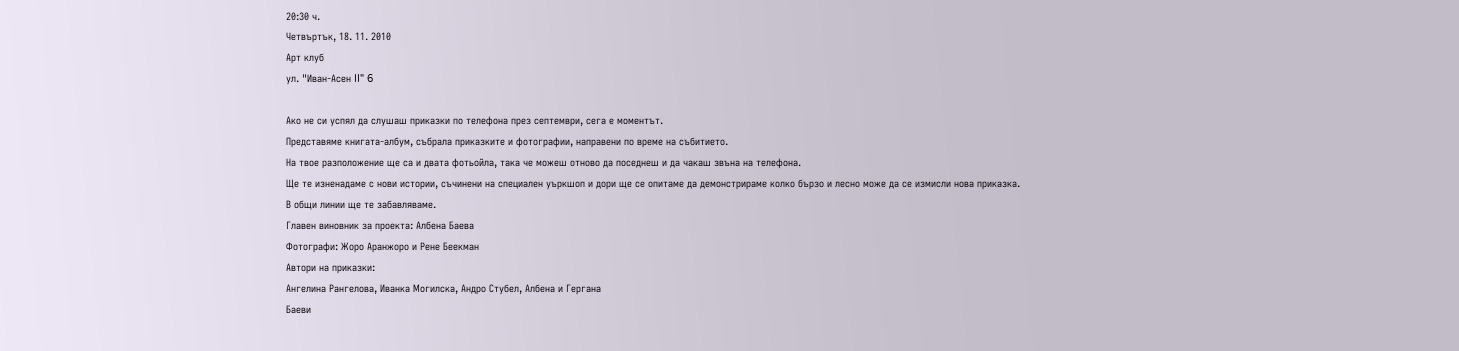20:30 ч.
Четвъртък, 18. 11. 2010
Арт клуб
ул. "Иван-Асен II" 6

Ако не си успял да слушаш приказки по телефона през септември, сега е моментът.
Представяме книгата-албум, събрала приказките и фотографии, направени по време на събитието.
На твое разположение ще са и двата фотьойла, така че можеш отново да поседнеш и да чакаш звъна на телефона.
Ще те изненадаме с нови истории, съчинени на специален уъркшоп и дори ще се опитаме да демонстрираме колко бързо и лесно може да се измисли нова приказка.
В общи линии ще те забавляваме.
Главен виновник за проекта: Албена Баева
Фотографи: Жоро Аранжоро и Рене Беекман
Автори на приказки:
Ангелина Рангелова, Иванка Могилска, Андро Стубел, Албена и Гергана
Баеви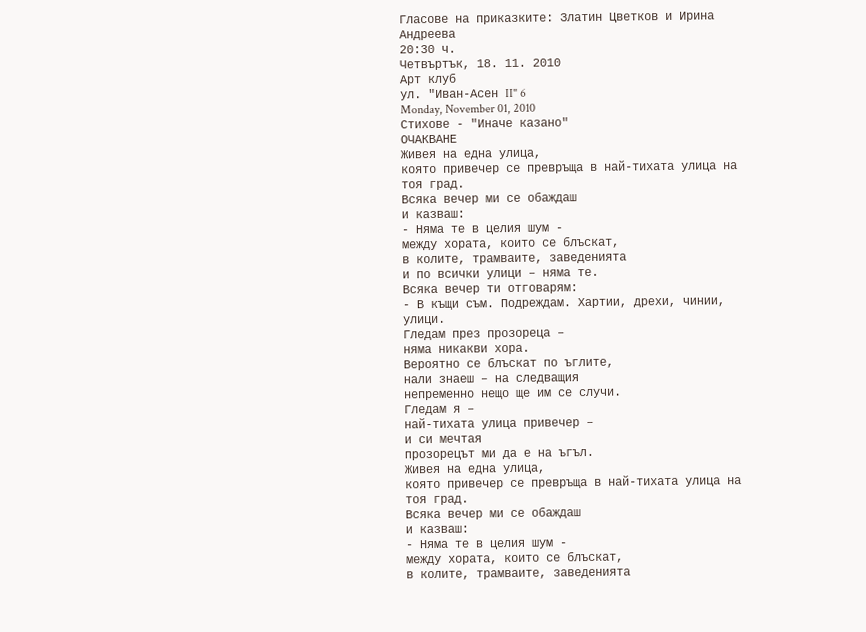Гласове на приказките: Златин Цветков и Ирина Андреева
20:30 ч.
Четвъртък, 18. 11. 2010
Арт клуб
ул. "Иван-Асен II" 6
Monday, November 01, 2010
Стихове - "Иначе казано"
ОЧАКВАНЕ
Живея на една улица,
която привечер се превръща в най-тихата улица на тоя град.
Всяка вечер ми се обаждаш
и казваш:
- Няма те в целия шум -
между хората, които се блъскат,
в колите, трамваите, заведенията
и по всички улици – няма те.
Всяка вечер ти отговарям:
- В къщи съм. Подреждам. Хартии, дрехи, чинии, улици.
Гледам през прозореца –
няма никакви хора.
Вероятно се блъскат по ъглите,
нали знаеш – на следващия
непременно нещо ще им се случи.
Гледам я –
най-тихата улица привечер –
и си мечтая
прозорецът ми да е на ъгъл.
Живея на една улица,
която привечер се превръща в най-тихата улица на тоя град.
Всяка вечер ми се обаждаш
и казваш:
- Няма те в целия шум -
между хората, които се блъскат,
в колите, трамваите, заведенията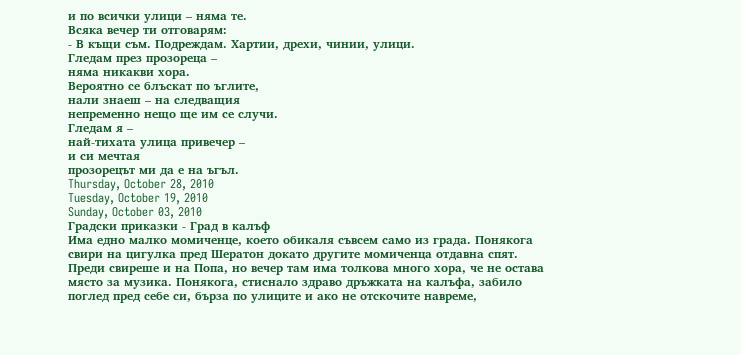и по всички улици – няма те.
Всяка вечер ти отговарям:
- В къщи съм. Подреждам. Хартии, дрехи, чинии, улици.
Гледам през прозореца –
няма никакви хора.
Вероятно се блъскат по ъглите,
нали знаеш – на следващия
непременно нещо ще им се случи.
Гледам я –
най-тихата улица привечер –
и си мечтая
прозорецът ми да е на ъгъл.
Thursday, October 28, 2010
Tuesday, October 19, 2010
Sunday, October 03, 2010
Градски приказки - Град в калъф
Има едно малко момиченце, което обикаля съвсем само из града. Понякога свири на цигулка пред Шератон докато другите момиченца отдавна спят.
Преди свиреше и на Попа, но вечер там има толкова много хора, че не остава място за музика. Понякога, стиснало здраво дръжката на калъфа, забило поглед пред себе си, бърза по улиците и ако не отскочите навреме,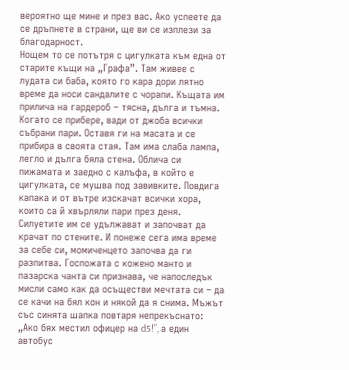вероятно ще мине и през вас. Ако успеете да се дръпнете в страни, ще ви се изплези за благодарност.
Нощем то се потътря с цигулката към една от старите къщи на „Графа”. Там живее с лудата си баба, която го кара дори лятно време да носи сандалите с чорапи. Къщата им прилича на гардероб – тясна, дълга и тъмна.
Когато се прибере, вади от джоба всички събрани пари. Оставя ги на масата и се прибира в своята стая. Там има слаба лампа, легло и дълга бяла стена. Облича си пижамата и заедно с калъфа, в който е цигулката, се мушва под завивките. Повдига капака и от вътре изскачат всички хора, които са й хвърляли пари през деня.
Силуетите им се удължават и започват да крачат по стените. И понеже сега има време за себе си, момиченцето започва да ги разпитва. Госпожата с кожено манто и пазарска чанта си признава, че напоследък мисли само как да осъществи мечтата си – да се качи на бял кон и някой да я снима. Мъжът със синята шапка повтаря непрекъснато: „Ако бях местил офицер на d5!”, а един автобус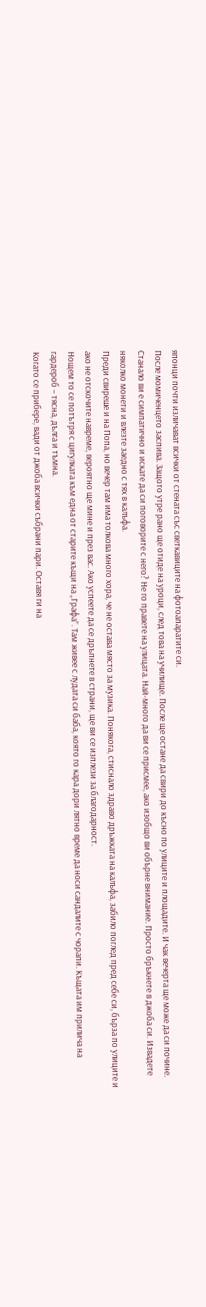японци почти изличават всички от стената със светкавиците на фотоапаратите си.
После момиченцето заспива. Защото утре рано ще отиде на уроци, след това на училище. После ще остане да свири до късно по улиците и площадите. И чак вечерта ще може да си почине.
Станало ви е симпатично и искате да си поговорите с него? Не го правете на улицата. Най-много да ви се присмее, ако изобщо ви обърне внимание. Просто бръкнете в джоба си. Извадете няколко монети и влезте заедно с тях в калъфа.
Преди свиреше и на Попа, но вечер там има толкова много хора, че не остава място за музика. Понякога, стиснало здраво дръжката на калъфа, забило поглед пред себе си, бърза по улиците и ако не отскочите навреме, вероятно ще мине и през вас. Ако успеете да се дръпнете в страни, ще ви се изплези за благодарност.
Нощем то се потътря с цигулката към една от старите къщи на „Графа”. Там живее с лудата си баба, която го кара дори лятно време да носи сандалите с чорапи. Къщата им прилича на гардероб – тясна, дълга и тъмна.
Когато се прибере, вади от джоба всички събрани пари. Оставя ги на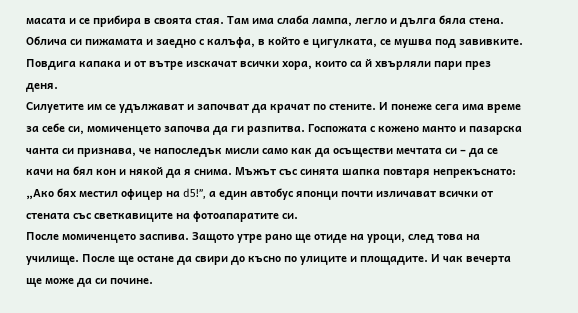масата и се прибира в своята стая. Там има слаба лампа, легло и дълга бяла стена. Облича си пижамата и заедно с калъфа, в който е цигулката, се мушва под завивките. Повдига капака и от вътре изскачат всички хора, които са й хвърляли пари през деня.
Силуетите им се удължават и започват да крачат по стените. И понеже сега има време за себе си, момиченцето започва да ги разпитва. Госпожата с кожено манто и пазарска чанта си признава, че напоследък мисли само как да осъществи мечтата си – да се качи на бял кон и някой да я снима. Мъжът със синята шапка повтаря непрекъснато: „Ако бях местил офицер на d5!”, а един автобус японци почти изличават всички от стената със светкавиците на фотоапаратите си.
После момиченцето заспива. Защото утре рано ще отиде на уроци, след това на училище. После ще остане да свири до късно по улиците и площадите. И чак вечерта ще може да си почине.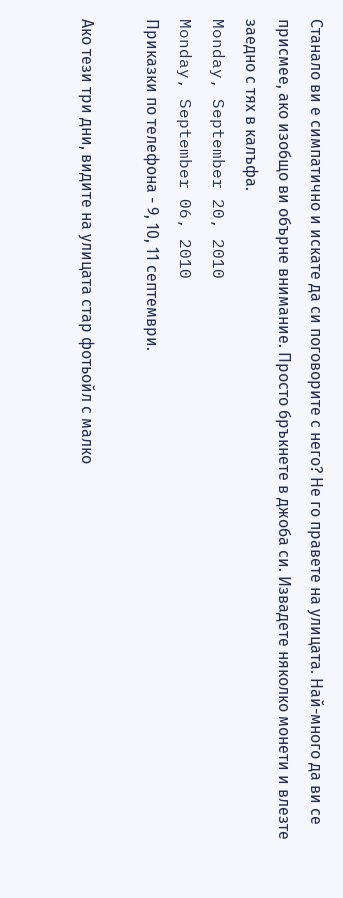Станало ви е симпатично и искате да си поговорите с него? Не го правете на улицата. Най-много да ви се присмее, ако изобщо ви обърне внимание. Просто бръкнете в джоба си. Извадете няколко монети и влезте заедно с тях в калъфа.
Monday, September 20, 2010
Monday, September 06, 2010
Приказки по телефона - 9, 10, 11 септември.

Ако тези три дни, видите на улицата стар фотьойл с малко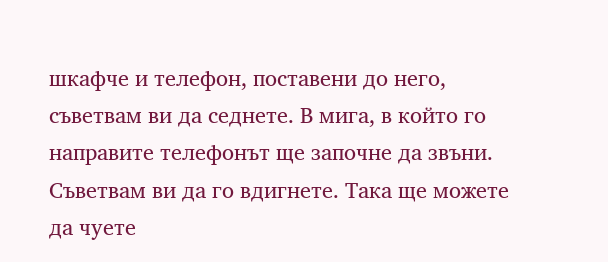шкафче и телефон, поставени до него, съветвам ви да седнете. В мига, в който го направите телефонът ще започне да звъни. Съветвам ви да го вдигнете. Така ще можете да чуете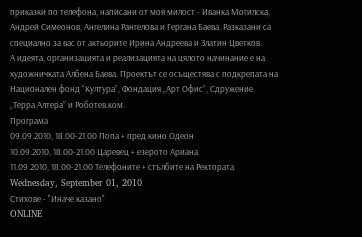приказки по телефона, написани от моя милост - Иванка Могилска, Андрей Симеонов, Ангелина Рангелова и Гергана Баева. Разказани са специално за вас от актьорите Ирина Андреева и Златин Цветков.
А идеята, организацията и реализацията на цялото начинание е на художничката Албена Баева. Проектът се осъщестява с подкрепата на Национален фонд “Култура”, Фондация „Арт Офис”, Сдружение „Терра Алтера” и Роботев.ком.
Програма
09.09.2010, 18.00-21.00 Попа + пред кино Одеон
10.09.2010, 18.00-21.00 Царевец + езерото Ариана
11.09.2010, 18.00-21.00 Телефоните + стълбите на Ректората
Wednesday, September 01, 2010
Стихове - "Иначе казано"
ONLINE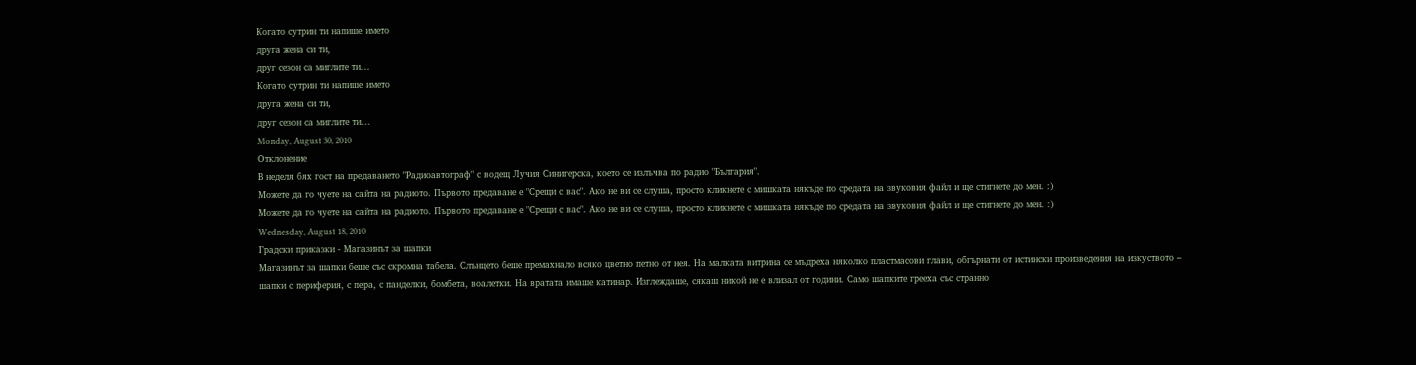Когато сутрин ти напише името
друга жена си ти,
друг сезон са миглите ти...
Когато сутрин ти напише името
друга жена си ти,
друг сезон са миглите ти...
Monday, August 30, 2010
Отклонение
В неделя бях гост на предаването "Радиоавтограф" с водещ Лучия Синигерска, което се излъчва по радио "България".
Можете да го чуете на сайта на радиото. Първото предаване е "Срещи с вас". Ако не ви се слуша, просто кликнете с мишката някъде по средата на звуковия файл и ще стигнете до мен. :)
Можете да го чуете на сайта на радиото. Първото предаване е "Срещи с вас". Ако не ви се слуша, просто кликнете с мишката някъде по средата на звуковия файл и ще стигнете до мен. :)
Wednesday, August 18, 2010
Градски приказки - Магазинът за шапки
Магазинът за шапки беше със скромна табела. Слънцето беше премахнало всяко цветно петно от нея. На малката витрина се мъдреха няколко пластмасови глави, обгърнати от истински произведения на изкуството – шапки с периферия, с пера, с панделки, бомбета, воалетки. На вратата имаше катинар. Изглеждаше, сякаш никой не е влизал от години. Само шапките грееха със странно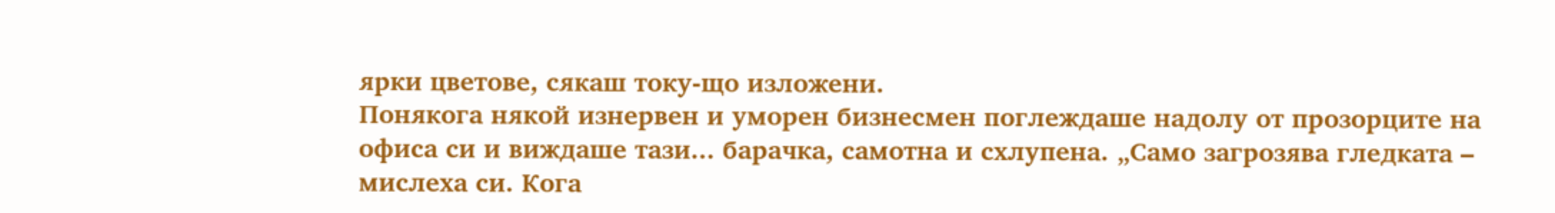ярки цветове, сякаш току-що изложени.
Понякога някой изнервен и уморен бизнесмен поглеждаше надолу от прозорците на офиса си и виждаше тази... барачка, самотна и схлупена. „Само загрозява гледката – мислеха си. Кога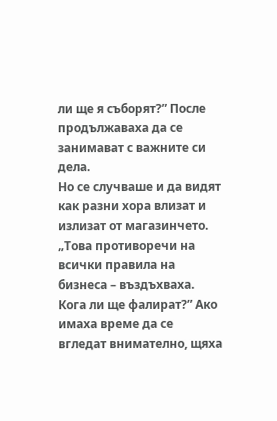ли ще я съборят?” После продължаваха да се занимават с важните си дела.
Но се случваше и да видят как разни хора влизат и излизат от магазинчето. „Това противоречи на всички правила на бизнеса – въздъхваха. Кога ли ще фалират?” Ако имаха време да се вгледат внимателно, щяха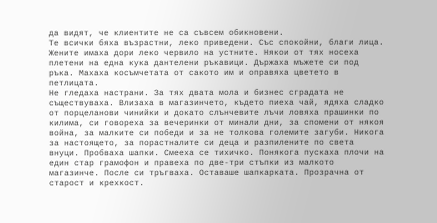да видят, че клиентите не са съвсем обикновени.
Те всички бяха възрастни, леко приведени. Със спокойни, благи лица. Жените имаха дори леко червило на устните. Някои от тях носеха плетени на една кука дантелени ръкавици. Държаха мъжете си под ръка. Махаха косъмчетата от сакото им и оправяха цветето в петлицата.
Не гледаха настрани. За тях двата мола и бизнес сградата не съществуваха. Влизаха в магазинчето, където пиеха чай, ядяха сладко от порцеланови чинийки и докато слънчевите лъчи ловяха прашинки по килима, си говореха за вечеринки от минали дни, за спомени от някоя война, за малките си победи и за не толкова големите загуби. Никога за настоящето, за порастналите си деца и разпилените по света внуци. Пробваха шапки. Смееха се тихичко. Понякога пускаха плочи на един стар грамофон и правеха по две-три стъпки из малкото магазинче. После си тръгваха. Оставаше шапкарката. Прозрачна от старост и крехкост.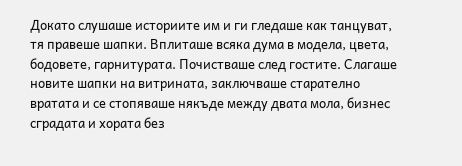Докато слушаше историите им и ги гледаше как танцуват, тя правеше шапки. Вплиташе всяка дума в модела, цвета, бодовете, гарнитурата. Почистваше след гостите. Слагаше новите шапки на витрината, заключваше старателно вратата и се стопяваше някъде между двата мола, бизнес сградата и хората без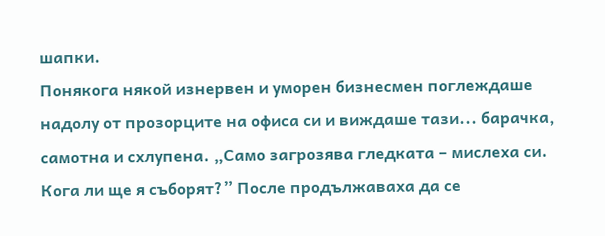шапки.
Понякога някой изнервен и уморен бизнесмен поглеждаше надолу от прозорците на офиса си и виждаше тази... барачка, самотна и схлупена. „Само загрозява гледката – мислеха си. Кога ли ще я съборят?” После продължаваха да се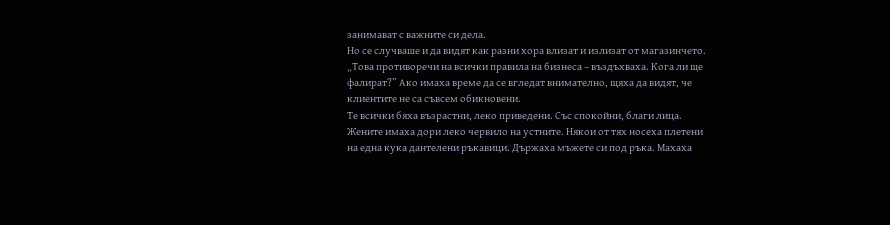занимават с важните си дела.
Но се случваше и да видят как разни хора влизат и излизат от магазинчето. „Това противоречи на всички правила на бизнеса – въздъхваха. Кога ли ще фалират?” Ако имаха време да се вгледат внимателно, щяха да видят, че клиентите не са съвсем обикновени.
Те всички бяха възрастни, леко приведени. Със спокойни, благи лица. Жените имаха дори леко червило на устните. Някои от тях носеха плетени на една кука дантелени ръкавици. Държаха мъжете си под ръка. Махаха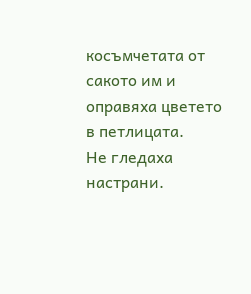косъмчетата от сакото им и оправяха цветето в петлицата.
Не гледаха настрани.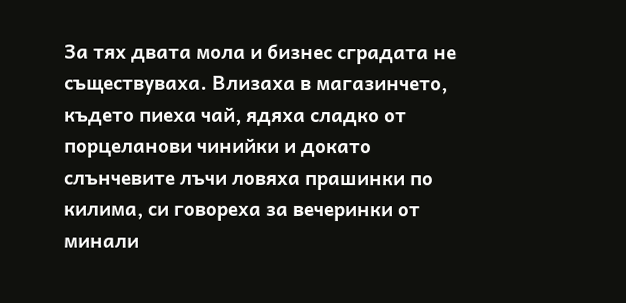За тях двата мола и бизнес сградата не съществуваха. Влизаха в магазинчето, където пиеха чай, ядяха сладко от порцеланови чинийки и докато слънчевите лъчи ловяха прашинки по килима, си говореха за вечеринки от минали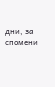дни, за спомени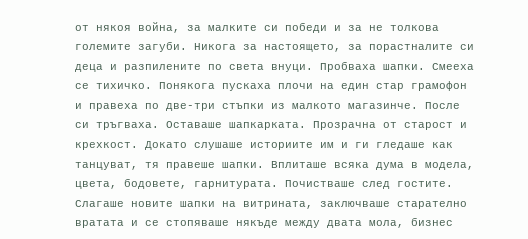от някоя война, за малките си победи и за не толкова големите загуби. Никога за настоящето, за порастналите си деца и разпилените по света внуци. Пробваха шапки. Смееха се тихичко. Понякога пускаха плочи на един стар грамофон и правеха по две-три стъпки из малкото магазинче. После си тръгваха. Оставаше шапкарката. Прозрачна от старост и крехкост. Докато слушаше историите им и ги гледаше как танцуват, тя правеше шапки. Вплиташе всяка дума в модела, цвета, бодовете, гарнитурата. Почистваше след гостите. Слагаше новите шапки на витрината, заключваше старателно вратата и се стопяваше някъде между двата мола, бизнес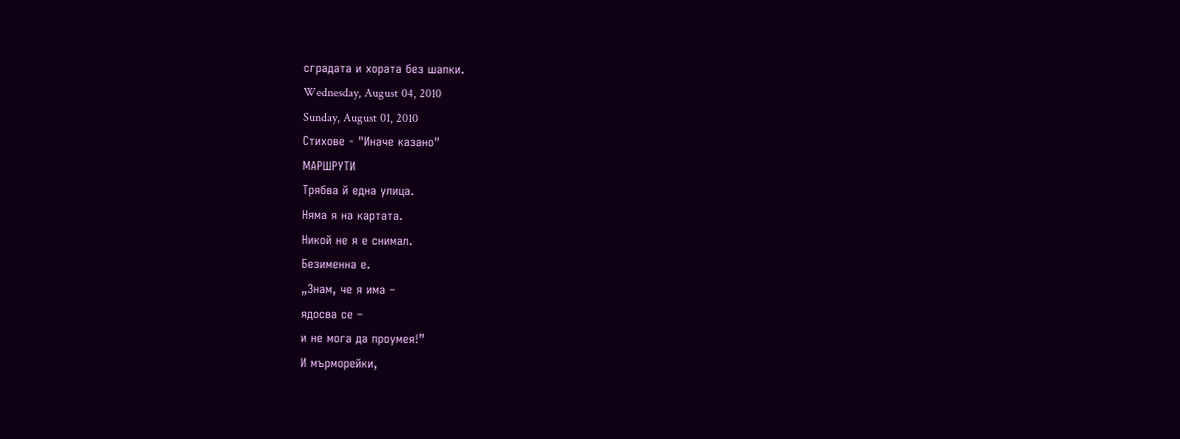сградата и хората без шапки.
Wednesday, August 04, 2010
Sunday, August 01, 2010
Стихове - "Иначе казано"
МАРШРУТИ
Трябва й една улица.
Няма я на картата.
Никой не я е снимал.
Безименна е.
„Знам, че я има –
ядосва се –
и не мога да проумея!”
И мърморейки,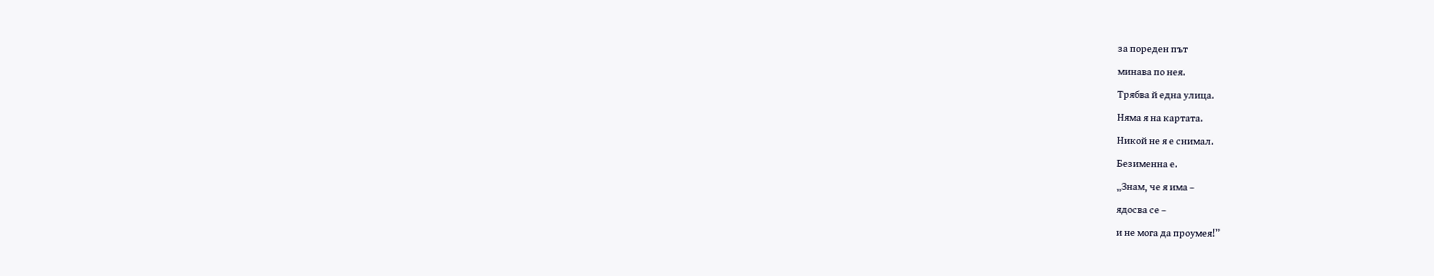за пореден път
минава по нея.
Трябва й една улица.
Няма я на картата.
Никой не я е снимал.
Безименна е.
„Знам, че я има –
ядосва се –
и не мога да проумея!”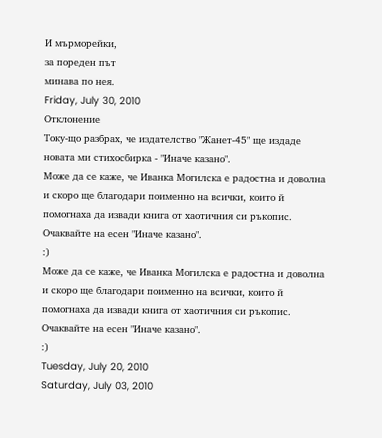И мърморейки,
за пореден път
минава по нея.
Friday, July 30, 2010
Отклонение
Току-що разбрах, че издателство "Жанет-45" ще издаде новата ми стихосбирка - "Иначе казано".
Може да се каже, че Иванка Могилска е радостна и доволна и скоро ще благодари поименно на всички, които й помогнаха да извади книга от хаотичния си ръкопис.
Очаквайте на есен "Иначе казано".
:)
Може да се каже, че Иванка Могилска е радостна и доволна и скоро ще благодари поименно на всички, които й помогнаха да извади книга от хаотичния си ръкопис.
Очаквайте на есен "Иначе казано".
:)
Tuesday, July 20, 2010
Saturday, July 03, 2010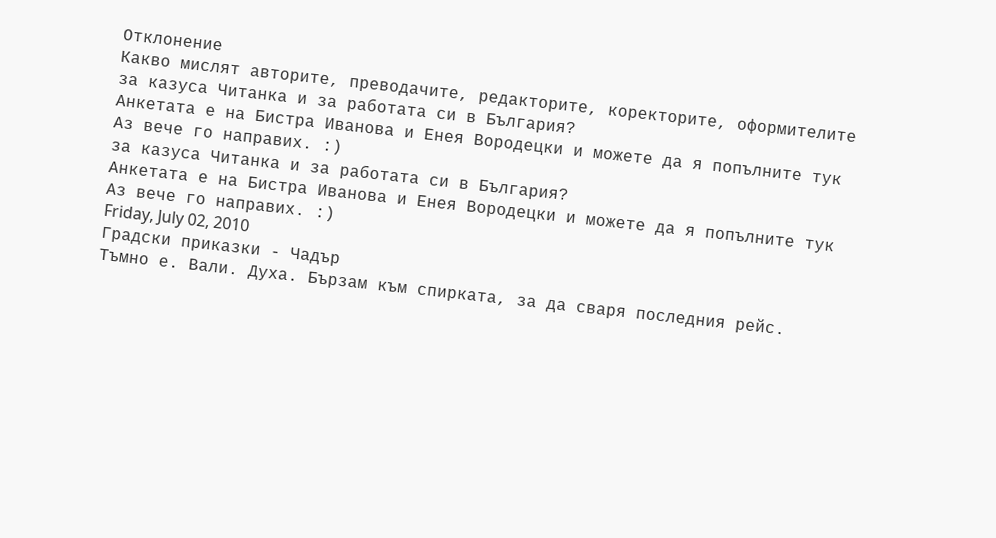Отклонение
Какво мислят авторите, преводачите, редакторите, коректорите, оформителите
за казуса Читанка и за работата си в България?
Анкетата е на Бистра Иванова и Енея Вородецки и можете да я попълните тук
Аз вече го направих. :)
за казуса Читанка и за работата си в България?
Анкетата е на Бистра Иванова и Енея Вородецки и можете да я попълните тук
Аз вече го направих. :)
Friday, July 02, 2010
Градски приказки - Чадър
Тъмно е. Вали. Духа. Бързам към спирката, за да сваря последния рейс.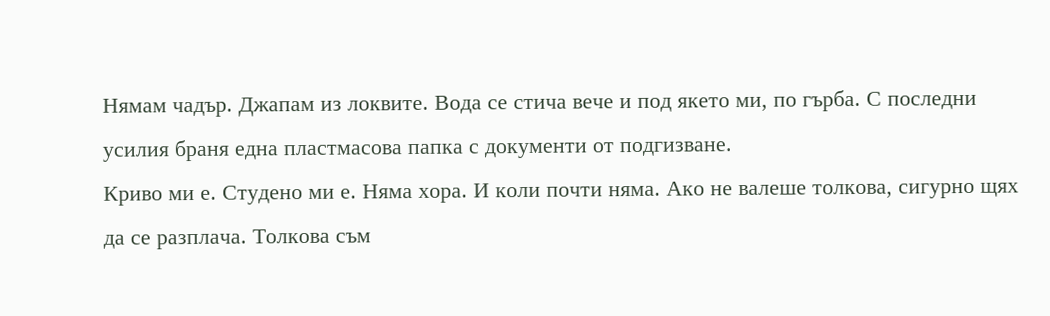Нямам чадър. Джапам из локвите. Вода се стича вече и под якето ми, по гърба. С последни усилия браня една пластмасова папка с документи от подгизване.
Криво ми е. Студено ми е. Няма хора. И коли почти няма. Ако не валеше толкова, сигурно щях да се разплача. Толкова съм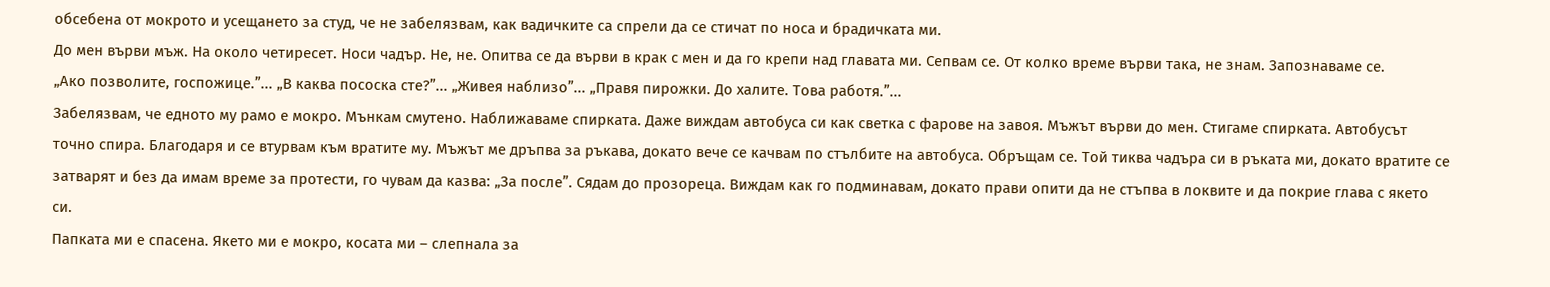обсебена от мокрото и усещането за студ, че не забелязвам, как вадичките са спрели да се стичат по носа и брадичката ми.
До мен върви мъж. На около четиресет. Носи чадър. Не, не. Опитва се да върви в крак с мен и да го крепи над главата ми. Сепвам се. От колко време върви така, не знам. Запознаваме се.
„Ако позволите, госпожице.”... „В каква пососка сте?”... „Живея наблизо”... „Правя пирожки. До халите. Това работя.”...
Забелязвам, че едното му рамо е мокро. Мънкам смутено. Наближаваме спирката. Даже виждам автобуса си как светка с фарове на завоя. Мъжът върви до мен. Стигаме спирката. Автобусът точно спира. Благодаря и се втурвам към вратите му. Мъжът ме дръпва за ръкава, докато вече се качвам по стълбите на автобуса. Обръщам се. Той тиква чадъра си в ръката ми, докато вратите се затварят и без да имам време за протести, го чувам да казва: „За после”. Сядам до прозореца. Виждам как го подминавам, докато прави опити да не стъпва в локвите и да покрие глава с якето си.
Папката ми е спасена. Якето ми е мокро, косата ми – слепнала за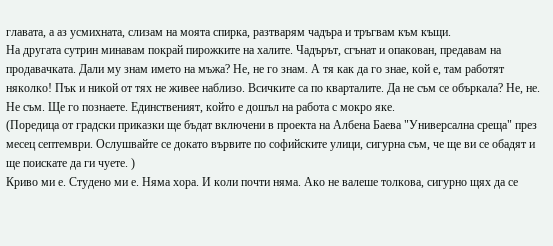главата, а аз усмихната, слизам на моята спирка, разтварям чадъра и тръгвам към къщи.
На другата сутрин минавам покрай пирожките на халите. Чадърът, сгънат и опакован, предавам на продавачката. Дали му знам името на мъжа? Не, не го знам. А тя как да го знае, кой е, там работят няколко! Пък и никой от тях не живее наблизо. Всичките са по кварталите. Да не съм се объркала? Не, не. Не съм. Ще го познаете. Единственият, който е дошъл на работа с мокро яке.
(Поредица от градски приказки ще бъдат включени в проекта на Албена Баева "Универсална среща" през месец септември. Ослушвайте се докато вървите по софийските улици, сигурна съм, че ще ви се обадят и ще поискате да ги чуете. )
Криво ми е. Студено ми е. Няма хора. И коли почти няма. Ако не валеше толкова, сигурно щях да се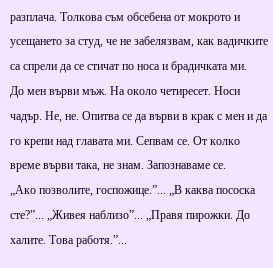разплача. Толкова съм обсебена от мокрото и усещането за студ, че не забелязвам, как вадичките са спрели да се стичат по носа и брадичката ми.
До мен върви мъж. На около четиресет. Носи чадър. Не, не. Опитва се да върви в крак с мен и да го крепи над главата ми. Сепвам се. От колко време върви така, не знам. Запознаваме се.
„Ако позволите, госпожице.”... „В каква пососка сте?”... „Живея наблизо”... „Правя пирожки. До халите. Това работя.”...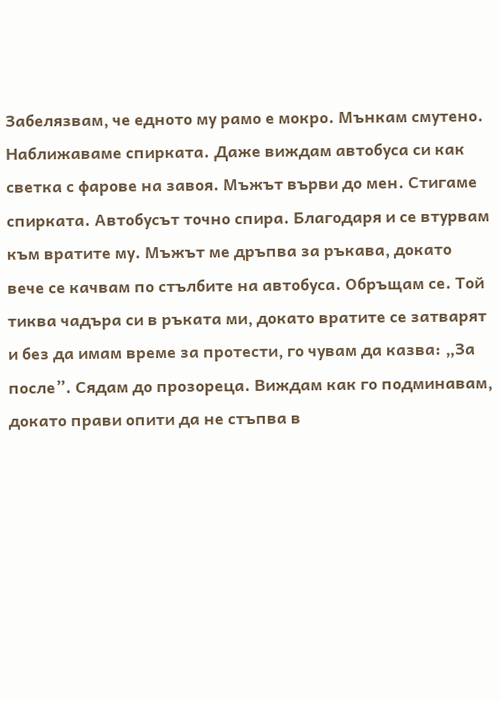Забелязвам, че едното му рамо е мокро. Мънкам смутено. Наближаваме спирката. Даже виждам автобуса си как светка с фарове на завоя. Мъжът върви до мен. Стигаме спирката. Автобусът точно спира. Благодаря и се втурвам към вратите му. Мъжът ме дръпва за ръкава, докато вече се качвам по стълбите на автобуса. Обръщам се. Той тиква чадъра си в ръката ми, докато вратите се затварят и без да имам време за протести, го чувам да казва: „За после”. Сядам до прозореца. Виждам как го подминавам, докато прави опити да не стъпва в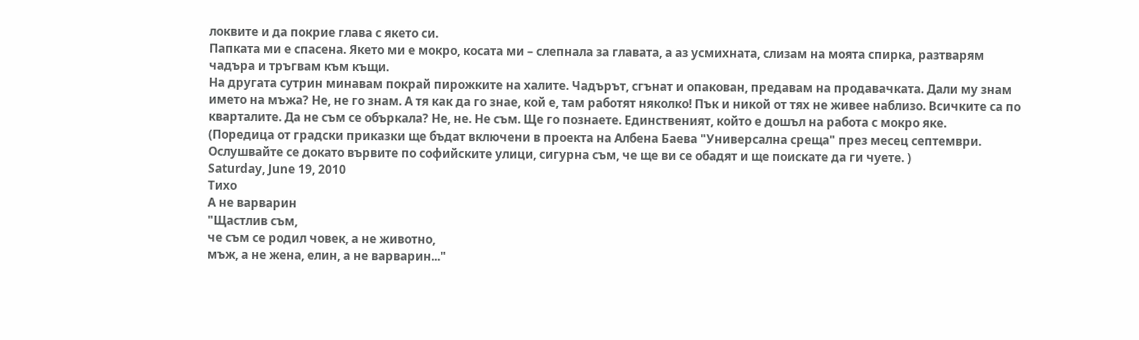локвите и да покрие глава с якето си.
Папката ми е спасена. Якето ми е мокро, косата ми – слепнала за главата, а аз усмихната, слизам на моята спирка, разтварям чадъра и тръгвам към къщи.
На другата сутрин минавам покрай пирожките на халите. Чадърът, сгънат и опакован, предавам на продавачката. Дали му знам името на мъжа? Не, не го знам. А тя как да го знае, кой е, там работят няколко! Пък и никой от тях не живее наблизо. Всичките са по кварталите. Да не съм се объркала? Не, не. Не съм. Ще го познаете. Единственият, който е дошъл на работа с мокро яке.
(Поредица от градски приказки ще бъдат включени в проекта на Албена Баева "Универсална среща" през месец септември. Ослушвайте се докато вървите по софийските улици, сигурна съм, че ще ви се обадят и ще поискате да ги чуете. )
Saturday, June 19, 2010
Тихо
А не варварин
"Щастлив съм,
че съм се родил човек, а не животно,
мъж, а не жена, елин, а не варварин..."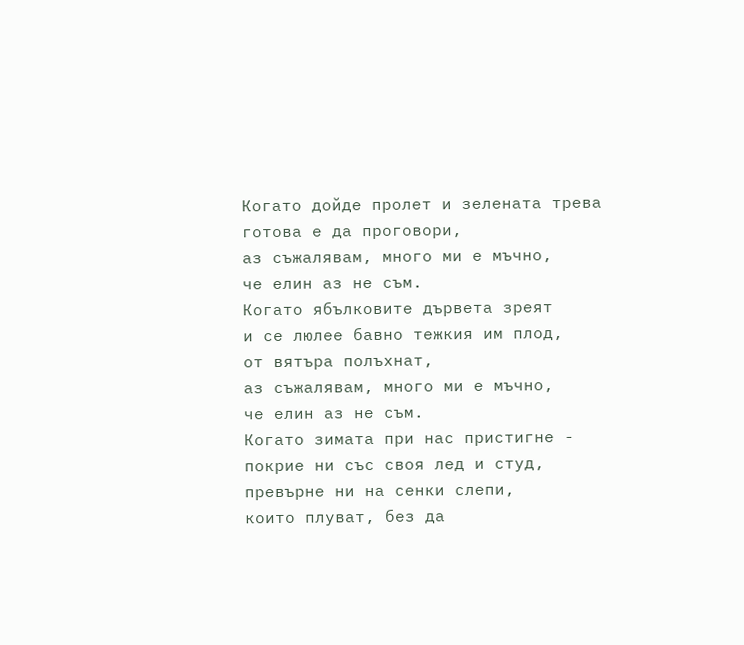Когато дойде пролет и зелената трева
готова е да проговори,
аз съжалявам, много ми е мъчно,
че елин аз не съм.
Когато ябълковите дървета зреят
и се люлее бавно тежкия им плод,
от вятъра полъхнат,
аз съжалявам, много ми е мъчно,
че елин аз не съм.
Когато зимата при нас пристигне -
покрие ни със своя лед и студ,
превърне ни на сенки слепи,
които плуват, без да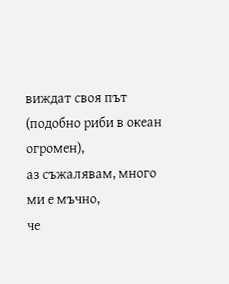виждат своя път
(подобно риби в океан огромен),
аз съжалявам, много ми е мъчно,
че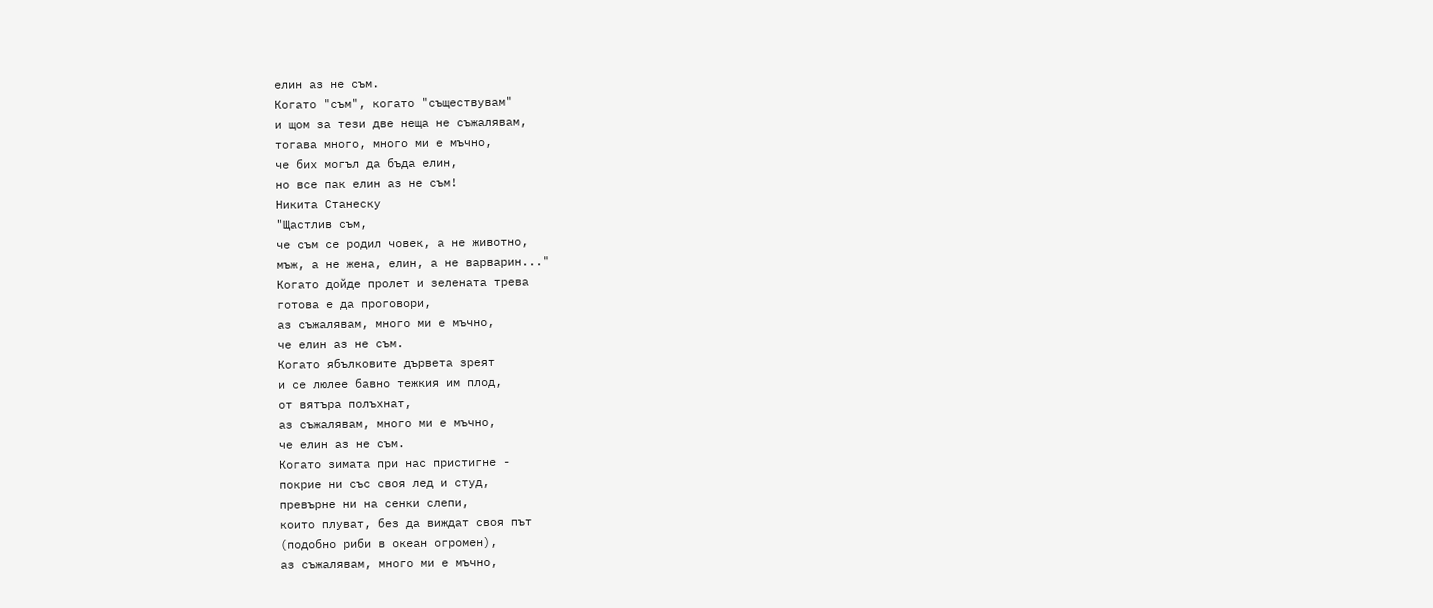елин аз не съм.
Когато "съм", когато "съществувам"
и щом за тези две неща не съжалявам,
тогава много, много ми е мъчно,
че бих могъл да бъда елин,
но все пак елин аз не съм!
Никита Станеску
"Щастлив съм,
че съм се родил човек, а не животно,
мъж, а не жена, елин, а не варварин..."
Когато дойде пролет и зелената трева
готова е да проговори,
аз съжалявам, много ми е мъчно,
че елин аз не съм.
Когато ябълковите дървета зреят
и се люлее бавно тежкия им плод,
от вятъра полъхнат,
аз съжалявам, много ми е мъчно,
че елин аз не съм.
Когато зимата при нас пристигне -
покрие ни със своя лед и студ,
превърне ни на сенки слепи,
които плуват, без да виждат своя път
(подобно риби в океан огромен),
аз съжалявам, много ми е мъчно,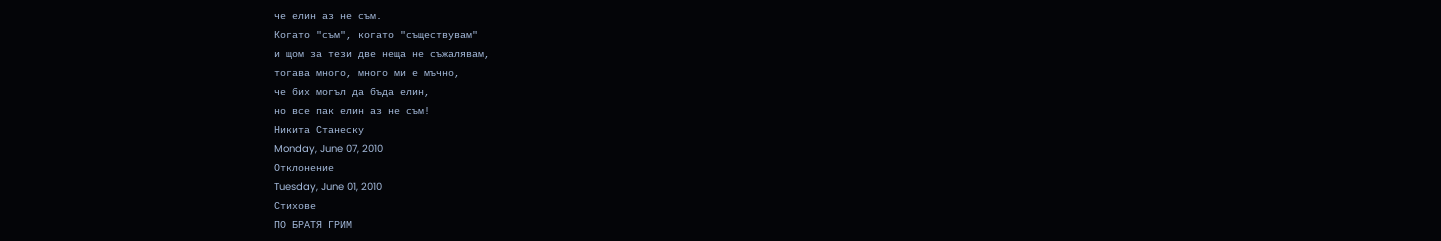че елин аз не съм.
Когато "съм", когато "съществувам"
и щом за тези две неща не съжалявам,
тогава много, много ми е мъчно,
че бих могъл да бъда елин,
но все пак елин аз не съм!
Никита Станеску
Monday, June 07, 2010
Отклонение
Tuesday, June 01, 2010
Стихове
ПО БРАТЯ ГРИМ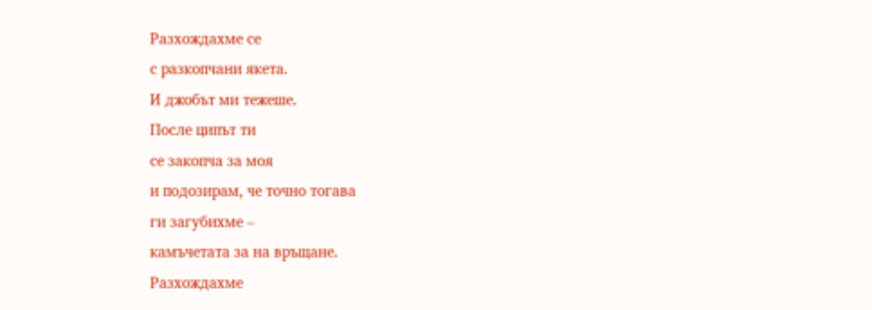Разхождахме се
с разкопчани якета.
И джобът ми тежеше.
После ципът ти
се закопча за моя
и подозирам, че точно тогава
ги загубихме –
камъчетата за на връщане.
Разхождахме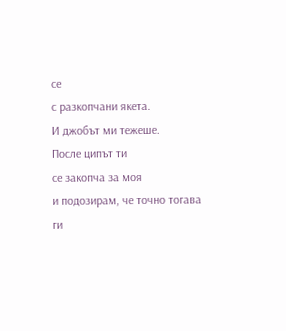се
с разкопчани якета.
И джобът ми тежеше.
После ципът ти
се закопча за моя
и подозирам, че точно тогава
ги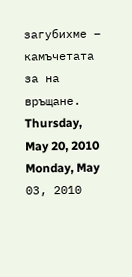загубихме –
камъчетата за на връщане.
Thursday, May 20, 2010
Monday, May 03, 2010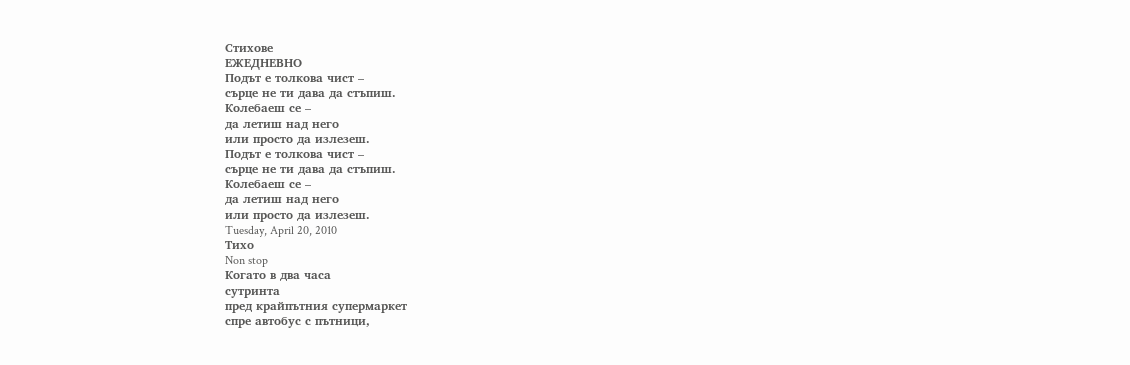Стихове
ЕЖЕДНЕВНО
Подът е толкова чист –
сърце не ти дава да стъпиш.
Колебаеш се –
да летиш над него
или просто да излезеш.
Подът е толкова чист –
сърце не ти дава да стъпиш.
Колебаеш се –
да летиш над него
или просто да излезеш.
Tuesday, April 20, 2010
Тихо
Non stop
Когато в два часа
сутринта
пред крайпътния супермаркет
спре автобус с пътници,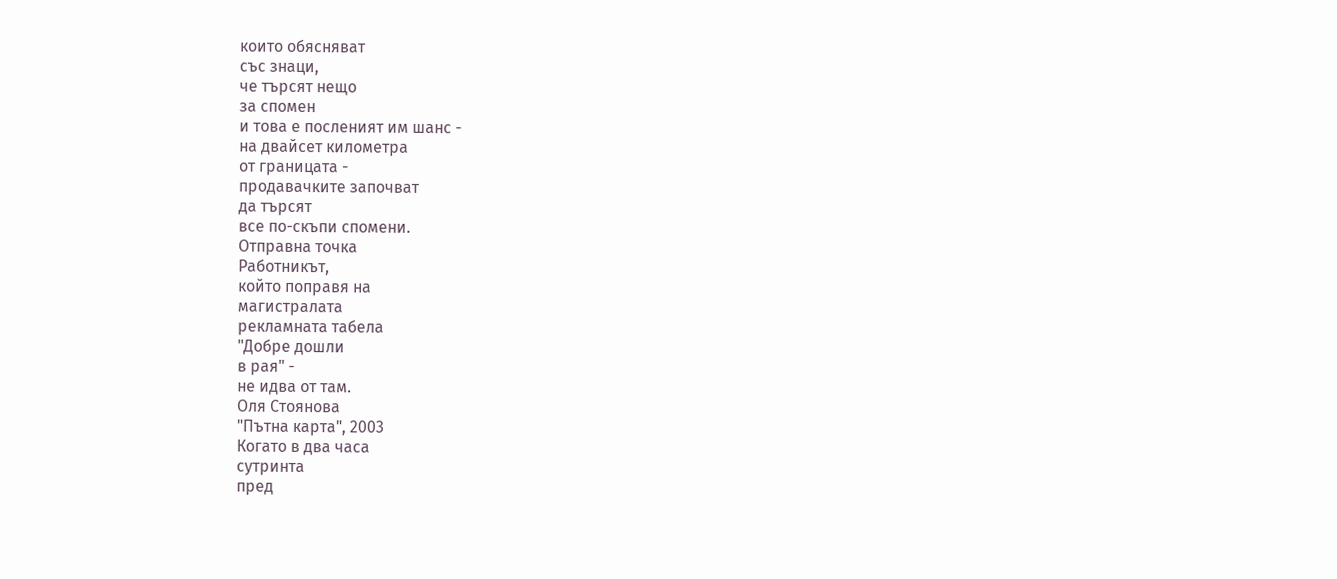които обясняват
със знаци,
че търсят нещо
за спомен
и това е посленият им шанс -
на двайсет километра
от границата -
продавачките започват
да търсят
все по-скъпи спомени.
Отправна точка
Работникът,
който поправя на
магистралата
рекламната табела
"Добре дошли
в рая" -
не идва от там.
Оля Стоянова
"Пътна карта", 2003
Когато в два часа
сутринта
пред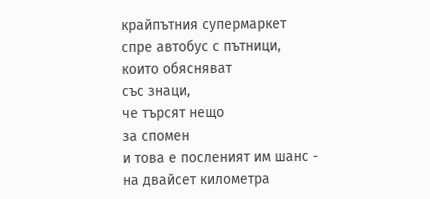крайпътния супермаркет
спре автобус с пътници,
които обясняват
със знаци,
че търсят нещо
за спомен
и това е посленият им шанс -
на двайсет километра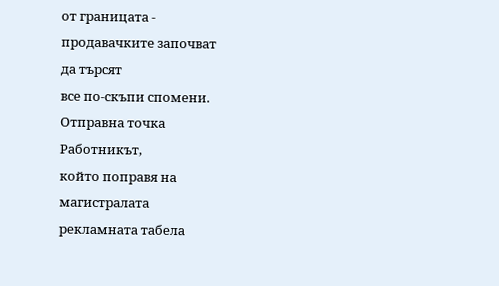от границата -
продавачките започват
да търсят
все по-скъпи спомени.
Отправна точка
Работникът,
който поправя на
магистралата
рекламната табела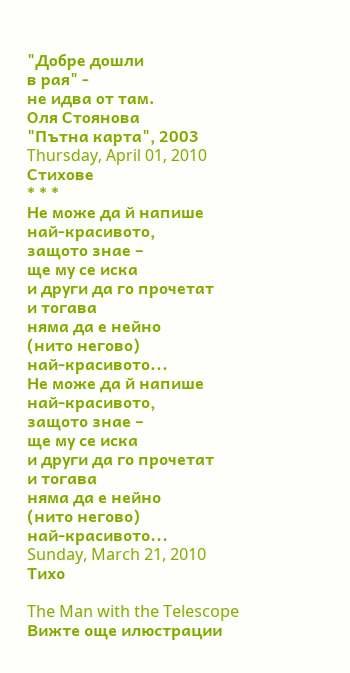"Добре дошли
в рая" -
не идва от там.
Оля Стоянова
"Пътна карта", 2003
Thursday, April 01, 2010
Стихове
* * *
Не може да й напише
най-красивото,
защото знае –
ще му се иска
и други да го прочетат
и тогава
няма да е нейно
(нито негово)
най-красивото...
Не може да й напише
най-красивото,
защото знае –
ще му се иска
и други да го прочетат
и тогава
няма да е нейно
(нито негово)
най-красивото...
Sunday, March 21, 2010
Тихо

The Man with the Telescope
Вижте още илюстрации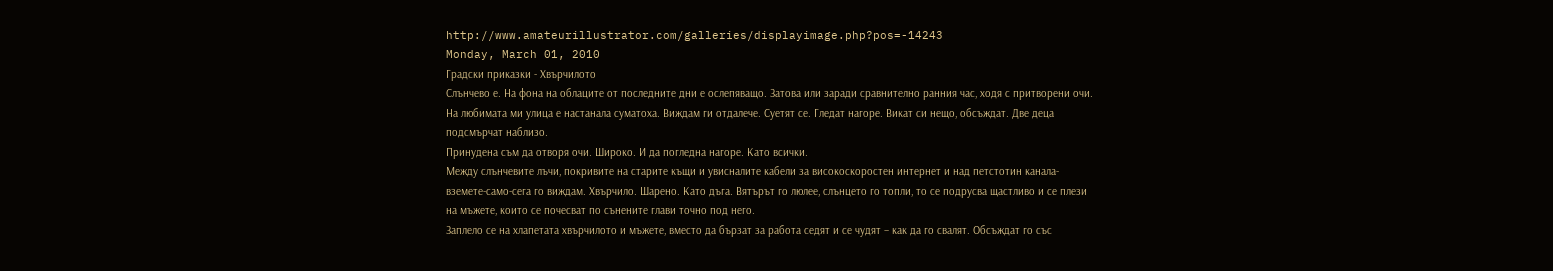http://www.amateurillustrator.com/galleries/displayimage.php?pos=-14243
Monday, March 01, 2010
Градски приказки - Хвърчилото
Слънчево е. На фона на облаците от последните дни е ослепяващо. Затова или заради сравнително ранния час, ходя с притворени очи.
На любимата ми улица е настанала суматоха. Виждам ги отдалече. Суетят се. Гледат нагоре. Викат си нещо, обсъждат. Две деца подсмърчат наблизо.
Принудена съм да отворя очи. Широко. И да погледна нагоре. Като всички.
Между слънчевите лъчи, покривите на старите къщи и увисналите кабели за високоскоростен интернет и над петстотин канала-вземете-само-сега го виждам. Хвърчило. Шарено. Като дъга. Вятърът го люлее, слънцето го топли, то се подрусва щастливо и се плези на мъжете, които се почесват по сънените глави точно под него.
Заплело се на хлапетата хвърчилото и мъжете, вместо да бързат за работа седят и се чудят – как да го свалят. Обсъждат го със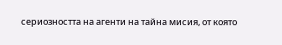сериозността на агенти на тайна мисия, от която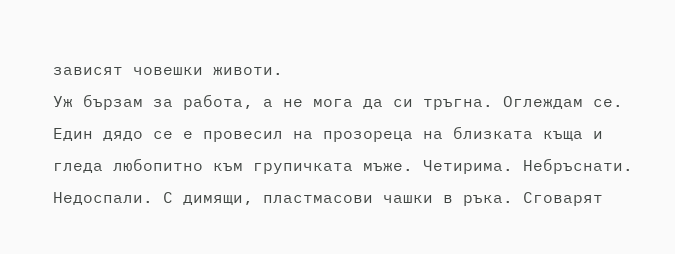зависят човешки животи.
Уж бързам за работа, а не мога да си тръгна. Оглеждам се. Един дядо се е провесил на прозореца на близката къща и гледа любопитно към групичката мъже. Четирима. Небръснати. Недоспали. С димящи, пластмасови чашки в ръка. Сговарят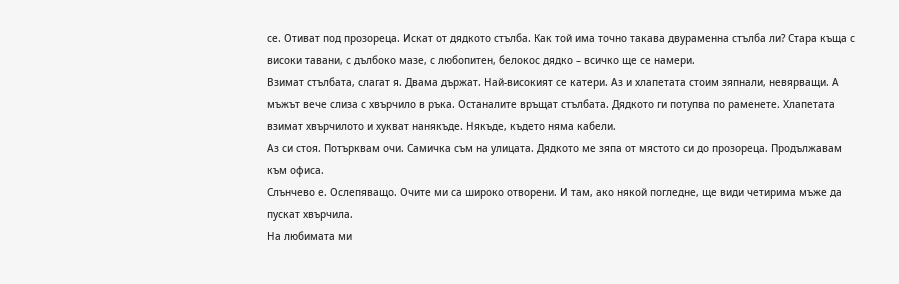се. Отиват под прозореца. Искат от дядкото стълба. Как той има точно такава двураменна стълба ли? Стара къща с високи тавани, с дълбоко мазе, с любопитен, белокос дядко – всичко ще се намери.
Взимат стълбата, слагат я. Двама държат. Най-високият се катери. Аз и хлапетата стоим зяпнали, невярващи. А мъжът вече слиза с хвърчило в ръка. Останалите връщат стълбата. Дядкото ги потупва по раменете. Хлапетата взимат хвърчилото и хукват нанякъде. Някъде, където няма кабели.
Аз си стоя. Потърквам очи. Самичка съм на улицата. Дядкото ме зяпа от мястото си до прозореца. Продължавам към офиса.
Слънчево е. Ослепяващо. Очите ми са широко отворени. И там, ако някой погледне, ще види четирима мъже да пускат хвърчила.
На любимата ми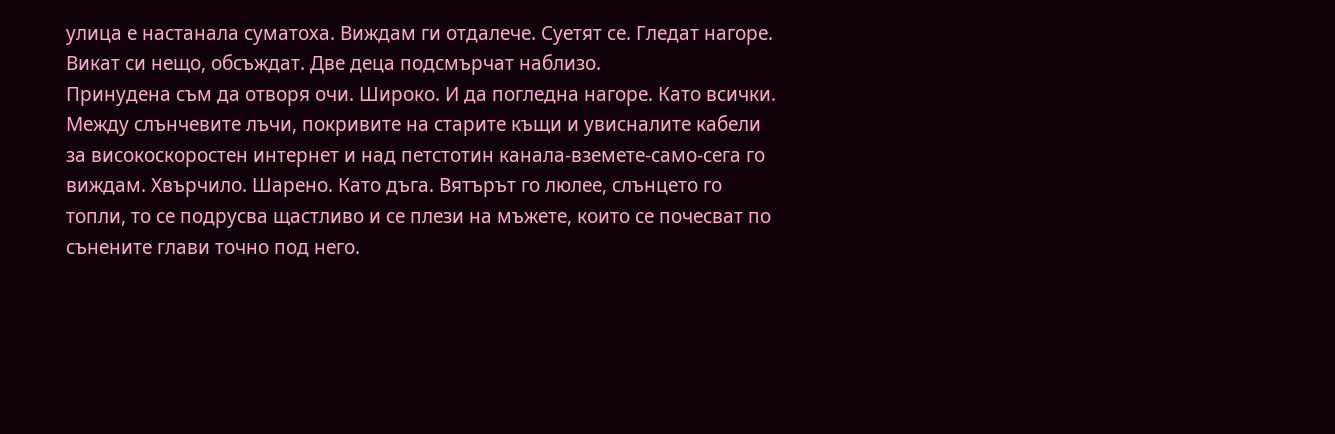улица е настанала суматоха. Виждам ги отдалече. Суетят се. Гледат нагоре. Викат си нещо, обсъждат. Две деца подсмърчат наблизо.
Принудена съм да отворя очи. Широко. И да погледна нагоре. Като всички.
Между слънчевите лъчи, покривите на старите къщи и увисналите кабели за високоскоростен интернет и над петстотин канала-вземете-само-сега го виждам. Хвърчило. Шарено. Като дъга. Вятърът го люлее, слънцето го топли, то се подрусва щастливо и се плези на мъжете, които се почесват по сънените глави точно под него.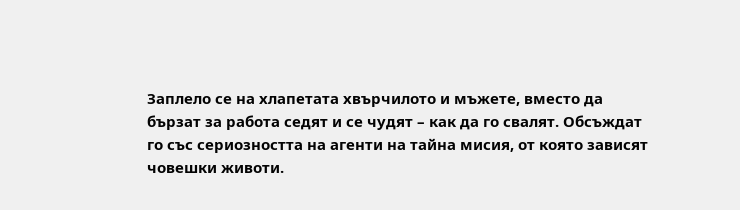Заплело се на хлапетата хвърчилото и мъжете, вместо да бързат за работа седят и се чудят – как да го свалят. Обсъждат го със сериозността на агенти на тайна мисия, от която зависят човешки животи.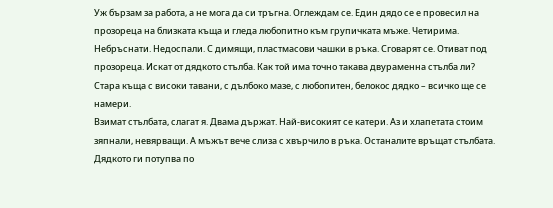Уж бързам за работа, а не мога да си тръгна. Оглеждам се. Един дядо се е провесил на прозореца на близката къща и гледа любопитно към групичката мъже. Четирима. Небръснати. Недоспали. С димящи, пластмасови чашки в ръка. Сговарят се. Отиват под прозореца. Искат от дядкото стълба. Как той има точно такава двураменна стълба ли? Стара къща с високи тавани, с дълбоко мазе, с любопитен, белокос дядко – всичко ще се намери.
Взимат стълбата, слагат я. Двама държат. Най-високият се катери. Аз и хлапетата стоим зяпнали, невярващи. А мъжът вече слиза с хвърчило в ръка. Останалите връщат стълбата. Дядкото ги потупва по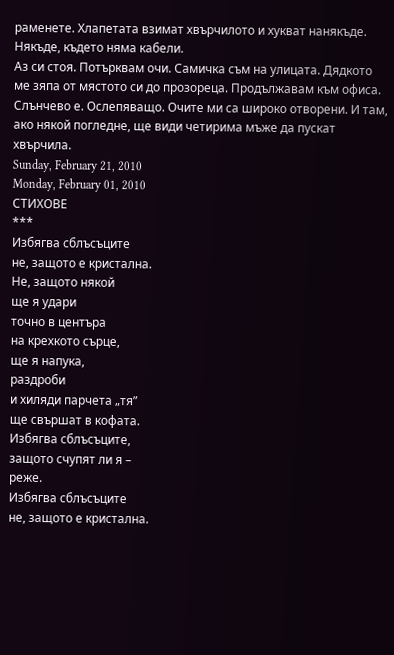раменете. Хлапетата взимат хвърчилото и хукват нанякъде. Някъде, където няма кабели.
Аз си стоя. Потърквам очи. Самичка съм на улицата. Дядкото ме зяпа от мястото си до прозореца. Продължавам към офиса.
Слънчево е. Ослепяващо. Очите ми са широко отворени. И там, ако някой погледне, ще види четирима мъже да пускат хвърчила.
Sunday, February 21, 2010
Monday, February 01, 2010
СТИХОВЕ
***
Избягва сблъсъците
не, защото е кристална.
Не, защото някой
ще я удари
точно в центъра
на крехкото сърце,
ще я напука,
раздроби
и хиляди парчета „тя”
ще свършат в кофата.
Избягва сблъсъците,
защото счупят ли я –
реже.
Избягва сблъсъците
не, защото е кристална.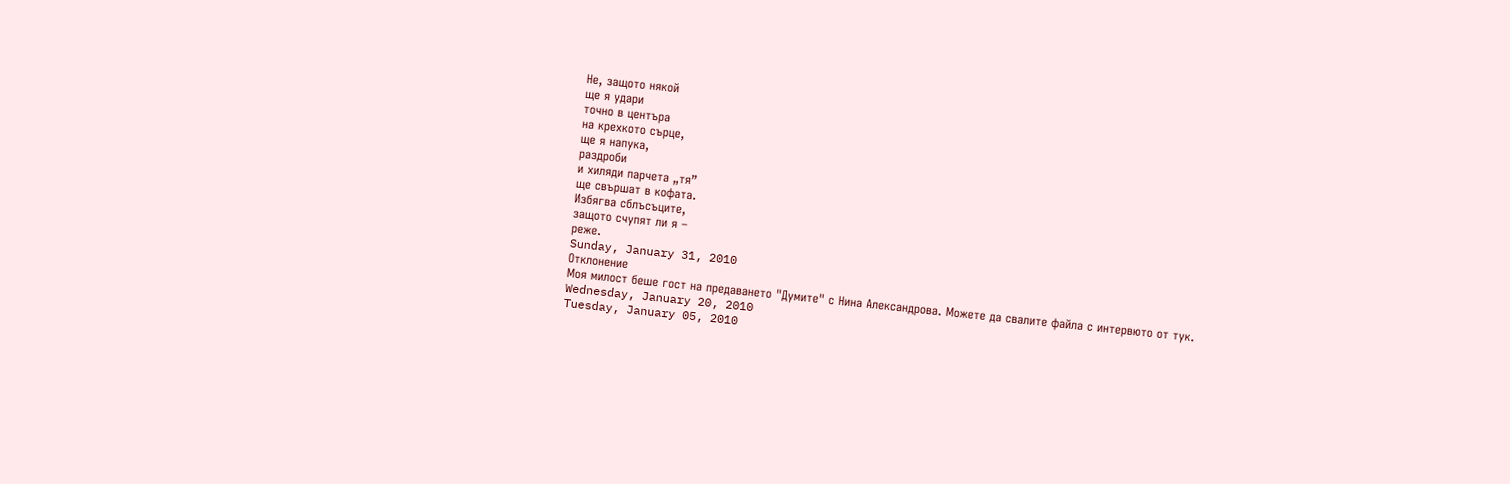Не, защото някой
ще я удари
точно в центъра
на крехкото сърце,
ще я напука,
раздроби
и хиляди парчета „тя”
ще свършат в кофата.
Избягва сблъсъците,
защото счупят ли я –
реже.
Sunday, January 31, 2010
Отклонение
Моя милост беше гост на предаването "Думите" с Нина Александрова. Можете да свалите файла с интервюто от тук.
Wednesday, January 20, 2010
Tuesday, January 05, 2010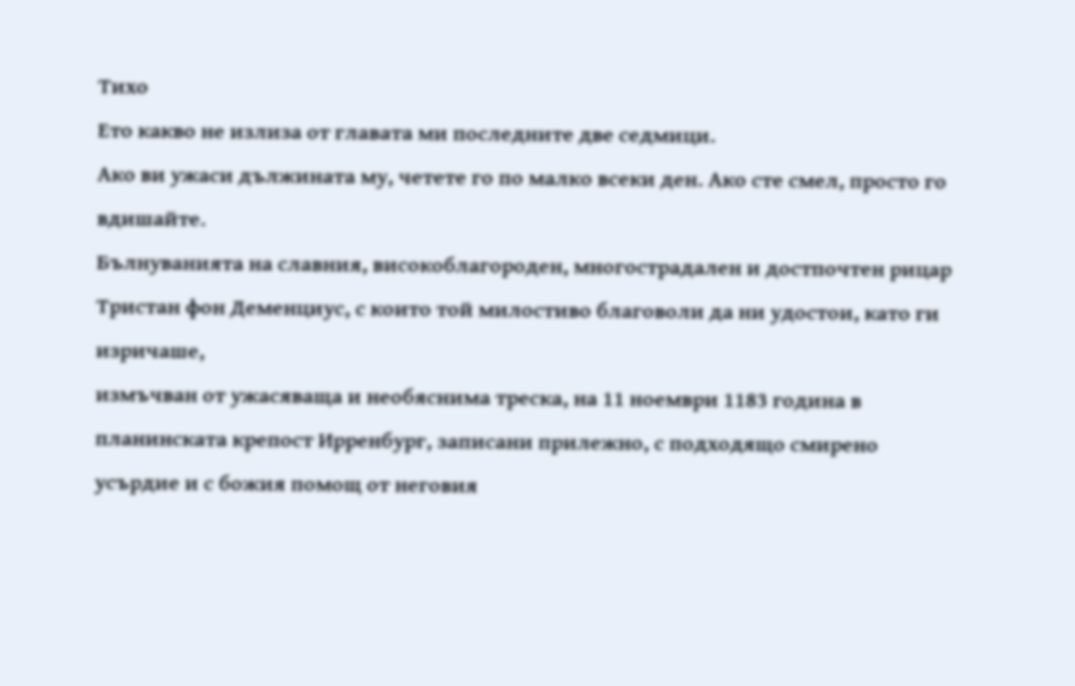Тихо
Ето какво не излиза от главата ми последните две седмици.
Ако ви ужаси дължината му, четете го по малко всеки ден. Ако сте смел, просто го вдишайте.
Бълнуванията на славния, високоблагороден, многострадален и достпочтен рицар Тристан фон Деменциус, с които той милостиво благоволи да ни удостои, като ги изричаше,
измъчван от ужасяваща и необяснима треска, на 11 ноември 1183 година в планинската крепост Ирренбург, записани прилежно, с подходящо смирено усърдие и с божия помощ от неговия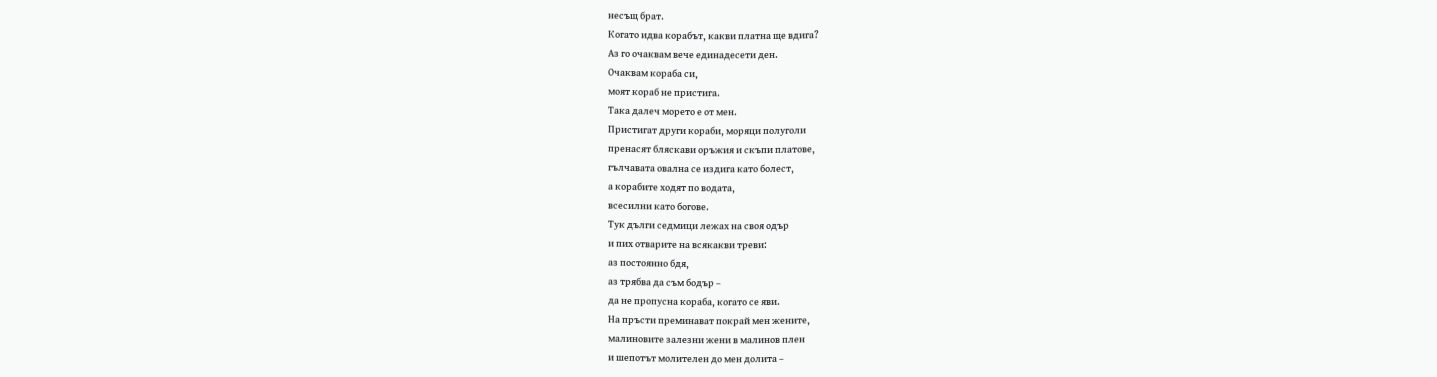несъщ брат.
Когато идва корабът, какви платна ще вдига?
Аз го очаквам вече единадесети ден.
Очаквам кораба си,
моят кораб не пристига.
Така далеч морето е от мен.
Пристигат други кораби, моряци полуголи
пренасят бляскави оръжия и скъпи платове,
гълчавата овална се издига като болест,
а корабите ходят по водата,
всесилни като богове.
Тук дълги седмици лежах на своя одър
и пих отварите на всякакви треви:
аз постоянно бдя,
аз трябва да съм бодър –
да не пропусна кораба, когато се яви.
На пръсти преминават покрай мен жените,
малиновите залезни жени в малинов плен
и шепотът молителен до мен долита –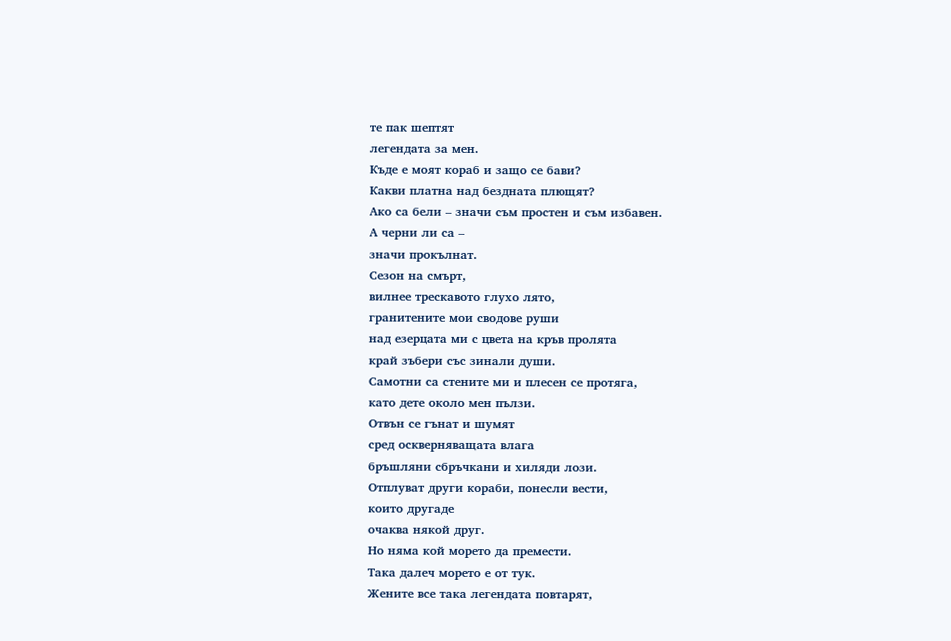те пак шептят
легендата за мен.
Къде е моят кораб и защо се бави?
Какви платна над бездната плющят?
Ако са бели – значи съм простен и съм избавен.
А черни ли са –
значи прокълнат.
Сезон на смърт,
вилнее трескавото глухо лято,
гранитените мои сводове руши
над езерцата ми с цвета на кръв пролята
край зъбери със зинали души.
Самотни са стените ми и плесен се протяга,
като дете около мен пълзи.
Отвън се гънат и шумят
сред оскверняващата влага
бръшляни сбръчкани и хиляди лози.
Отплуват други кораби, понесли вести,
които другаде
очаква някой друг.
Но няма кой морето да премести.
Така далеч морето е от тук.
Жените все така легендата повтарят,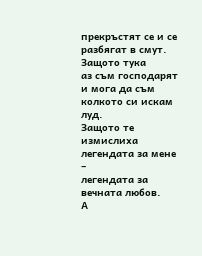прекръстят се и се разбягат в смут.
Защото тука
аз съм господарят
и мога да съм колкото си искам луд.
Защото те измислиха легендата за мене –
легендата за вечната любов.
А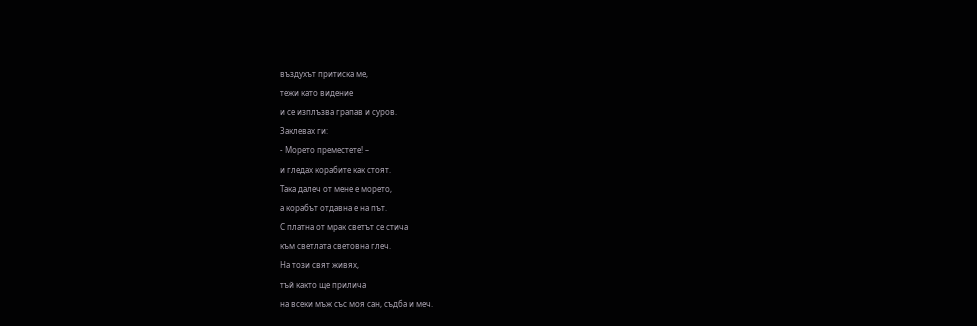въздухът притиска ме,
тежи като видение
и се изплъзва грапав и суров.
Заклевах ги:
- Морето преместете! –
и гледах корабите как стоят.
Така далеч от мене е морето,
а корабът отдавна е на път.
С платна от мрак светът се стича
към светлата световна глеч.
На този свят живях,
тъй както ще прилича
на всеки мъж със моя сан, съдба и меч.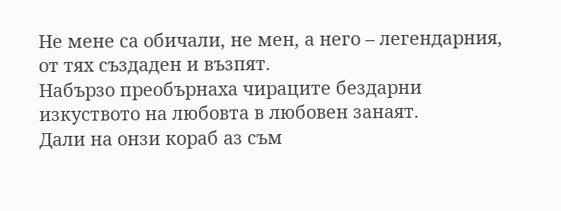Не мене са обичали, не мен, а него – легендарния,
от тях създаден и възпят.
Набързо преобърнаха чираците бездарни
изкуството на любовта в любовен занаят.
Дали на онзи кораб аз съм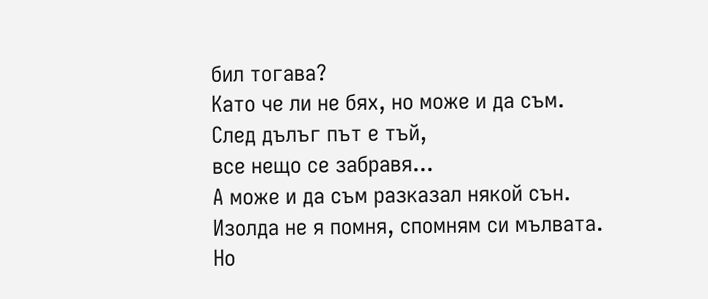бил тогава?
Като че ли не бях, но може и да съм.
След дълъг път е тъй,
все нещо се забравя...
А може и да съм разказал някой сън.
Изолда не я помня, спомням си мълвата.
Но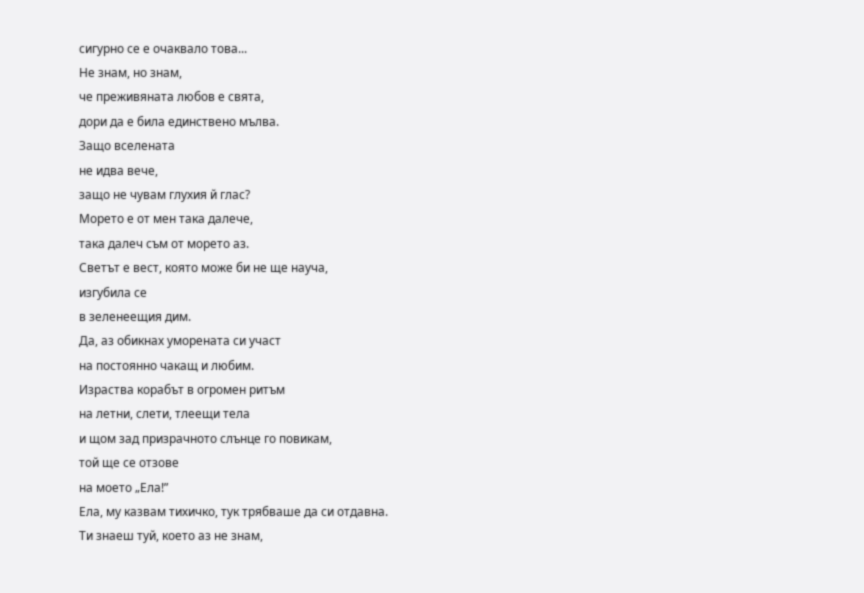сигурно се е очаквало това...
Не знам, но знам,
че преживяната любов е свята,
дори да е била единствено мълва.
Защо вселената
не идва вече,
защо не чувам глухия й глас?
Морето е от мен така далече,
така далеч съм от морето аз.
Светът е вест, която може би не ще науча,
изгубила се
в зеленеещия дим.
Да, аз обикнах уморената си участ
на постоянно чакащ и любим.
Израства корабът в огромен ритъм
на летни, слети, тлеещи тела
и щом зад призрачното слънце го повикам,
той ще се отзове
на моето „Ела!”
Ела, му казвам тихичко, тук трябваше да си отдавна.
Ти знаеш туй, което аз не знам,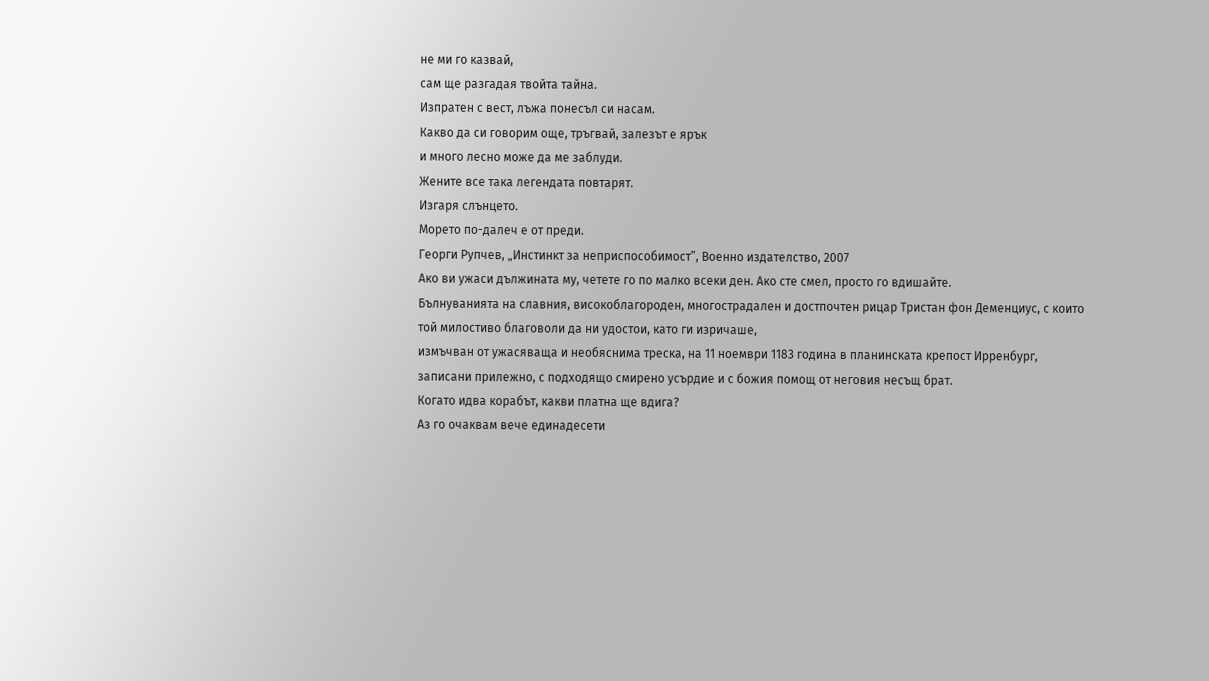не ми го казвай,
сам ще разгадая твойта тайна.
Изпратен с вест, лъжа понесъл си насам.
Какво да си говорим още, тръгвай, залезът е ярък
и много лесно може да ме заблуди.
Жените все така легендата повтарят.
Изгаря слънцето.
Морето по-далеч е от преди.
Георги Рупчев, „Инстинкт за неприспособимост”, Военно издателство, 2007
Ако ви ужаси дължината му, четете го по малко всеки ден. Ако сте смел, просто го вдишайте.
Бълнуванията на славния, високоблагороден, многострадален и достпочтен рицар Тристан фон Деменциус, с които той милостиво благоволи да ни удостои, като ги изричаше,
измъчван от ужасяваща и необяснима треска, на 11 ноември 1183 година в планинската крепост Ирренбург, записани прилежно, с подходящо смирено усърдие и с божия помощ от неговия несъщ брат.
Когато идва корабът, какви платна ще вдига?
Аз го очаквам вече единадесети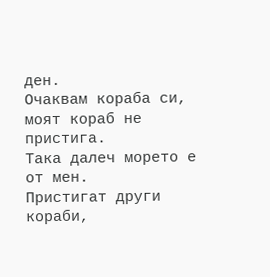ден.
Очаквам кораба си,
моят кораб не пристига.
Така далеч морето е от мен.
Пристигат други кораби,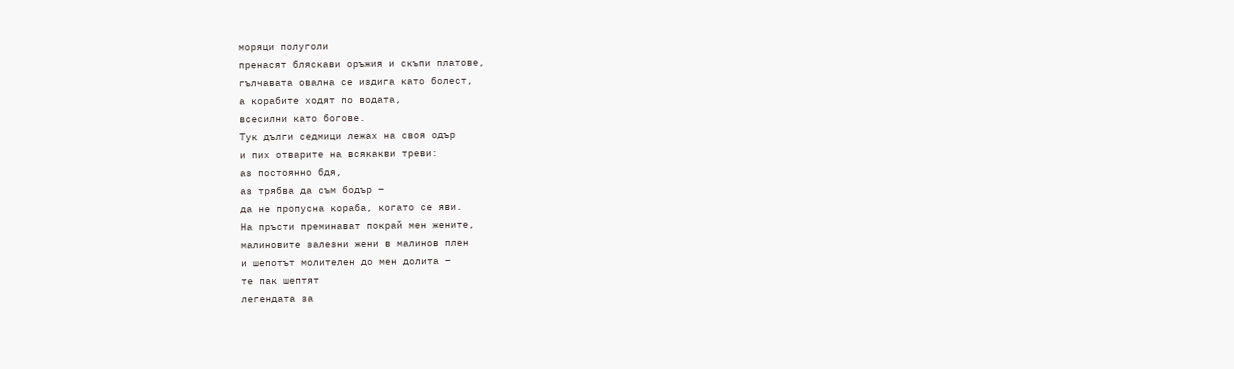моряци полуголи
пренасят бляскави оръжия и скъпи платове,
гълчавата овална се издига като болест,
а корабите ходят по водата,
всесилни като богове.
Тук дълги седмици лежах на своя одър
и пих отварите на всякакви треви:
аз постоянно бдя,
аз трябва да съм бодър –
да не пропусна кораба, когато се яви.
На пръсти преминават покрай мен жените,
малиновите залезни жени в малинов плен
и шепотът молителен до мен долита –
те пак шептят
легендата за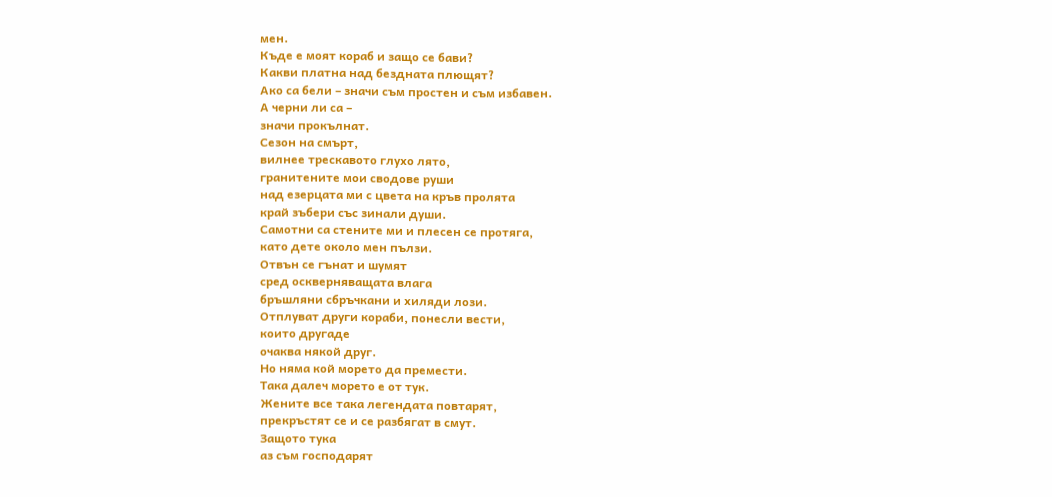мен.
Къде е моят кораб и защо се бави?
Какви платна над бездната плющят?
Ако са бели – значи съм простен и съм избавен.
А черни ли са –
значи прокълнат.
Сезон на смърт,
вилнее трескавото глухо лято,
гранитените мои сводове руши
над езерцата ми с цвета на кръв пролята
край зъбери със зинали души.
Самотни са стените ми и плесен се протяга,
като дете около мен пълзи.
Отвън се гънат и шумят
сред оскверняващата влага
бръшляни сбръчкани и хиляди лози.
Отплуват други кораби, понесли вести,
които другаде
очаква някой друг.
Но няма кой морето да премести.
Така далеч морето е от тук.
Жените все така легендата повтарят,
прекръстят се и се разбягат в смут.
Защото тука
аз съм господарят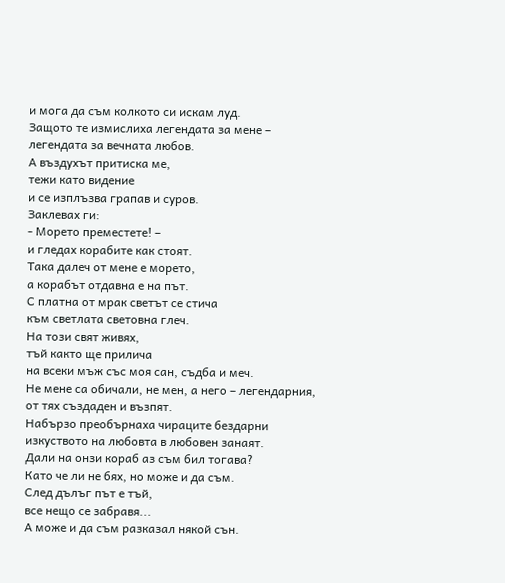и мога да съм колкото си искам луд.
Защото те измислиха легендата за мене –
легендата за вечната любов.
А въздухът притиска ме,
тежи като видение
и се изплъзва грапав и суров.
Заклевах ги:
- Морето преместете! –
и гледах корабите как стоят.
Така далеч от мене е морето,
а корабът отдавна е на път.
С платна от мрак светът се стича
към светлата световна глеч.
На този свят живях,
тъй както ще прилича
на всеки мъж със моя сан, съдба и меч.
Не мене са обичали, не мен, а него – легендарния,
от тях създаден и възпят.
Набързо преобърнаха чираците бездарни
изкуството на любовта в любовен занаят.
Дали на онзи кораб аз съм бил тогава?
Като че ли не бях, но може и да съм.
След дълъг път е тъй,
все нещо се забравя...
А може и да съм разказал някой сън.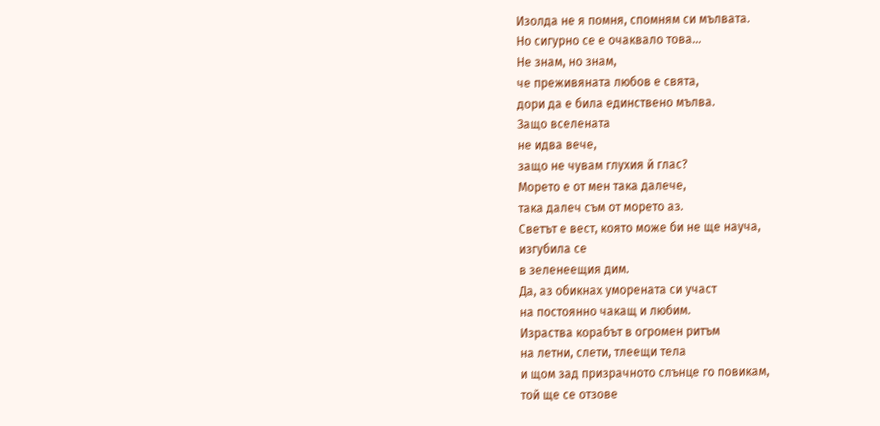Изолда не я помня, спомням си мълвата.
Но сигурно се е очаквало това...
Не знам, но знам,
че преживяната любов е свята,
дори да е била единствено мълва.
Защо вселената
не идва вече,
защо не чувам глухия й глас?
Морето е от мен така далече,
така далеч съм от морето аз.
Светът е вест, която може би не ще науча,
изгубила се
в зеленеещия дим.
Да, аз обикнах уморената си участ
на постоянно чакащ и любим.
Израства корабът в огромен ритъм
на летни, слети, тлеещи тела
и щом зад призрачното слънце го повикам,
той ще се отзове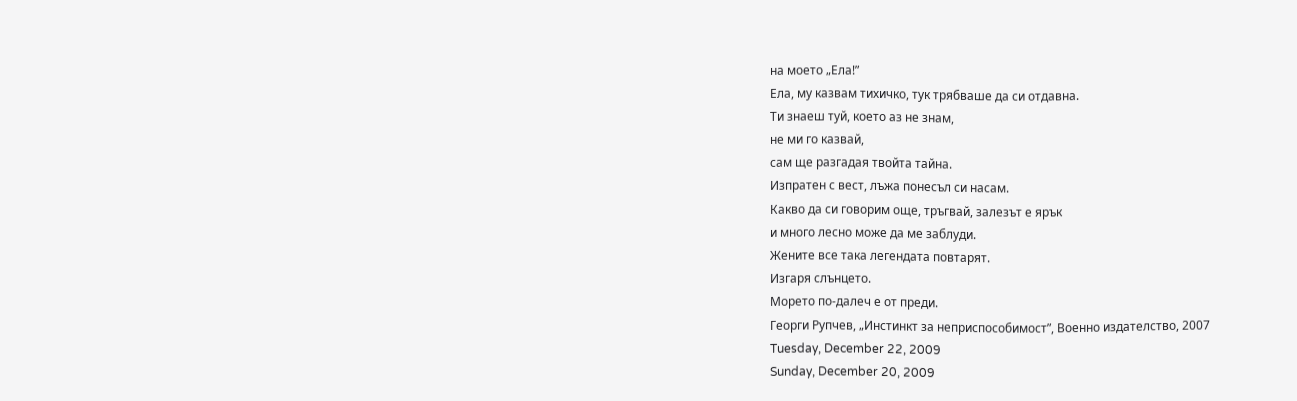на моето „Ела!”
Ела, му казвам тихичко, тук трябваше да си отдавна.
Ти знаеш туй, което аз не знам,
не ми го казвай,
сам ще разгадая твойта тайна.
Изпратен с вест, лъжа понесъл си насам.
Какво да си говорим още, тръгвай, залезът е ярък
и много лесно може да ме заблуди.
Жените все така легендата повтарят.
Изгаря слънцето.
Морето по-далеч е от преди.
Георги Рупчев, „Инстинкт за неприспособимост”, Военно издателство, 2007
Tuesday, December 22, 2009
Sunday, December 20, 2009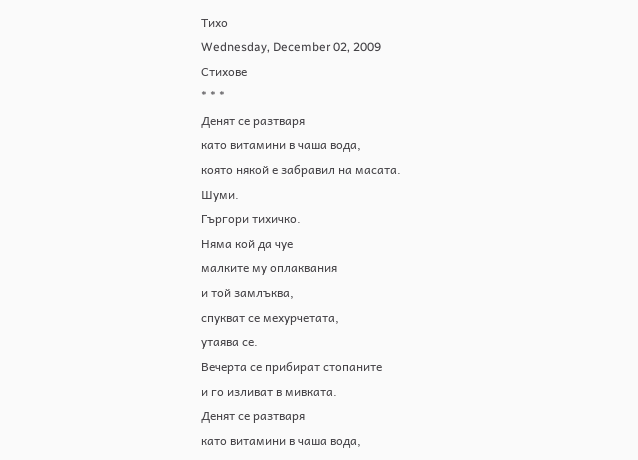Тихо
Wednesday, December 02, 2009
Стихове
* * *
Денят се разтваря
като витамини в чаша вода,
която някой е забравил на масата.
Шуми.
Гъргори тихичко.
Няма кой да чуе
малките му оплаквания
и той замлъква,
спукват се мехурчетата,
утаява се.
Вечерта се прибират стопаните
и го изливат в мивката.
Денят се разтваря
като витамини в чаша вода,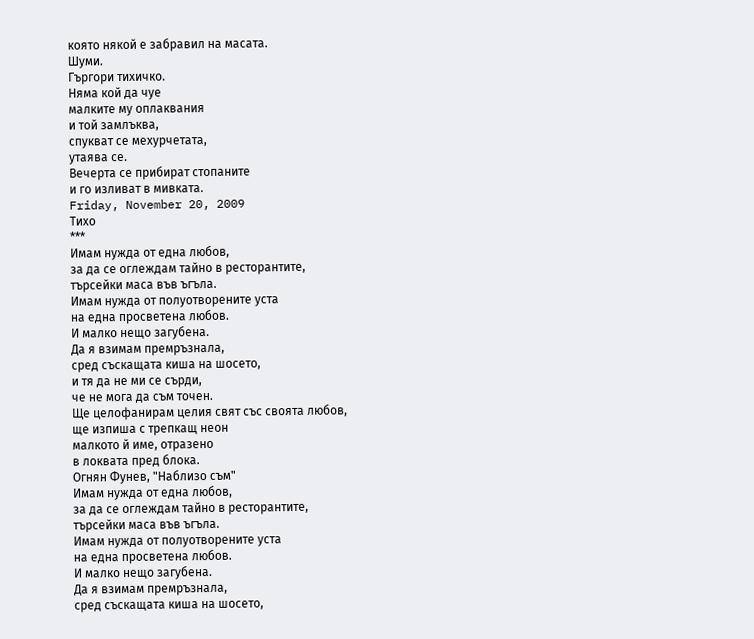която някой е забравил на масата.
Шуми.
Гъргори тихичко.
Няма кой да чуе
малките му оплаквания
и той замлъква,
спукват се мехурчетата,
утаява се.
Вечерта се прибират стопаните
и го изливат в мивката.
Friday, November 20, 2009
Тихо
***
Имам нужда от една любов,
за да се оглеждам тайно в ресторантите,
търсейки маса във ъгъла.
Имам нужда от полуотворените уста
на една просветена любов.
И малко нещо загубена.
Да я взимам премръзнала,
сред съскащата киша на шосето,
и тя да не ми се сърди,
че не мога да съм точен.
Ще целофанирам целия свят със своята любов,
ще изпиша с трепкащ неон
малкото й име, отразено
в локвата пред блока.
Огнян Фунев, "Наблизо съм"
Имам нужда от една любов,
за да се оглеждам тайно в ресторантите,
търсейки маса във ъгъла.
Имам нужда от полуотворените уста
на една просветена любов.
И малко нещо загубена.
Да я взимам премръзнала,
сред съскащата киша на шосето,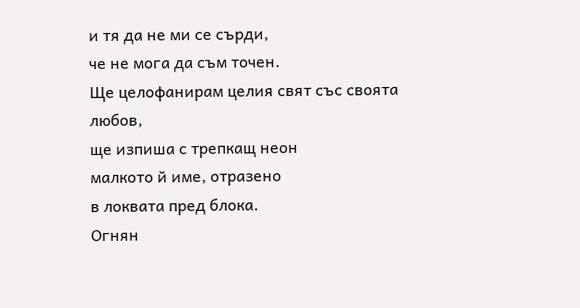и тя да не ми се сърди,
че не мога да съм точен.
Ще целофанирам целия свят със своята любов,
ще изпиша с трепкащ неон
малкото й име, отразено
в локвата пред блока.
Огнян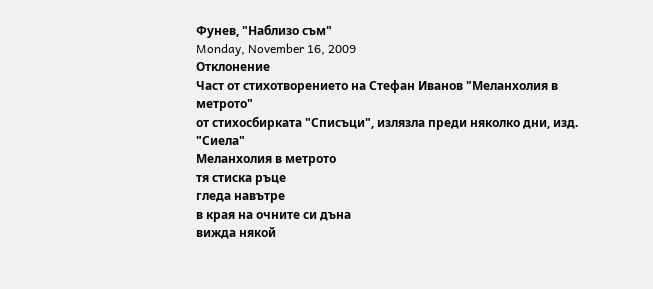Фунев, "Наблизо съм"
Monday, November 16, 2009
Отклонение
Част от стихотворението на Стефан Иванов "Меланхолия в метрото"
от стихосбирката "Списъци", излязла преди няколко дни, изд. "Сиела"
Меланхолия в метрото
тя стиска ръце
гледа навътре
в края на очните си дъна
вижда някой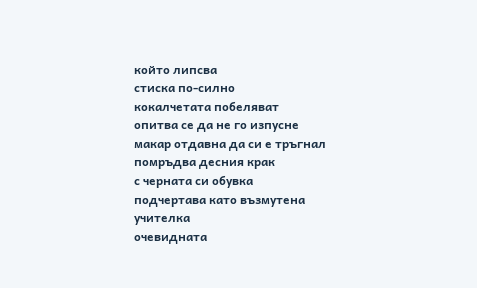който липсва
стиска по-силно
кокалчетата побеляват
опитва се да не го изпусне
макар отдавна да си е тръгнал
помръдва десния крак
с черната си обувка
подчертава като възмутена учителка
очевидната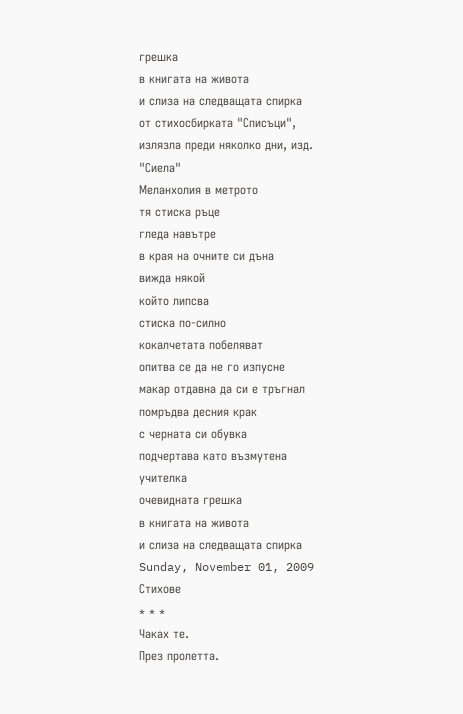грешка
в книгата на живота
и слиза на следващата спирка
от стихосбирката "Списъци", излязла преди няколко дни, изд. "Сиела"
Меланхолия в метрото
тя стиска ръце
гледа навътре
в края на очните си дъна
вижда някой
който липсва
стиска по-силно
кокалчетата побеляват
опитва се да не го изпусне
макар отдавна да си е тръгнал
помръдва десния крак
с черната си обувка
подчертава като възмутена учителка
очевидната грешка
в книгата на живота
и слиза на следващата спирка
Sunday, November 01, 2009
Стихове
* * *
Чаках те.
През пролетта.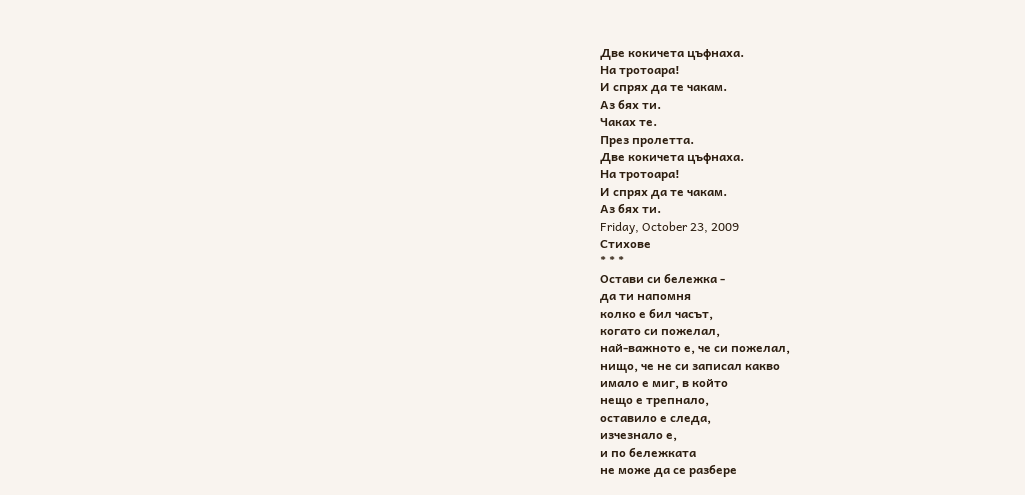Две кокичета цъфнаха.
На тротоара!
И спрях да те чакам.
Аз бях ти.
Чаках те.
През пролетта.
Две кокичета цъфнаха.
На тротоара!
И спрях да те чакам.
Аз бях ти.
Friday, October 23, 2009
Стихове
* * *
Остави си бележка -
да ти напомня
колко е бил часът,
когато си пожелал,
най-важното е, че си пожелал,
нищо, че не си записал какво
имало е миг, в който
нещо е трепнало,
оставило е следа,
изчезнало е,
и по бележката
не може да се разбере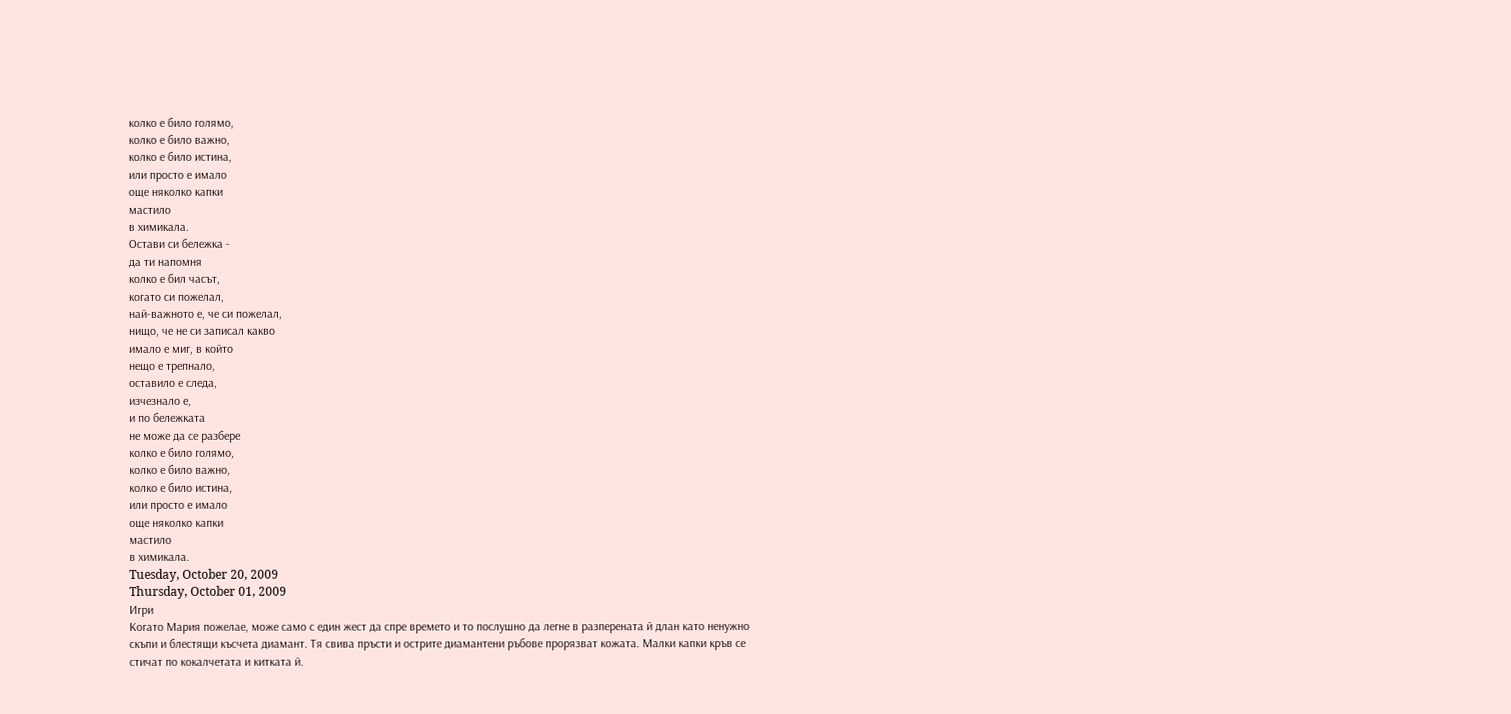колко е било голямо,
колко е било важно,
колко е било истина,
или просто е имало
още няколко капки
мастило
в химикала.
Остави си бележка -
да ти напомня
колко е бил часът,
когато си пожелал,
най-важното е, че си пожелал,
нищо, че не си записал какво
имало е миг, в който
нещо е трепнало,
оставило е следа,
изчезнало е,
и по бележката
не може да се разбере
колко е било голямо,
колко е било важно,
колко е било истина,
или просто е имало
още няколко капки
мастило
в химикала.
Tuesday, October 20, 2009
Thursday, October 01, 2009
Игри
Когато Мария пожелае, може само с един жест да спре времето и то послушно да легне в разперената й длан като ненужно скъпи и блестящи късчета диамант. Тя свива пръсти и острите диамантени ръбове прорязват кожата. Малки капки кръв се стичат по кокалчетата и китката й.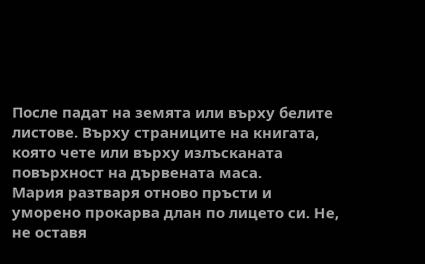После падат на земята или върху белите листове. Върху страниците на книгата, която чете или върху излъсканата повърхност на дървената маса.
Мария разтваря отново пръсти и уморено прокарва длан по лицето си. Не, не оставя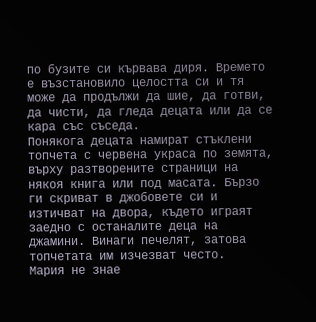по бузите си кървава диря. Времето е възстановило целостта си и тя може да продължи да шие, да готви, да чисти, да гледа децата или да се кара със съседа.
Понякога децата намират стъклени топчета с червена украса по земята, върху разтворените страници на някоя книга или под масата. Бързо ги скриват в джобовете си и изтичват на двора, където играят заедно с останалите деца на джамини. Винаги печелят, затова топчетата им изчезват често.
Мария не знае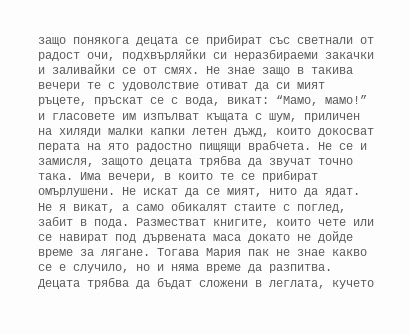защо понякога децата се прибират със светнали от радост очи, подхвърляйки си неразбираеми закачки и заливайки се от смях. Не знае защо в такива вечери те с удоволствие отиват да си мият ръцете, пръскат се с вода, викат: “Мамо, мамо!” и гласовете им изпълват къщата с шум, приличен на хиляди малки капки летен дъжд, които докосват перата на ято радостно пищящи врабчета. Не се и замисля, защото децата трябва да звучат точно така. Има вечери, в които те се прибират омърлушени. Не искат да се мият, нито да ядат. Не я викат, а само обикалят стаите с поглед, забит в пода. Разместват книгите, които чете или се навират под дървената маса докато не дойде време за лягане. Тогава Мария пак не знае какво се е случило, но и няма време да разпитва. Децата трябва да бъдат сложени в леглата, кучето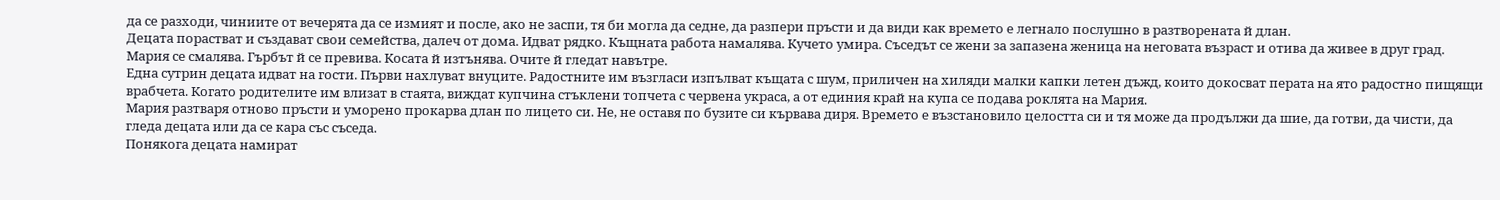да се разходи, чиниите от вечерята да се измият и после, ако не заспи, тя би могла да седне, да разпери пръсти и да види как времето е легнало послушно в разтворената й длан.
Децата порастват и създават свои семейства, далеч от дома. Идват рядко. Къщната работа намалява. Кучето умира. Съседът се жени за запазена женица на неговата възраст и отива да живее в друг град. Мария се смалява. Гърбът й се превива. Косата й изтънява. Очите й гледат навътре.
Една сутрин децата идват на гости. Първи нахлуват внуците. Радостните им възгласи изпълват къщата с шум, приличен на хиляди малки капки летен дъжд, които докосват перата на ято радостно пищящи врабчета. Когато родителите им влизат в стаята, виждат купчина стъклени топчета с червена украса, а от единия край на купа се подава роклята на Мария.
Мария разтваря отново пръсти и уморено прокарва длан по лицето си. Не, не оставя по бузите си кървава диря. Времето е възстановило целостта си и тя може да продължи да шие, да готви, да чисти, да гледа децата или да се кара със съседа.
Понякога децата намират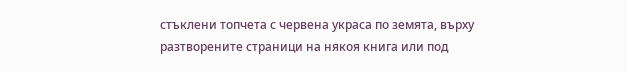стъклени топчета с червена украса по земята, върху разтворените страници на някоя книга или под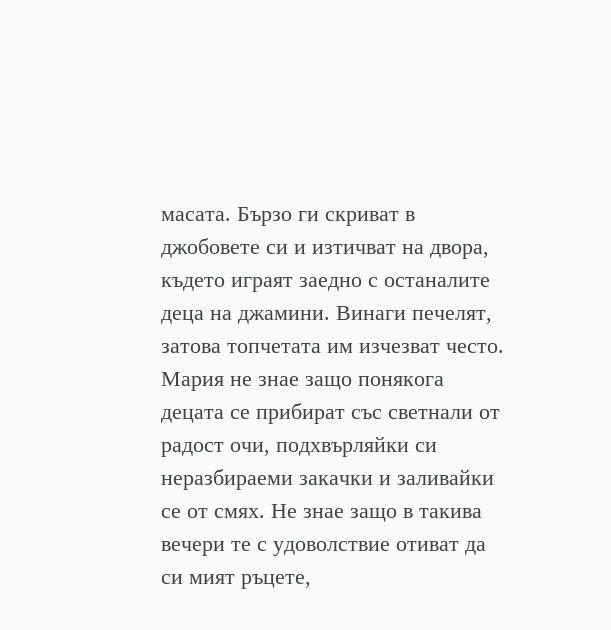масата. Бързо ги скриват в джобовете си и изтичват на двора, където играят заедно с останалите деца на джамини. Винаги печелят, затова топчетата им изчезват често.
Мария не знае защо понякога децата се прибират със светнали от радост очи, подхвърляйки си неразбираеми закачки и заливайки се от смях. Не знае защо в такива вечери те с удоволствие отиват да си мият ръцете,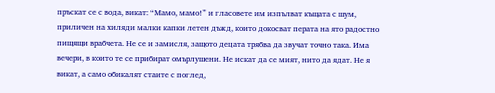пръскат се с вода, викат: “Мамо, мамо!” и гласовете им изпълват къщата с шум, приличен на хиляди малки капки летен дъжд, които докосват перата на ято радостно пищящи врабчета. Не се и замисля, защото децата трябва да звучат точно така. Има вечери, в които те се прибират омърлушени. Не искат да се мият, нито да ядат. Не я викат, а само обикалят стаите с поглед,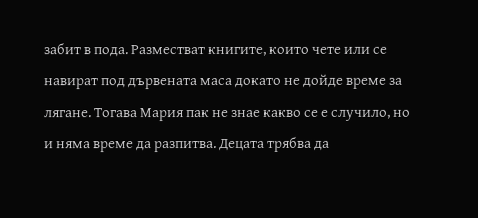забит в пода. Разместват книгите, които чете или се навират под дървената маса докато не дойде време за лягане. Тогава Мария пак не знае какво се е случило, но и няма време да разпитва. Децата трябва да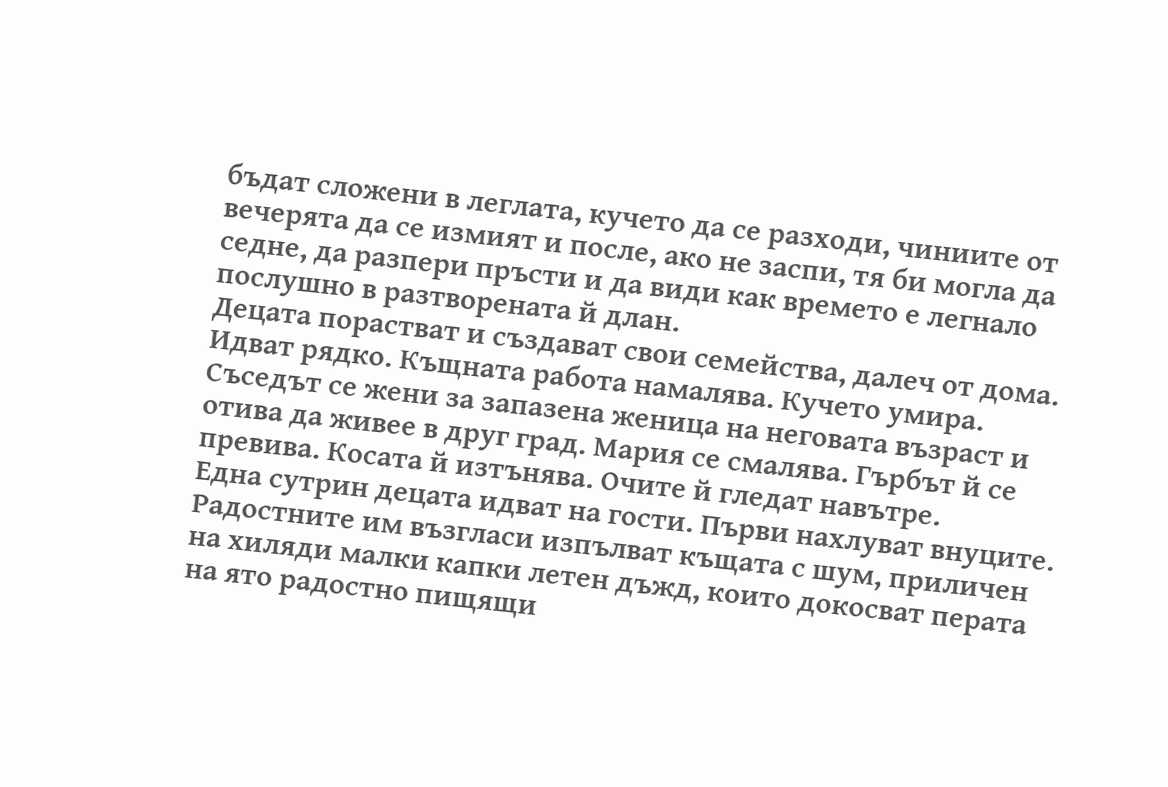бъдат сложени в леглата, кучето да се разходи, чиниите от вечерята да се измият и после, ако не заспи, тя би могла да седне, да разпери пръсти и да види как времето е легнало послушно в разтворената й длан.
Децата порастват и създават свои семейства, далеч от дома. Идват рядко. Къщната работа намалява. Кучето умира. Съседът се жени за запазена женица на неговата възраст и отива да живее в друг град. Мария се смалява. Гърбът й се превива. Косата й изтънява. Очите й гледат навътре.
Една сутрин децата идват на гости. Първи нахлуват внуците. Радостните им възгласи изпълват къщата с шум, приличен на хиляди малки капки летен дъжд, които докосват перата на ято радостно пищящи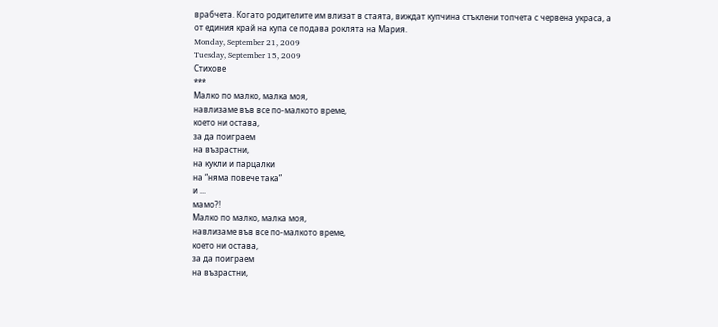врабчета. Когато родителите им влизат в стаята, виждат купчина стъклени топчета с червена украса, а от единия край на купа се подава роклята на Мария.
Monday, September 21, 2009
Tuesday, September 15, 2009
Стихове
***
Малко по малко, малка моя,
навлизаме във все по-малкото време,
което ни остава,
за да поиграем
на възрастни,
на кукли и парцалки
на “няма повече така”
и ...
мамо?!
Малко по малко, малка моя,
навлизаме във все по-малкото време,
което ни остава,
за да поиграем
на възрастни,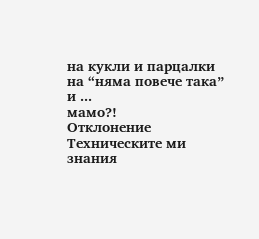на кукли и парцалки
на “няма повече така”
и ...
мамо?!
Отклонение
Техническите ми знания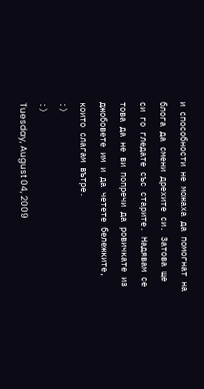и способности не можаха да помогнат на блога да смени дрехите си. Затова ще си го гледате със старите. Надявам се това да не ви попречи да ровичкате из джобовете им и да четете бележките, които слагам вътре.
:)
:)
Tuesday, August 04, 2009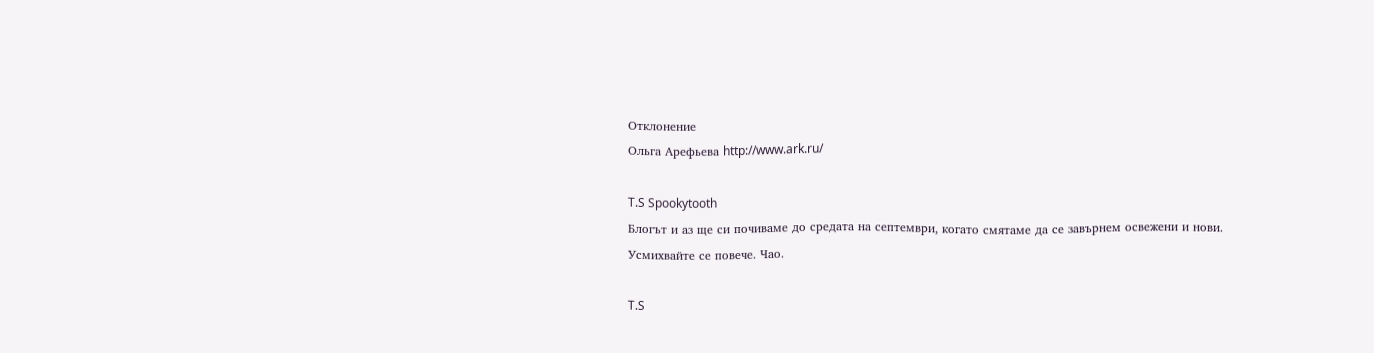Отклонение
Ольга Арефьева http://www.ark.ru/

T.S Spookytooth
Блогът и аз ще си почиваме до средата на септември, когато смятаме да се завърнем освежени и нови.
Усмихвайте се повече. Чао.

T.S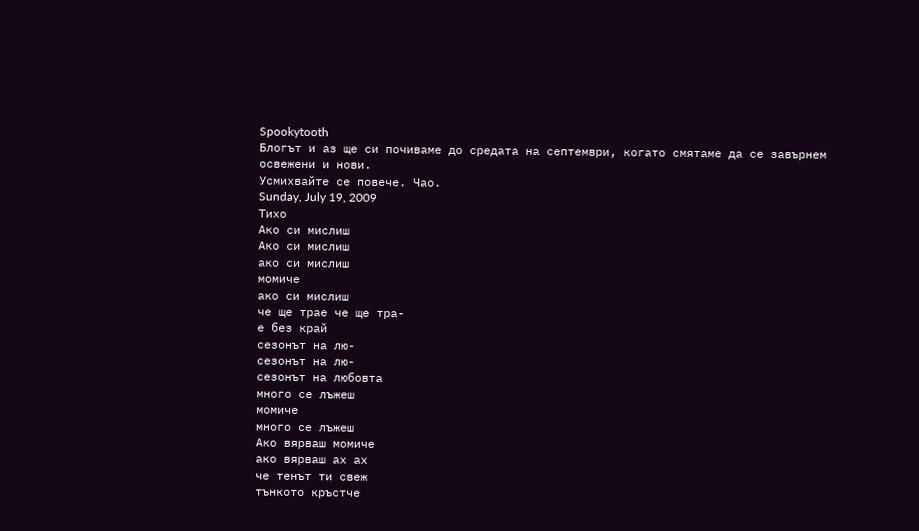Spookytooth
Блогът и аз ще си почиваме до средата на септември, когато смятаме да се завърнем освежени и нови.
Усмихвайте се повече. Чао.
Sunday, July 19, 2009
Тихо
Ако си мислиш
Ако си мислиш
ако си мислиш
момиче
ако си мислиш
че ще трае че ще тра-
е без край
сезонът на лю-
сезонът на лю-
сезонът на любовта
много се лъжеш
момиче
много се лъжеш
Ако вярваш момиче
ако вярваш ах ах
че тенът ти свеж
тънкото кръстче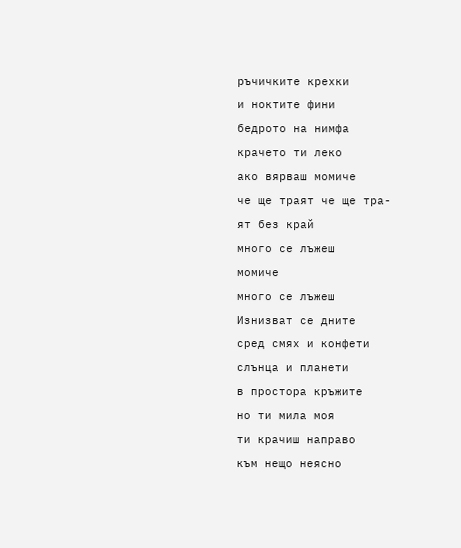ръчичките крехки
и ноктите фини
бедрото на нимфа
крачето ти леко
ако вярваш момиче
че ще траят че ще тра-
ят без край
много се лъжеш
момиче
много се лъжеш
Изнизват се дните
сред смях и конфети
слънца и планети
в простора кръжите
но ти мила моя
ти крачиш направо
към нещо неясно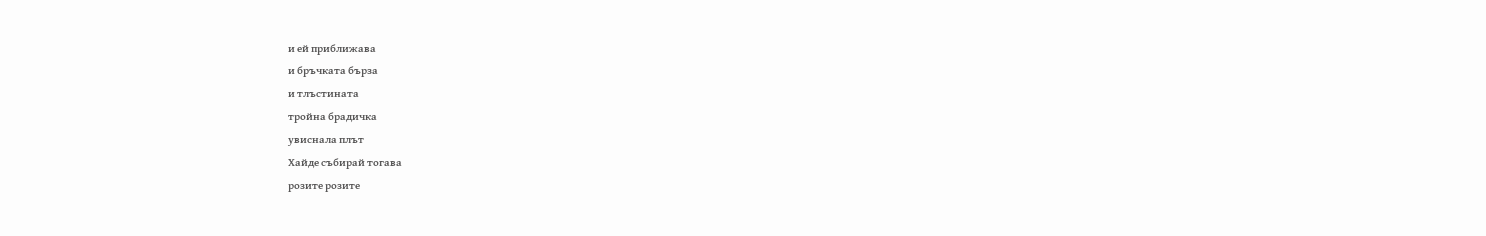и ей приближава
и бръчката бърза
и тлъстината
тройна брадичка
увиснала плът
Хайде събирай тогава
розите розите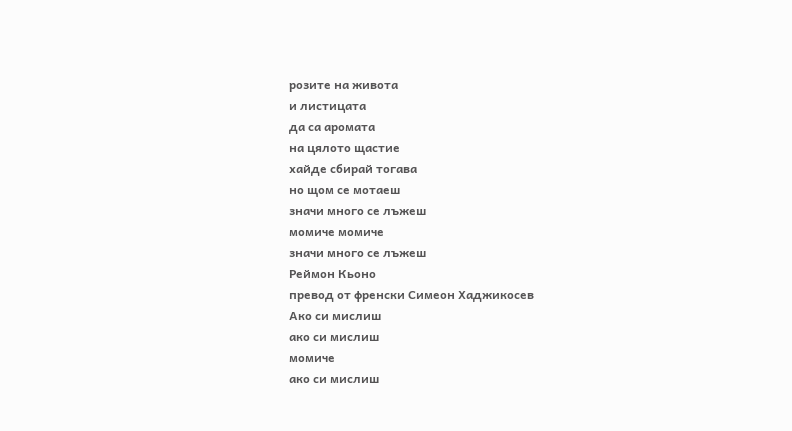розите на живота
и листицата
да са аромата
на цялото щастие
хайде сбирай тогава
но щом се мотаеш
значи много се лъжеш
момиче момиче
значи много се лъжеш
Реймон Кьоно
превод от френски Симеон Хаджикосев
Ако си мислиш
ако си мислиш
момиче
ако си мислиш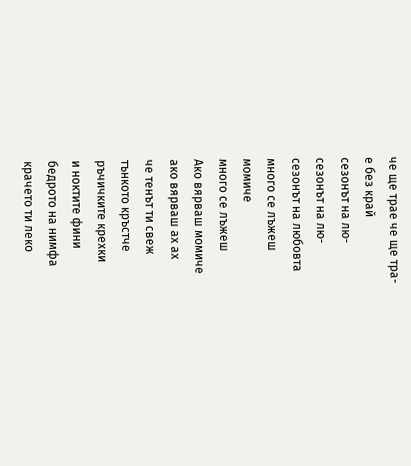че ще трае че ще тра-
е без край
сезонът на лю-
сезонът на лю-
сезонът на любовта
много се лъжеш
момиче
много се лъжеш
Ако вярваш момиче
ако вярваш ах ах
че тенът ти свеж
тънкото кръстче
ръчичките крехки
и ноктите фини
бедрото на нимфа
крачето ти леко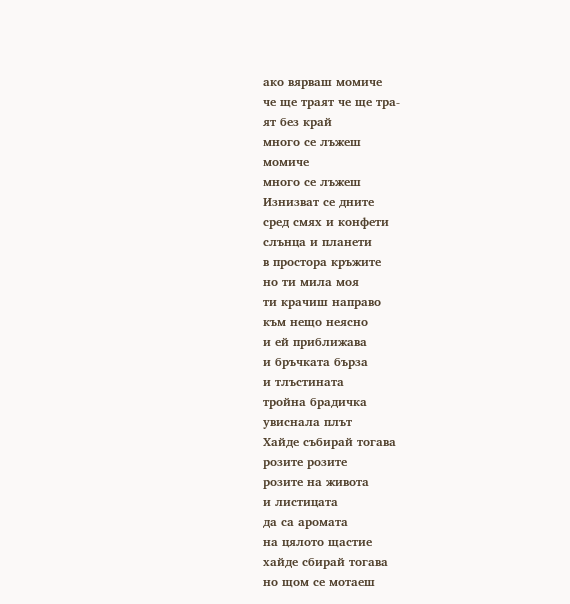ако вярваш момиче
че ще траят че ще тра-
ят без край
много се лъжеш
момиче
много се лъжеш
Изнизват се дните
сред смях и конфети
слънца и планети
в простора кръжите
но ти мила моя
ти крачиш направо
към нещо неясно
и ей приближава
и бръчката бърза
и тлъстината
тройна брадичка
увиснала плът
Хайде събирай тогава
розите розите
розите на живота
и листицата
да са аромата
на цялото щастие
хайде сбирай тогава
но щом се мотаеш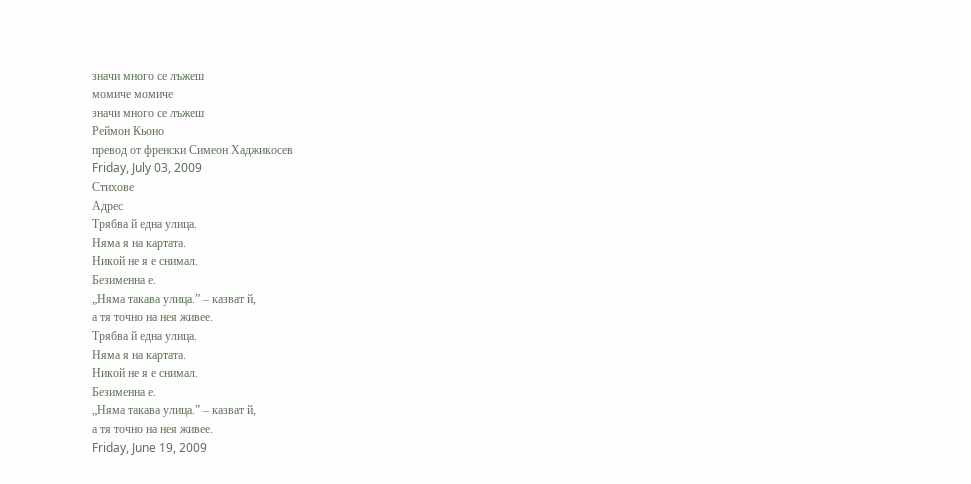значи много се лъжеш
момиче момиче
значи много се лъжеш
Реймон Кьоно
превод от френски Симеон Хаджикосев
Friday, July 03, 2009
Стихове
Адрес
Трябва й една улица.
Няма я на картата.
Никой не я е снимал.
Безименна е.
„Няма такава улица.” – казват й,
а тя точно на нея живее.
Трябва й една улица.
Няма я на картата.
Никой не я е снимал.
Безименна е.
„Няма такава улица.” – казват й,
а тя точно на нея живее.
Friday, June 19, 2009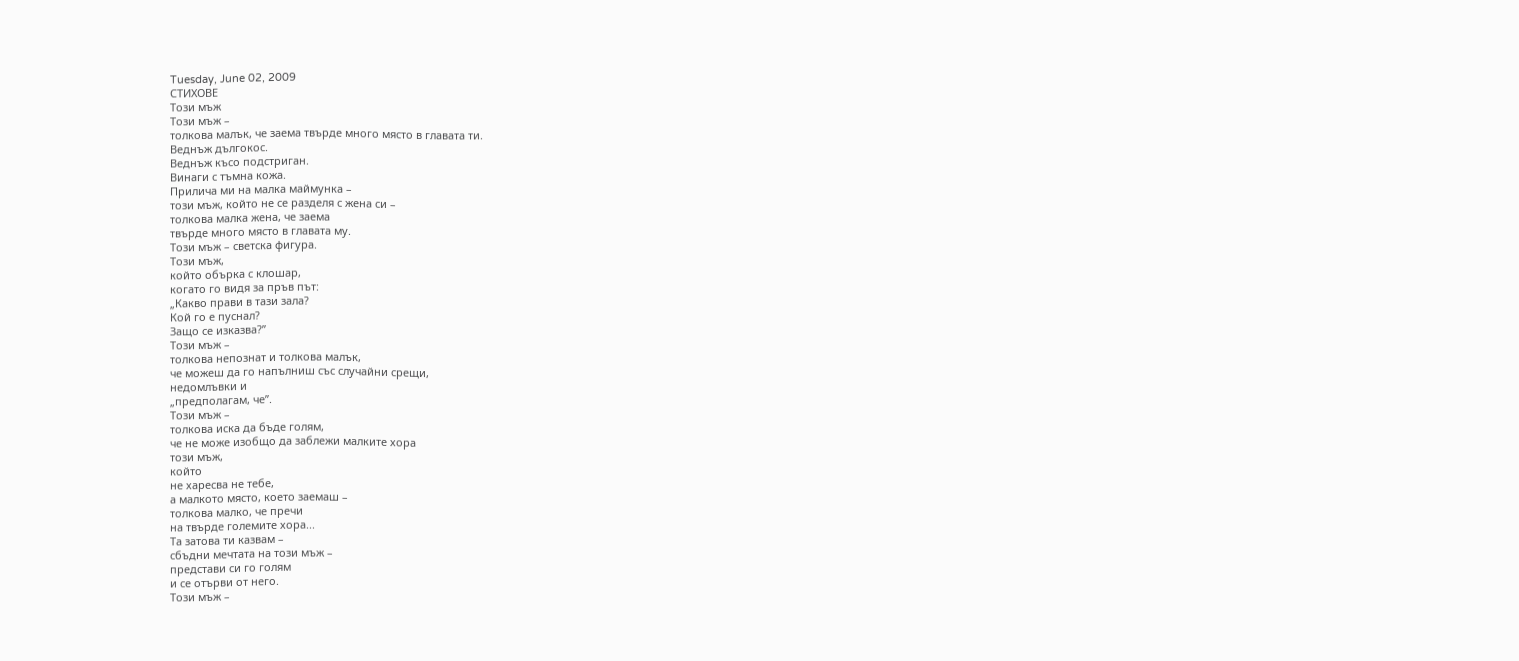Tuesday, June 02, 2009
СТИХОВЕ
Този мъж
Този мъж –
толкова малък, че заема твърде много място в главата ти.
Веднъж дългокос.
Веднъж късо подстриган.
Винаги с тъмна кожа.
Прилича ми на малка маймунка –
този мъж, който не се разделя с жена си –
толкова малка жена, че заема
твърде много място в главата му.
Този мъж – светска фигура.
Този мъж,
който обърка с клошар,
когато го видя за пръв път:
„Какво прави в тази зала?
Кой го е пуснал?
Защо се изказва?”
Този мъж –
толкова непознат и толкова малък,
че можеш да го напълниш със случайни срещи,
недомлъвки и
„предполагам, че”.
Този мъж –
толкова иска да бъде голям,
че не може изобщо да заблежи малките хора
този мъж,
който
не харесва не тебе,
а малкото място, което заемаш –
толкова малко, че пречи
на твърде големите хора...
Та затова ти казвам –
сбъдни мечтата на този мъж –
представи си го голям
и се отърви от него.
Този мъж –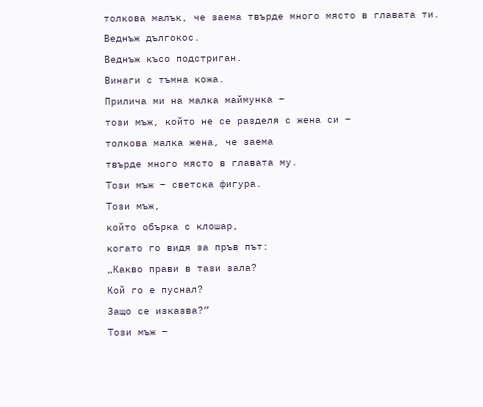толкова малък, че заема твърде много място в главата ти.
Веднъж дългокос.
Веднъж късо подстриган.
Винаги с тъмна кожа.
Прилича ми на малка маймунка –
този мъж, който не се разделя с жена си –
толкова малка жена, че заема
твърде много място в главата му.
Този мъж – светска фигура.
Този мъж,
който обърка с клошар,
когато го видя за пръв път:
„Какво прави в тази зала?
Кой го е пуснал?
Защо се изказва?”
Този мъж –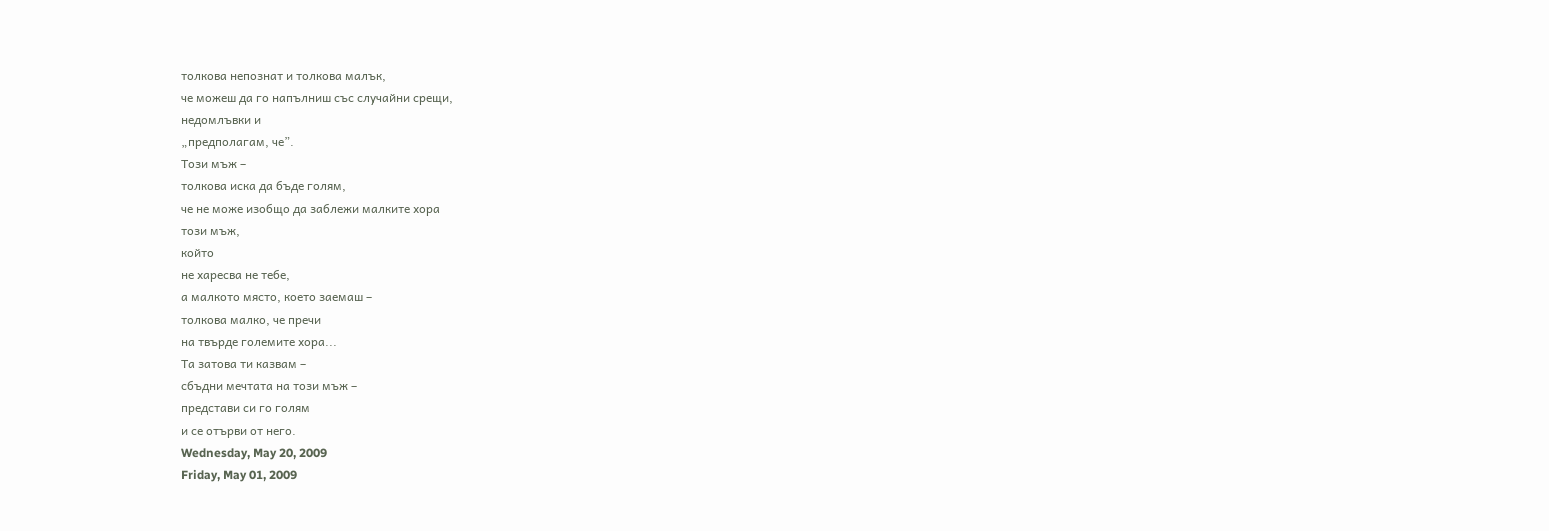толкова непознат и толкова малък,
че можеш да го напълниш със случайни срещи,
недомлъвки и
„предполагам, че”.
Този мъж –
толкова иска да бъде голям,
че не може изобщо да заблежи малките хора
този мъж,
който
не харесва не тебе,
а малкото място, което заемаш –
толкова малко, че пречи
на твърде големите хора...
Та затова ти казвам –
сбъдни мечтата на този мъж –
представи си го голям
и се отърви от него.
Wednesday, May 20, 2009
Friday, May 01, 2009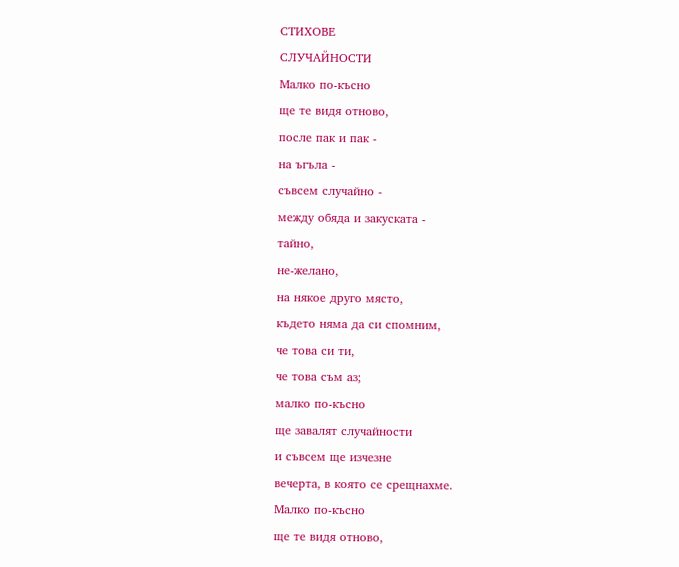СТИХОВЕ
СЛУЧАЙНОСТИ
Малко по-късно
ще те видя отново,
после пак и пак -
на ъгъла -
съвсем случайно -
между обяда и закуската -
тайно,
не-желано,
на някое друго място,
където няма да си спомним,
че това си ти,
че това съм аз;
малко по-късно
ще завалят случайности
и съвсем ще изчезне
вечерта, в която се срещнахме.
Малко по-късно
ще те видя отново,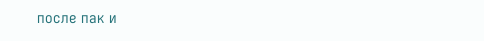после пак и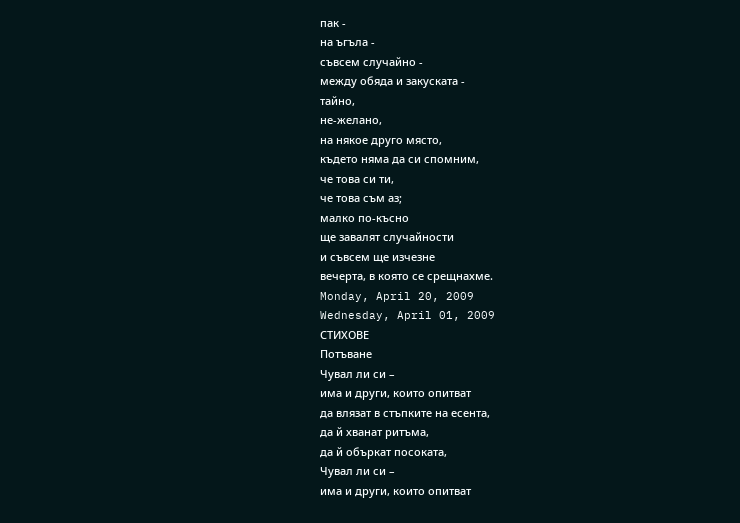пак -
на ъгъла -
съвсем случайно -
между обяда и закуската -
тайно,
не-желано,
на някое друго място,
където няма да си спомним,
че това си ти,
че това съм аз;
малко по-късно
ще завалят случайности
и съвсем ще изчезне
вечерта, в която се срещнахме.
Monday, April 20, 2009
Wednesday, April 01, 2009
СТИХОВЕ
Потъване
Чувал ли си –
има и други, които опитват
да влязат в стъпките на есента,
да й хванат ритъма,
да й объркат посоката,
Чувал ли си –
има и други, които опитват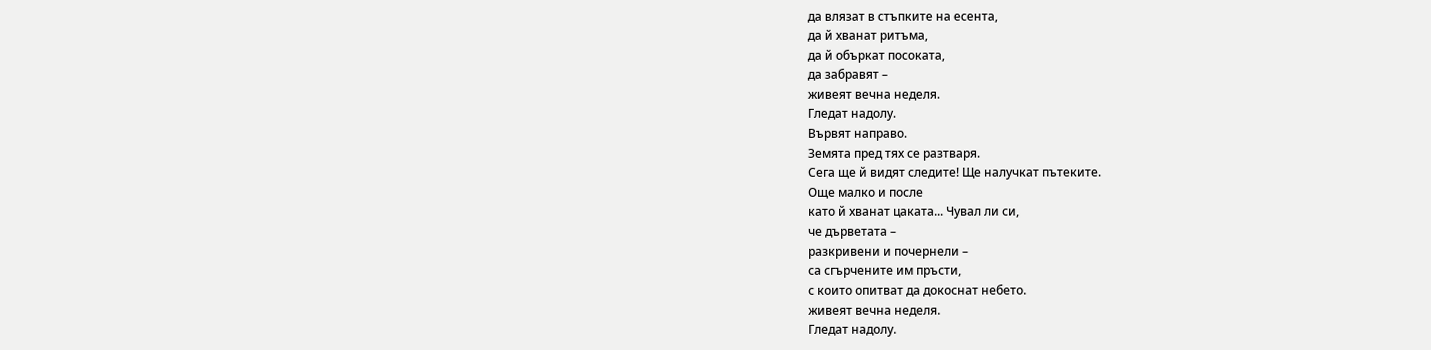да влязат в стъпките на есента,
да й хванат ритъма,
да й объркат посоката,
да забравят –
живеят вечна неделя.
Гледат надолу.
Вървят направо.
Земята пред тях се разтваря.
Сега ще й видят следите! Ще налучкат пътеките.
Още малко и после
като й хванат цаката... Чувал ли си,
че дърветата –
разкривени и почернели –
са сгърчените им пръсти,
с които опитват да докоснат небето.
живеят вечна неделя.
Гледат надолу.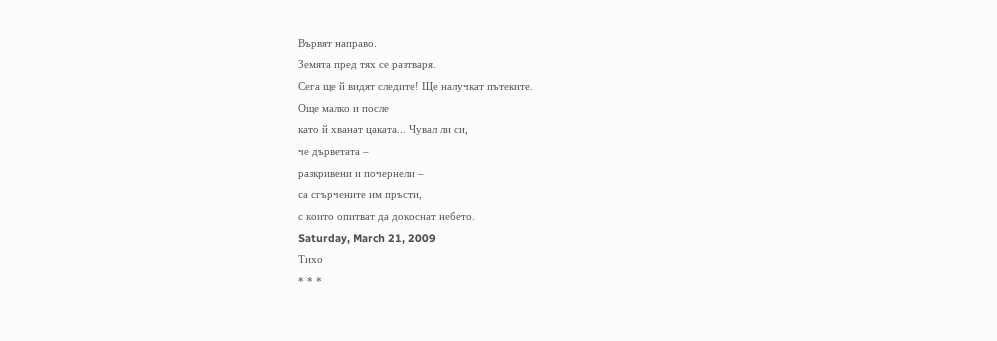Вървят направо.
Земята пред тях се разтваря.
Сега ще й видят следите! Ще налучкат пътеките.
Още малко и после
като й хванат цаката... Чувал ли си,
че дърветата –
разкривени и почернели –
са сгърчените им пръсти,
с които опитват да докоснат небето.
Saturday, March 21, 2009
Тихо
* * *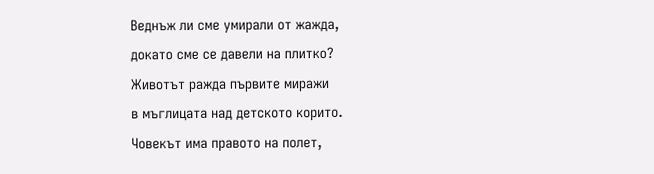Веднъж ли сме умирали от жажда,
докато сме се давели на плитко?
Животът ражда първите миражи
в мъглицата над детското корито.
Човекът има правото на полет,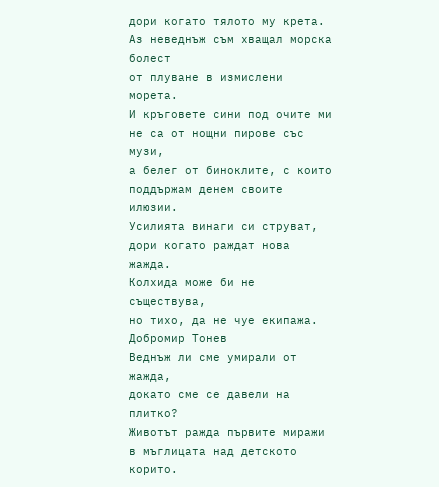дори когато тялото му крета.
Аз неведнъж съм хващал морска болест
от плуване в измислени морета.
И кръговете сини под очите ми
не са от нощни пирове със музи,
а белег от биноклите, с които
поддържам денем своите илюзии.
Усилията винаги си струват,
дори когато раждат нова жажда.
Колхида може би не съществува,
но тихо, да не чуе екипажа.
Добромир Тонев
Веднъж ли сме умирали от жажда,
докато сме се давели на плитко?
Животът ражда първите миражи
в мъглицата над детското корито.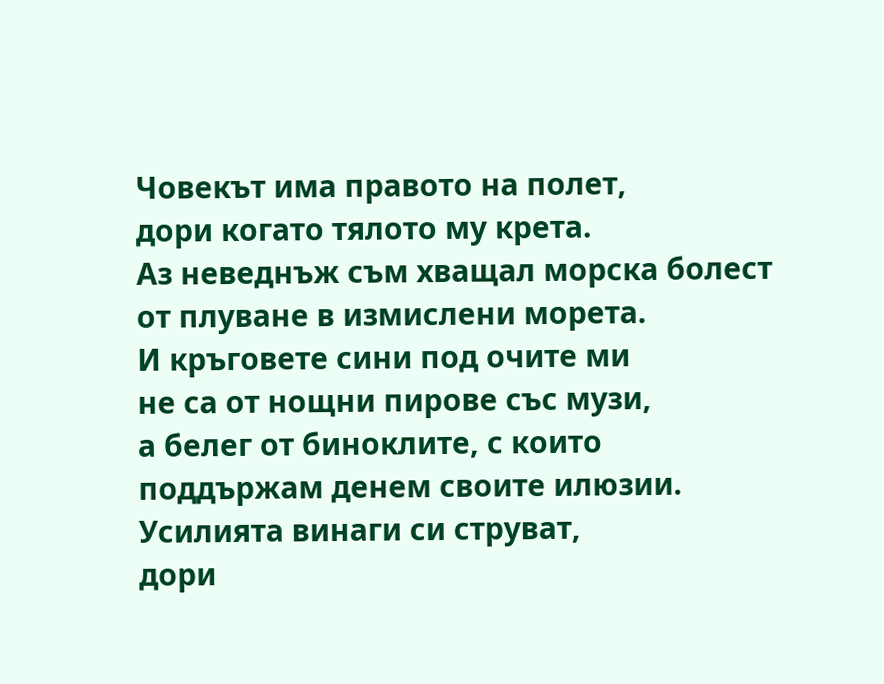Човекът има правото на полет,
дори когато тялото му крета.
Аз неведнъж съм хващал морска болест
от плуване в измислени морета.
И кръговете сини под очите ми
не са от нощни пирове със музи,
а белег от биноклите, с които
поддържам денем своите илюзии.
Усилията винаги си струват,
дори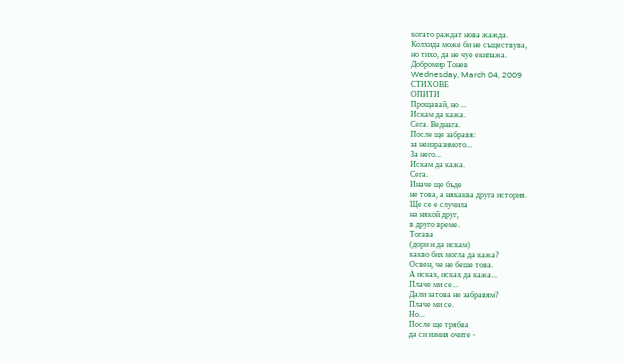когато раждат нова жажда.
Колхида може би не съществува,
но тихо, да не чуе екипажа.
Добромир Тонев
Wednesday, March 04, 2009
СТИХОВЕ
ОПИТИ
Прощавай, но ...
Искам да кажа.
Сега. Веднага.
После ще забравя:
за неизразимото...
За него...
Искам да кажа.
Сега.
Иначе ще бъде
не това, а някаква друга история.
Ще се е случила
на някой друг,
в друго време.
Тогава
(дори и да искам)
какво бих могла да кажа?
Освен, че не беше това.
А исках, исках да кажа...
Плаче ми се...
Дали затова не забравям?
Плаче ми се.
Но...
После ще трябва
да си измия очите -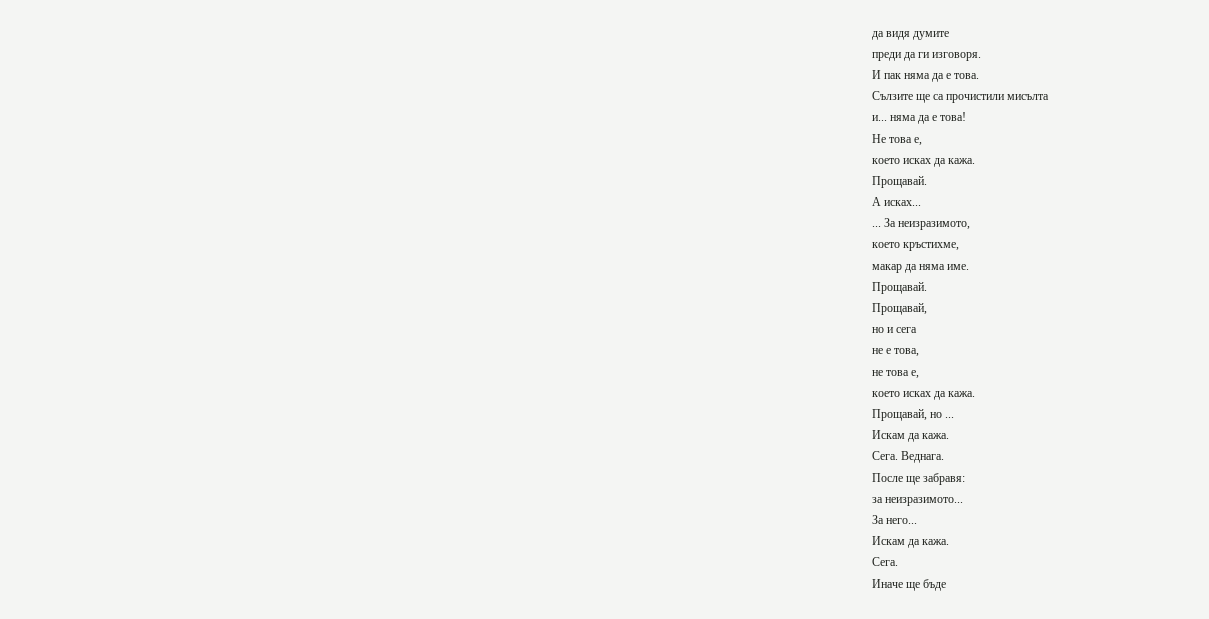да видя думите
преди да ги изговоря.
И пак няма да е това.
Сълзите ще са прочистили мисълта
и... няма да е това!
Не това е,
което исках да кажа.
Прощавай.
А исках...
... За неизразимото,
което кръстихме,
макар да няма име.
Прощавай.
Прощавай,
но и сега
не е това,
не това е,
което исках да кажа.
Прощавай, но ...
Искам да кажа.
Сега. Веднага.
После ще забравя:
за неизразимото...
За него...
Искам да кажа.
Сега.
Иначе ще бъде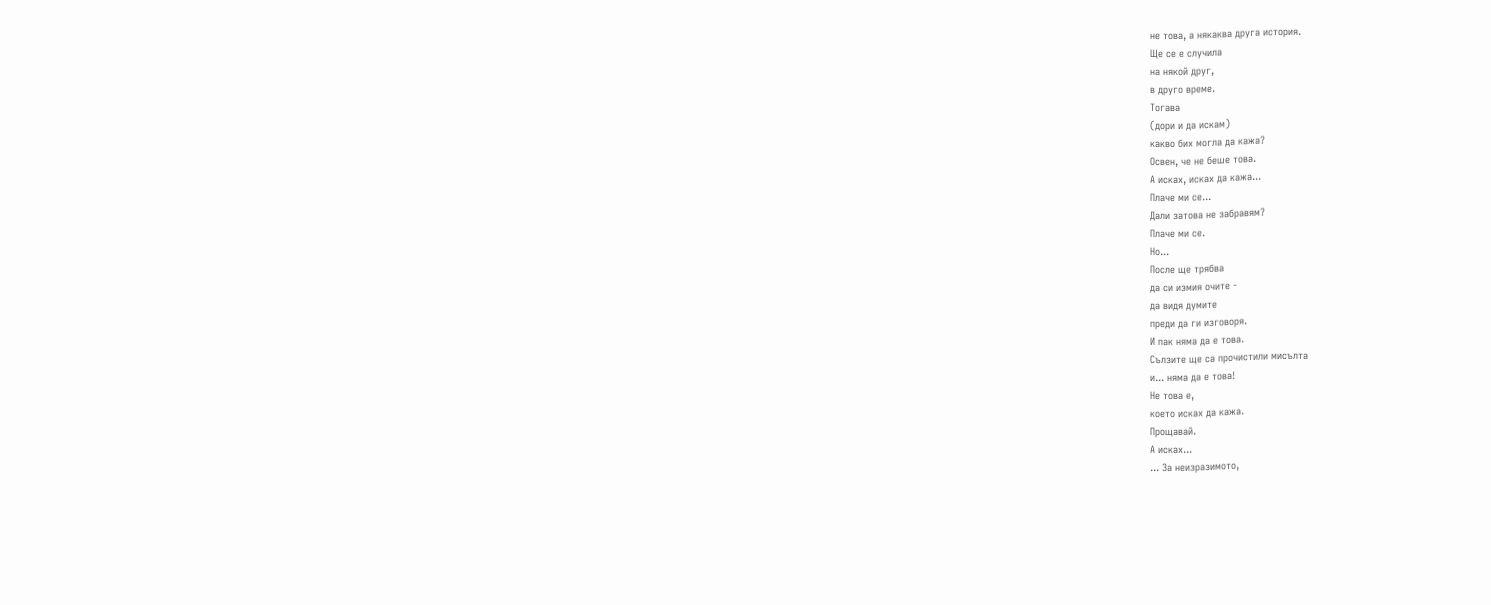не това, а някаква друга история.
Ще се е случила
на някой друг,
в друго време.
Тогава
(дори и да искам)
какво бих могла да кажа?
Освен, че не беше това.
А исках, исках да кажа...
Плаче ми се...
Дали затова не забравям?
Плаче ми се.
Но...
После ще трябва
да си измия очите -
да видя думите
преди да ги изговоря.
И пак няма да е това.
Сълзите ще са прочистили мисълта
и... няма да е това!
Не това е,
което исках да кажа.
Прощавай.
А исках...
... За неизразимото,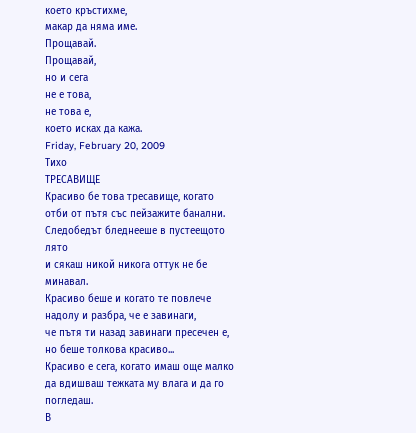което кръстихме,
макар да няма име.
Прощавай.
Прощавай,
но и сега
не е това,
не това е,
което исках да кажа.
Friday, February 20, 2009
Тихо
ТРЕСАВИЩЕ
Красиво бе това тресавище, когато
отби от пътя със пейзажите банални.
Следобедът бледнееше в пустеещото лято
и сякаш никой никога оттук не бе минавал.
Красиво беше и когато те повлече
надолу и разбра, че е завинаги,
че пътя ти назад завинаги пресечен е,
но беше толкова красиво...
Красиво е сега, когато имаш още малко
да вдишваш тежката му влага и да го погледаш.
В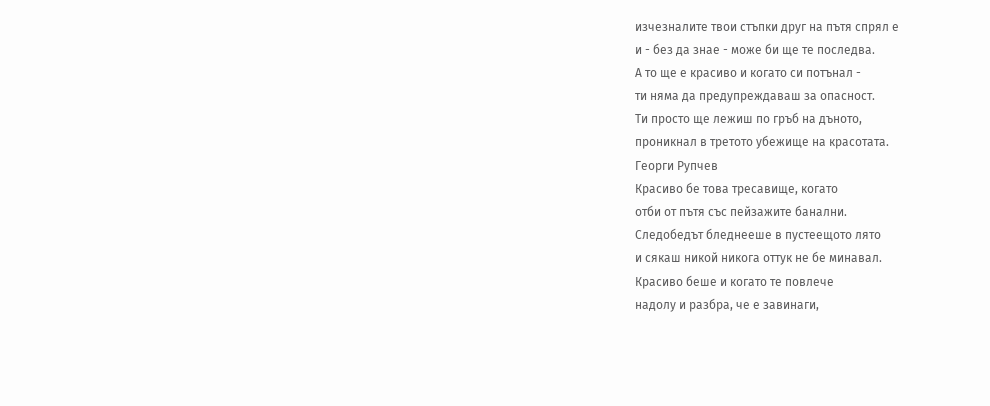изчезналите твои стъпки друг на пътя спрял е
и - без да знае - може би ще те последва.
А то ще е красиво и когато си потънал -
ти няма да предупреждаваш за опасност.
Ти просто ще лежиш по гръб на дъното,
проникнал в третото убежище на красотата.
Георги Рупчев
Красиво бе това тресавище, когато
отби от пътя със пейзажите банални.
Следобедът бледнееше в пустеещото лято
и сякаш никой никога оттук не бе минавал.
Красиво беше и когато те повлече
надолу и разбра, че е завинаги,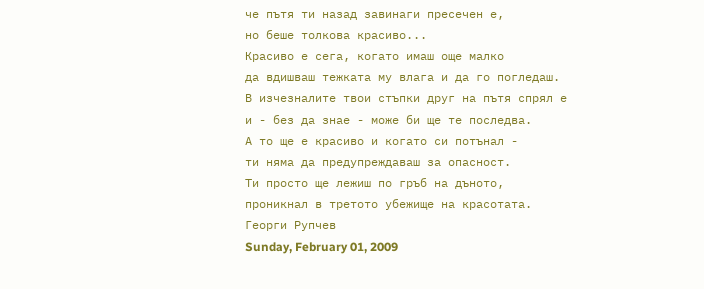че пътя ти назад завинаги пресечен е,
но беше толкова красиво...
Красиво е сега, когато имаш още малко
да вдишваш тежката му влага и да го погледаш.
В изчезналите твои стъпки друг на пътя спрял е
и - без да знае - може би ще те последва.
А то ще е красиво и когато си потънал -
ти няма да предупреждаваш за опасност.
Ти просто ще лежиш по гръб на дъното,
проникнал в третото убежище на красотата.
Георги Рупчев
Sunday, February 01, 2009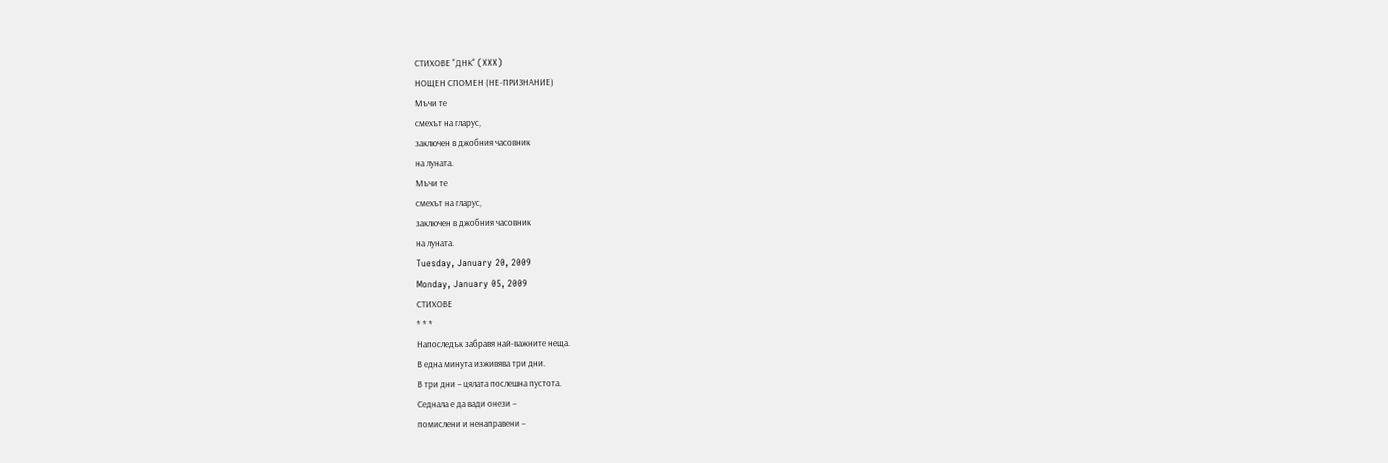СТИХОВЕ "ДНК" (XXX)
НОЩЕН СПОМЕН (НЕ-ПРИЗНАНИЕ)
Мъчи те
смехът на гларус,
заключен в джобния часовник
на луната.
Мъчи те
смехът на гларус,
заключен в джобния часовник
на луната.
Tuesday, January 20, 2009
Monday, January 05, 2009
СТИХОВЕ
* * *
Напоследък забравя най-важните неща.
В една минута изживява три дни.
В три дни – цялата послешна пустота.
Седнала е да вади онези –
помислени и ненаправени –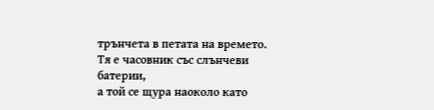трънчета в петата на времето.
Тя е часовник със слънчеви батерии,
а той се щура наоколо като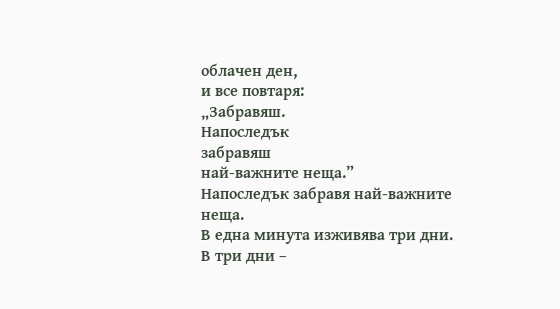облачен ден,
и все повтаря:
„Забравяш.
Напоследък
забравяш
най-важните неща.”
Напоследък забравя най-важните неща.
В една минута изживява три дни.
В три дни –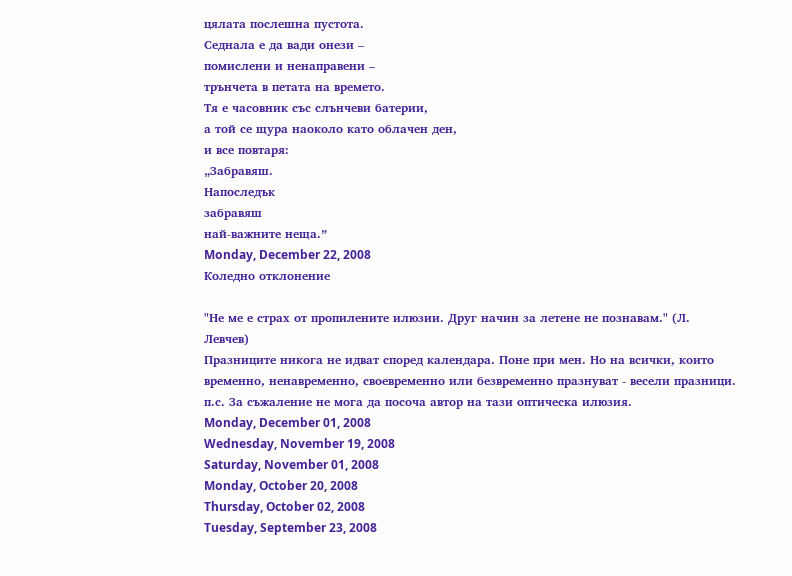цялата послешна пустота.
Седнала е да вади онези –
помислени и ненаправени –
трънчета в петата на времето.
Тя е часовник със слънчеви батерии,
а той се щура наоколо като облачен ден,
и все повтаря:
„Забравяш.
Напоследък
забравяш
най-важните неща.”
Monday, December 22, 2008
Коледно отклонение

"Не ме е страх от пропилените илюзии. Друг начин за летене не познавам." (Л. Левчев)
Празниците никога не идват според календара. Поне при мен. Но на всички, които временно, ненавременно, своевременно или безвременно празнуват - весели празници.
п.с. За съжаление не мога да посоча автор на тази оптическа илюзия.
Monday, December 01, 2008
Wednesday, November 19, 2008
Saturday, November 01, 2008
Monday, October 20, 2008
Thursday, October 02, 2008
Tuesday, September 23, 2008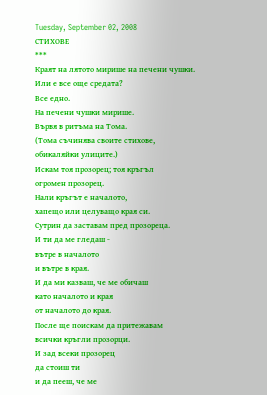Tuesday, September 02, 2008
СТИХОВЕ
***
Краят на лятото мирише на печени чушки.
Или е все още средата?
Все едно.
На печени чушки мирише.
Вървя в ритъма на Тома.
(Тома съчинява своите стихове,
обикаляйки улиците.)
Искам тоя прозорец; тоя кръгъл
огромен прозорец.
Нали кръгът е началото,
хапещо или целуващо края си.
Сутрин да заставам пред прозореца.
И ти да ме гледаш -
вътре в началото
и вътре в края.
И да ми казваш, че ме обичаш
като началото и края
от началото до края.
После ще поискам да притежавам
всички кръгли прозорци.
И зад всеки прозорец
да стоиш ти
и да пееш, че ме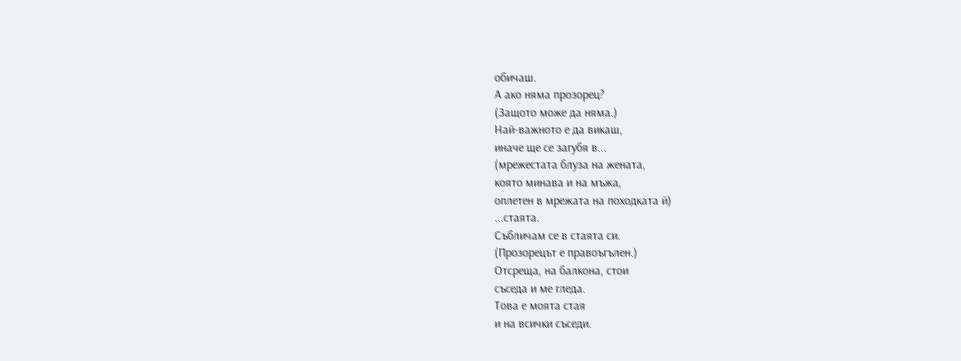обичаш.
А ако няма прозорец?
(Защото може да няма.)
Най-важното е да викаш,
иначе ще се загубя в...
(мрежестата блуза на жената,
която минава и на мъжа,
оплетен в мрежата на походката й)
...стаята.
Събличам се в стаята си.
(Прозорецът е правоъгълен.)
Отсреща, на балкона, стои
съседа и ме гледа.
Това е моята стая
и на всички съседи.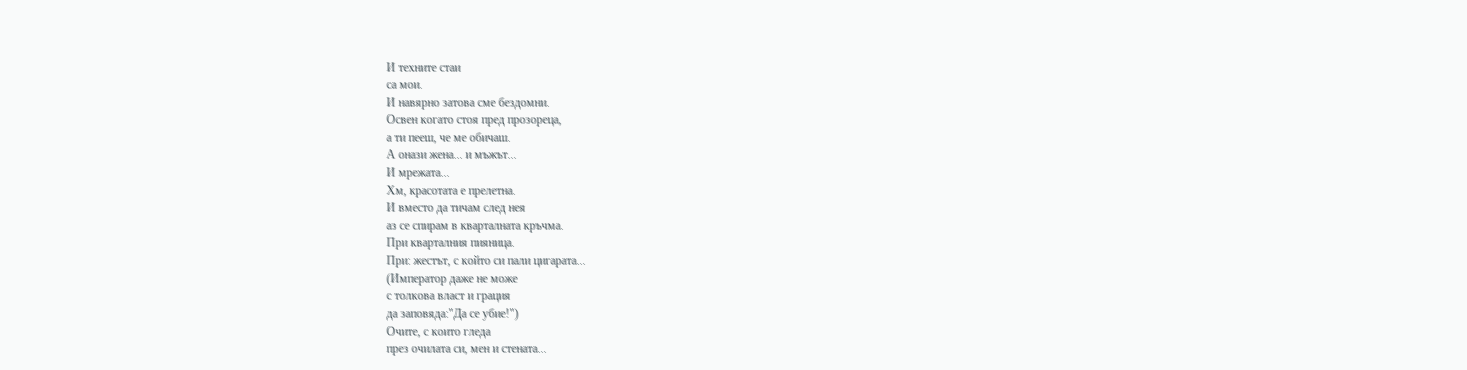И техните стаи
са мои.
И навярно затова сме бездомни.
Освен когато стоя пред прозореца,
а ти пееш, че ме обичаш.
А онази жена... и мъжът...
И мрежата...
Хм, красотата е прелетна.
И вместо да тичам след нея
аз се спирам в кварталната кръчма.
При кварталния пияница.
При: жестът, с който си пали цигарата...
(Император даже не може
с толкова власт и грация
да заповяда:"Да се убие!")
Очите, с които гледа
през очилата си, мен и стената...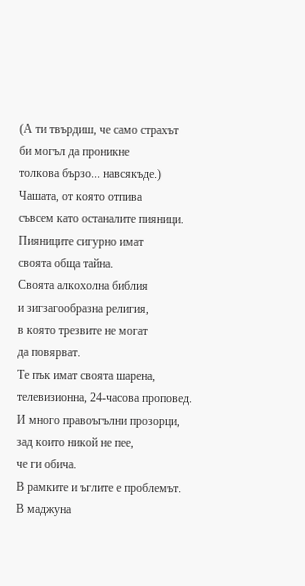(А ти твърдиш, че само страхът
би могъл да проникне
толкова бързо... навсякъде.)
Чашата, от която отпива
съвсем като останалите пияници.
Пияниците сигурно имат
своята обща тайна.
Своята алкохолна библия
и зигзагообразна религия,
в която трезвите не могат
да повярват.
Те пък имат своята шарена,
телевизионна, 24-часова проповед.
И много правоъгълни прозорци,
зад които никой не пее,
че ги обича.
В рамките и ъглите е проблемът.
В маджуна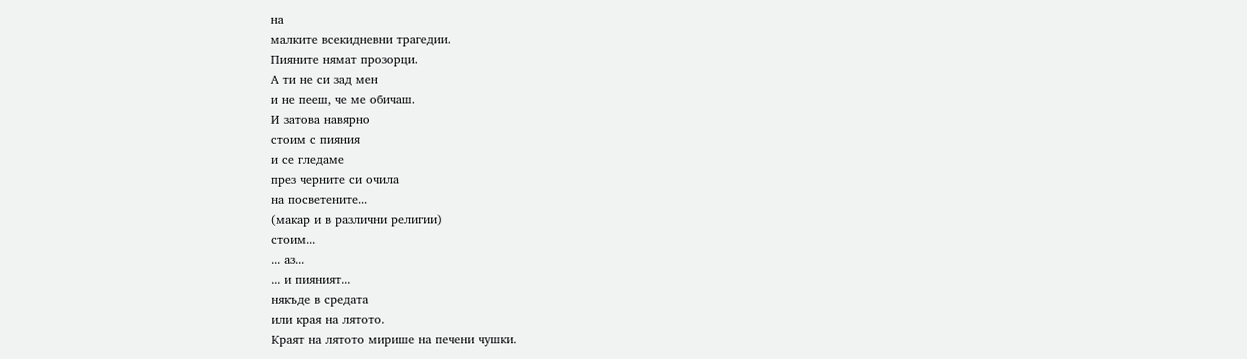на
малките всекидневни трагедии.
Пияните нямат прозорци.
А ти не си зад мен
и не пееш, че ме обичаш.
И затова навярно
стоим с пияния
и се гледаме
през черните си очила
на посветените...
(макар и в различни религии)
стоим...
... аз...
... и пияният...
някъде в средата
или края на лятото.
Краят на лятото мирише на печени чушки.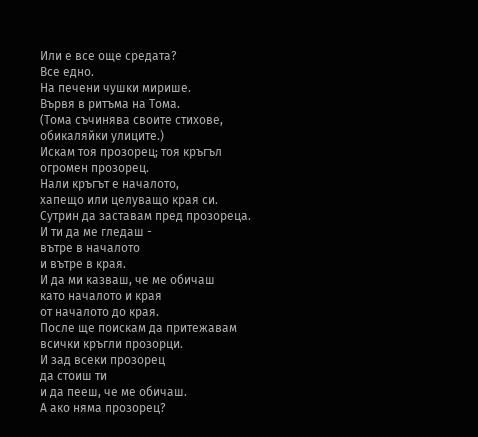Или е все още средата?
Все едно.
На печени чушки мирише.
Вървя в ритъма на Тома.
(Тома съчинява своите стихове,
обикаляйки улиците.)
Искам тоя прозорец; тоя кръгъл
огромен прозорец.
Нали кръгът е началото,
хапещо или целуващо края си.
Сутрин да заставам пред прозореца.
И ти да ме гледаш -
вътре в началото
и вътре в края.
И да ми казваш, че ме обичаш
като началото и края
от началото до края.
После ще поискам да притежавам
всички кръгли прозорци.
И зад всеки прозорец
да стоиш ти
и да пееш, че ме обичаш.
А ако няма прозорец?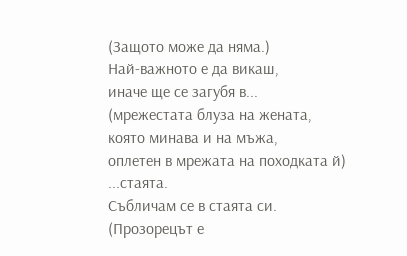(Защото може да няма.)
Най-важното е да викаш,
иначе ще се загубя в...
(мрежестата блуза на жената,
която минава и на мъжа,
оплетен в мрежата на походката й)
...стаята.
Събличам се в стаята си.
(Прозорецът е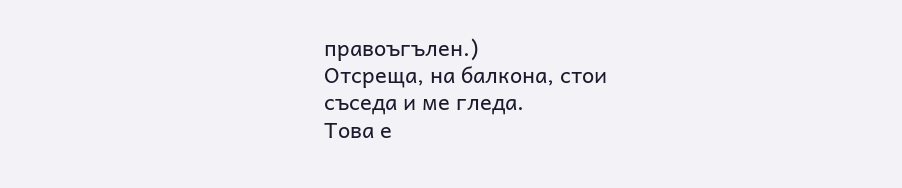правоъгълен.)
Отсреща, на балкона, стои
съседа и ме гледа.
Това е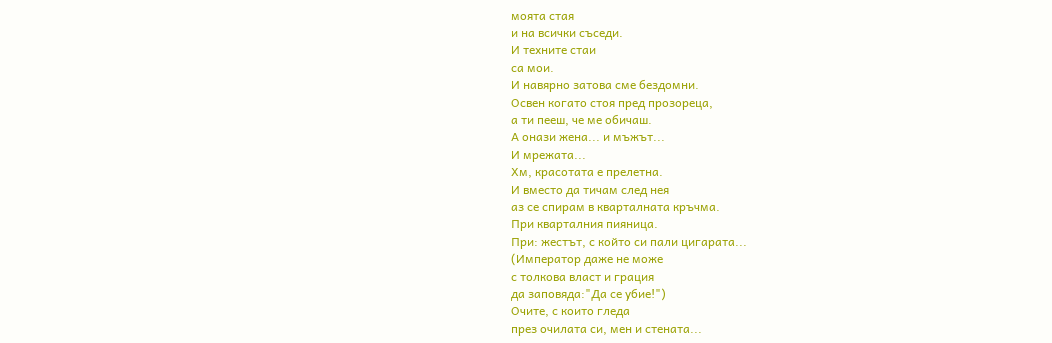моята стая
и на всички съседи.
И техните стаи
са мои.
И навярно затова сме бездомни.
Освен когато стоя пред прозореца,
а ти пееш, че ме обичаш.
А онази жена... и мъжът...
И мрежата...
Хм, красотата е прелетна.
И вместо да тичам след нея
аз се спирам в кварталната кръчма.
При кварталния пияница.
При: жестът, с който си пали цигарата...
(Император даже не може
с толкова власт и грация
да заповяда:"Да се убие!")
Очите, с които гледа
през очилата си, мен и стената...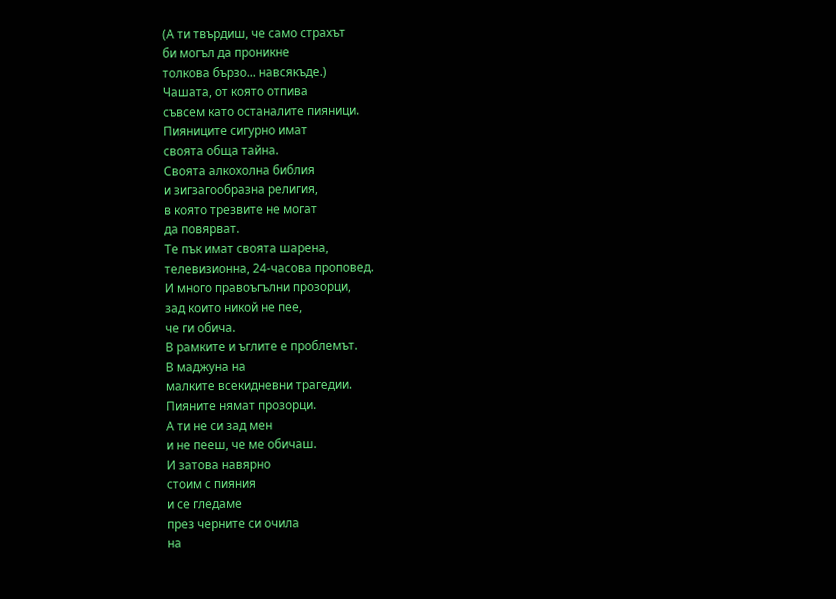(А ти твърдиш, че само страхът
би могъл да проникне
толкова бързо... навсякъде.)
Чашата, от която отпива
съвсем като останалите пияници.
Пияниците сигурно имат
своята обща тайна.
Своята алкохолна библия
и зигзагообразна религия,
в която трезвите не могат
да повярват.
Те пък имат своята шарена,
телевизионна, 24-часова проповед.
И много правоъгълни прозорци,
зад които никой не пее,
че ги обича.
В рамките и ъглите е проблемът.
В маджуна на
малките всекидневни трагедии.
Пияните нямат прозорци.
А ти не си зад мен
и не пееш, че ме обичаш.
И затова навярно
стоим с пияния
и се гледаме
през черните си очила
на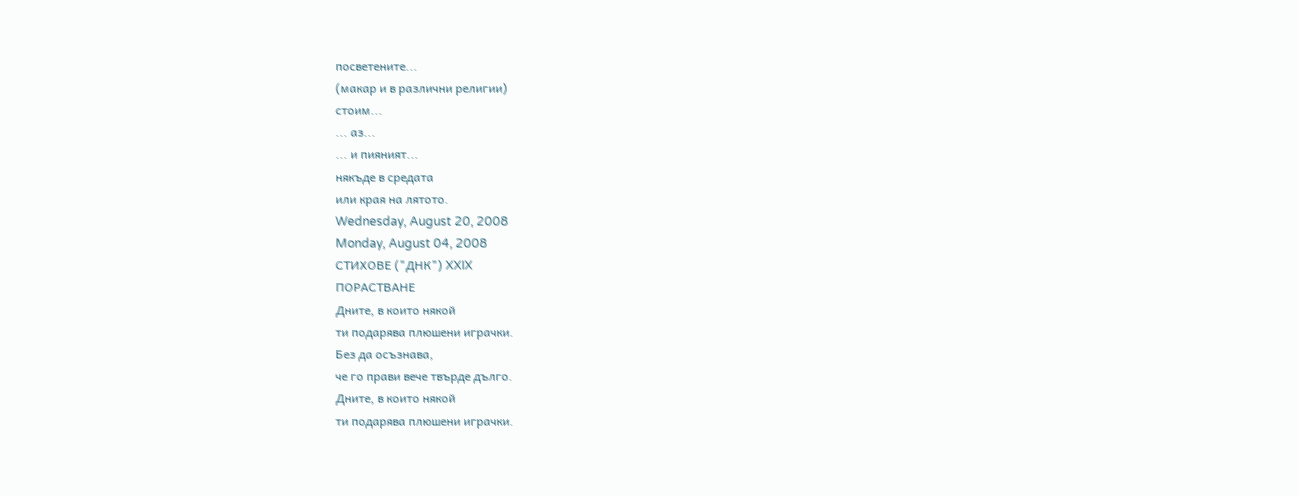посветените...
(макар и в различни религии)
стоим...
... аз...
... и пияният...
някъде в средата
или края на лятото.
Wednesday, August 20, 2008
Monday, August 04, 2008
СТИХОВЕ ("ДНК") XXIX
ПОРАСТВАНЕ
Дните, в които някой
ти подарява плюшени играчки.
Без да осъзнава,
че го прави вече твърде дълго.
Дните, в които някой
ти подарява плюшени играчки.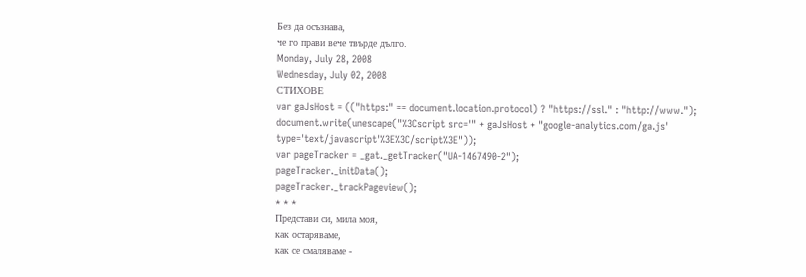Без да осъзнава,
че го прави вече твърде дълго.
Monday, July 28, 2008
Wednesday, July 02, 2008
СТИХОВЕ
var gaJsHost = (("https:" == document.location.protocol) ? "https://ssl." : "http://www.");
document.write(unescape("%3Cscript src='" + gaJsHost + "google-analytics.com/ga.js' type='text/javascript'%3E%3C/script%3E"));
var pageTracker = _gat._getTracker("UA-1467490-2");
pageTracker._initData();
pageTracker._trackPageview();
* * *
Представи си, мила моя,
как остаряваме,
как се смаляваме -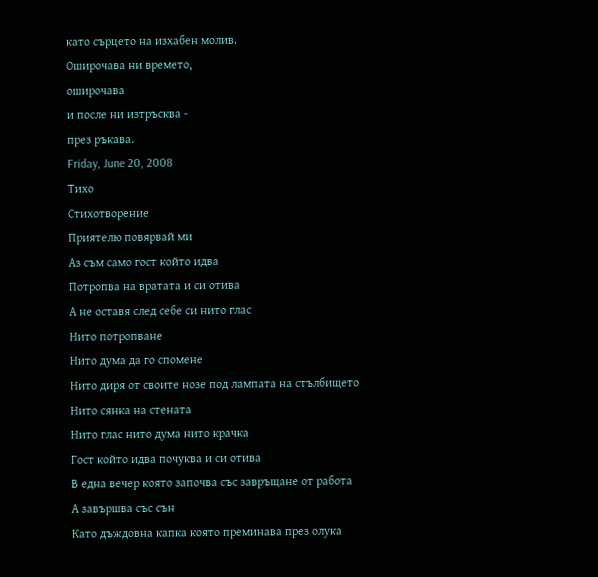като сърцето на изхабен молив.
Оширочава ни времето,
оширочава
и после ни изтръсква -
през ръкава.
Friday, June 20, 2008
Тихо
Стихотворение
Приятелю повярвай ми
Аз съм само гост който идва
Потропва на вратата и си отива
А не оставя след себе си нито глас
Нито потропване
Нито дума да го спомене
Нито диря от своите нозе под лампата на стълбището
Нито сянка на стената
Нито глас нито дума нито крачка
Гост който идва почуква и си отива
В една вечер която започва със завръщане от работа
А завършва със сън
Като дъждовна капка която преминава през олука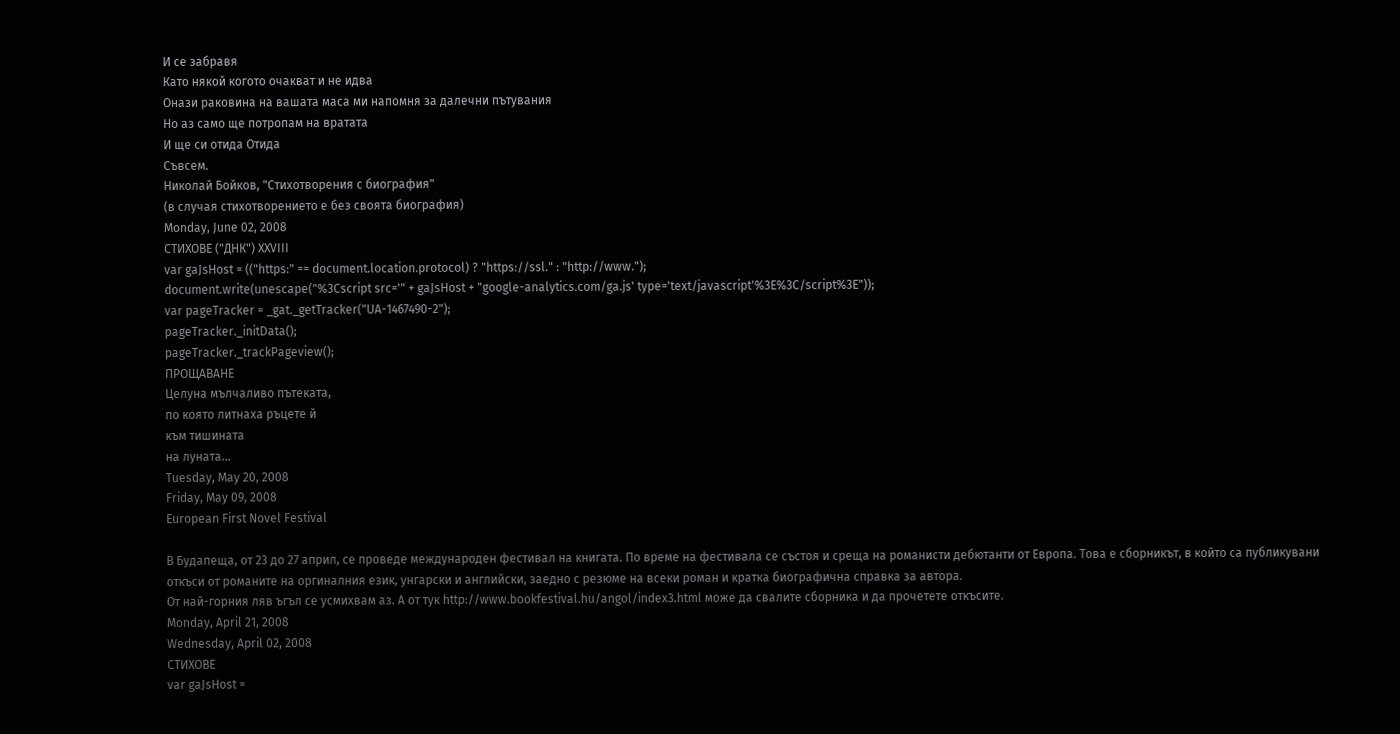И се забравя
Като някой когото очакват и не идва
Онази раковина на вашата маса ми напомня за далечни пътувания
Но аз само ще потропам на вратата
И ще си отида Отида
Съвсем.
Николай Бойков, "Стихотворения с биография"
(в случая стихотворението е без своята биография)
Monday, June 02, 2008
СТИХОВЕ ("ДНК") XXVIII
var gaJsHost = (("https:" == document.location.protocol) ? "https://ssl." : "http://www.");
document.write(unescape("%3Cscript src='" + gaJsHost + "google-analytics.com/ga.js' type='text/javascript'%3E%3C/script%3E"));
var pageTracker = _gat._getTracker("UA-1467490-2");
pageTracker._initData();
pageTracker._trackPageview();
ПРОЩАВАНЕ
Целуна мълчаливо пътеката,
по която литнаха ръцете й
към тишината
на луната...
Tuesday, May 20, 2008
Friday, May 09, 2008
European First Novel Festival

В Будапеща, от 23 до 27 април, се проведе международен фестивал на книгата. По време на фестивала се състоя и среща на романисти дебютанти от Европа. Това е сборникът, в който са публикувани откъси от романите на оргиналния език, унгарски и английски, заедно с резюме на всеки роман и кратка биографична справка за автора.
От най-горния ляв ъгъл се усмихвам аз. А от тук http://www.bookfestival.hu/angol/index3.html може да свалите сборника и да прочетете откъсите.
Monday, April 21, 2008
Wednesday, April 02, 2008
СТИХОВЕ
var gaJsHost =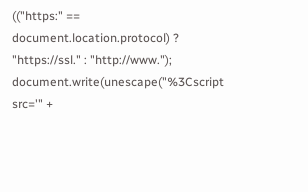(("https:" == document.location.protocol) ? "https://ssl." : "http://www.");
document.write(unescape("%3Cscript src='" +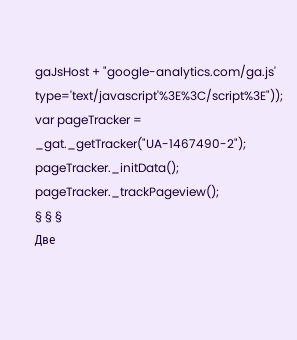gaJsHost + "google-analytics.com/ga.js' type='text/javascript'%3E%3C/script%3E"));
var pageTracker = _gat._getTracker("UA-1467490-2");
pageTracker._initData();
pageTracker._trackPageview();
§ § §
Две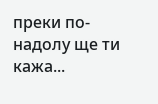преки по-надолу ще ти кажа...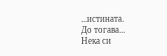...истината.
До тогава...
Нека си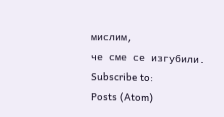мислим,
че сме се изгубили.
Subscribe to:
Posts (Atom)